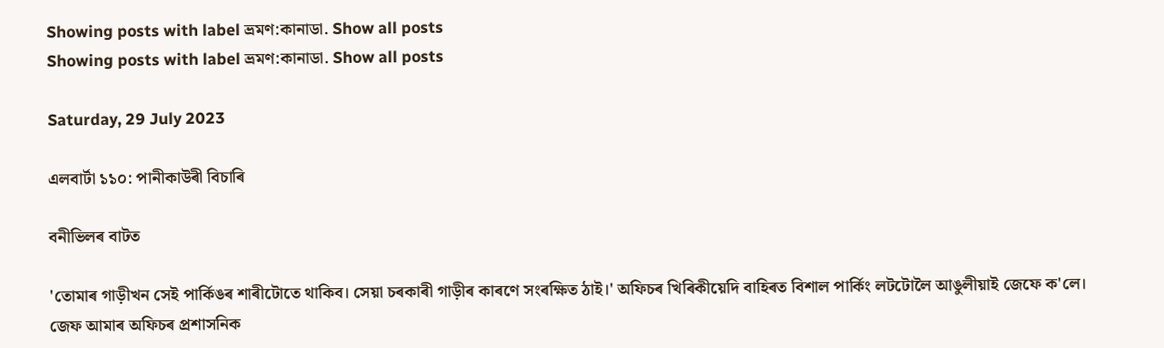Showing posts with label ভ্ৰমণ:কানাডা. Show all posts
Showing posts with label ভ্ৰমণ:কানাডা. Show all posts

Saturday, 29 July 2023

এলবাৰ্টা ১১০: পানীকাউৰী বিচাৰি

বনীভিলৰ বাটত

'তোমাৰ গাড়ীখন সেই পাৰ্কিঙৰ শাৰীটোতে থাকিব। সেয়া চৰকাৰী গাড়ীৰ কাৰণে সংৰক্ষিত ঠাই।' অফিচৰ খিৰিকীয়েদি বাহিৰত বিশাল পাৰ্কিং লটটোলৈ আঙুলীয়াই জেফে ক'লে। জেফ আমাৰ অফিচৰ প্ৰশাসনিক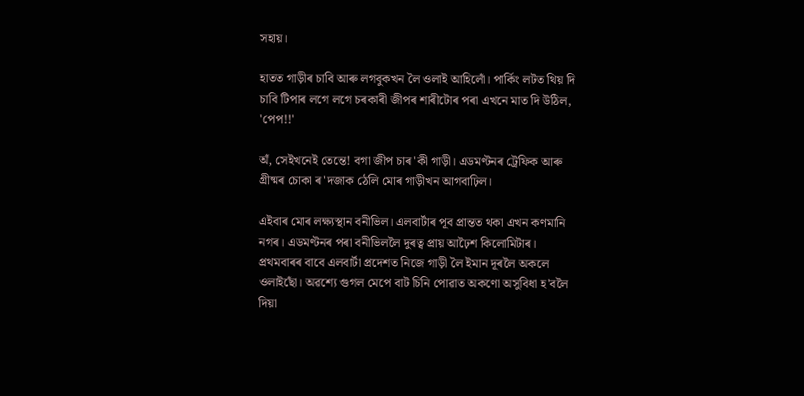সহায়।

হাতত গাড়ীৰ চাবি আৰু লগবুকখন লৈ ওলাই আহিলোঁ। পাৰ্কিং লটত থিয় দি চাবি টিপাৰ লগে লগে চৰকাৰী জীপৰ শাৰীটোৰ পৰা এখনে মাত দি উঠিল, 'পেপ!!'

অঁ, সেইখনেই তেন্তে! বগা জীপ চাৰ'কী গাড়ী। এডমণ্টনৰ ট্ৰেফিক আৰু গ্ৰীষ্মৰ চোকা ৰ'দজাক ঠেলি মোৰ গাড়ীখন আগবাঢ়িল।

এইবাৰ মোৰ লক্ষ্যস্থান বনীভিল। এলবাৰ্টাৰ পূব প্ৰান্তত থকা এখন কণমানি নগৰ। এডমণ্টনৰ পৰা বনীভিললৈ দুৰত্ব প্ৰায় আঢ়ৈশ কিলোমিটাৰ। প্ৰথমবাৰৰ বাবে এলবাৰ্টা প্ৰদেশত নিজে গাড়ী লৈ ইমান দূৰলৈ অকলে ওলাইছোঁ। অৱশ্যে গুগল মেপে বাট চিনি পোৱাত অকণো অসুবিধা হ'বলৈ দিয়া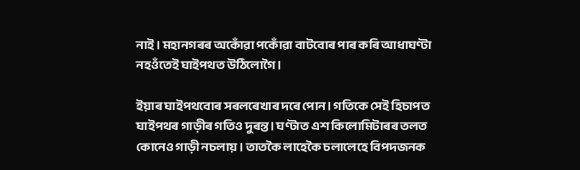নাই। মহানগৰৰ অকোঁৱা পকোঁৱা বাটবোৰ পাৰ কৰি আধাঘণ্টা নহওঁতেই ঘাইপথত উঠিলোগৈ।

ইয়াৰ ঘাইপথবোৰ সৰলৰেখাৰ দৰে পোন। গতিকে সেই হিচাপত ঘাইপথৰ গাড়ীৰ গতিও দুৰন্ত। ঘণ্টাত এশ কিলোমিটাৰৰ তলত কোনেও গাড়ী নচলায়। তাতকৈ লাহেকৈ চলালেহে বিপদজনক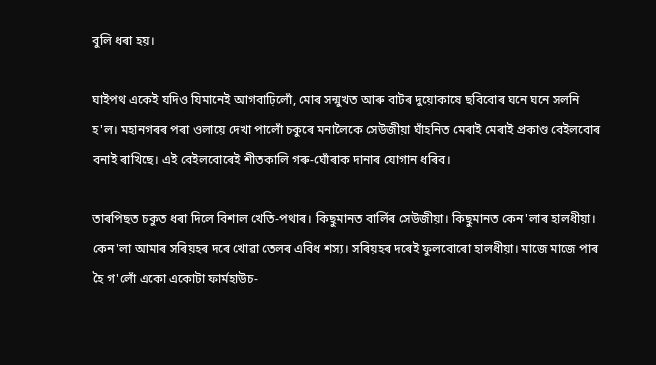বুলি ধৰা হয়।

ঘাইপথ একেই যদিও যিমানেই আগবাঢ়িলোঁ, মোৰ সন্মুখত আৰু বাটৰ দুয়োকাষে ছবিবোৰ ঘনে ঘনে সলনি হ'ল। মহানগৰৰ পৰা ওলায়ে দেখা পালোঁ চকুৰে মনালৈকে সেউজীয়া ঘাঁহনিত মেৰাই মেৰাই প্ৰকাণ্ড বেইলবোৰ বনাই ৰাখিছে। এই বেইলবোৰেই শীতকালি গৰু-ঘোঁৰাক দানাৰ যোগান ধৰিব।

তাৰপিছত চকুত ধৰা দিলে বিশাল খেতি-পথাৰ। কিছুমানত বাৰ্লিৰ সেউজীয়া। কিছুমানত কেন'লাৰ হালধীয়া। কেন'লা আমাৰ সৰিয়হৰ দৰে খোৱা তেলৰ এবিধ শস্য। সৰিয়হৰ দৰেই ফুলবোৰো হালধীয়া। মাজে মাজে পাৰ হৈ গ'লোঁ একো একোটা ফাৰ্মহাউচ-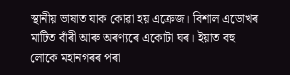স্থানীয় ভাষাত যাক কোৱা হয় এক্ৰেজ। বিশাল এডোখৰ মাটিত বাঁৰী আৰু অৰণ্যৰে একোটা ঘৰ। ইয়াত বহু লোকে মহানগৰৰ পৰা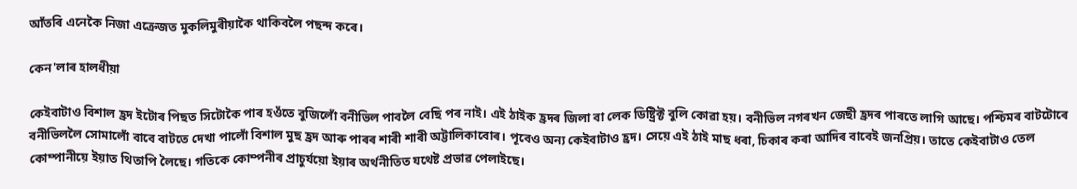আঁতৰি এনেকৈ নিজা এক্ৰেজত মুকলিমুৰীয়াকৈ থাকিবলৈ পছন্দ কৰে।

কেন'লাৰ হালধীয়া

কেইবাটাও বিশাল হ্ৰদ ইটোৰ পিছত সিটোকৈ পাৰ হওঁতে বুজিলোঁ বনীভিল পাবলৈ বেছি পৰ নাই। এই ঠাইক হ্ৰদৰ জিলা বা লেক ডিষ্ট্ৰিক্ট বুলি কোৱা হয়। বনীভিল নগৰখন জেছী হ্ৰদৰ পাৰতে লাগি আছে। পশ্চিমৰ বাটটোৰে বনীভিললৈ সোমালোঁ বাবে বাটতে দেখা পালোঁ বিশাল মুছ হ্ৰদ আৰু পাৰৰ শাৰী শাৰী অট্টালিকাবোৰ। পূবেও অন্য কেইবাটাও হ্ৰদ। সেয়ে এই ঠাই মাছ ধৰা, চিকাৰ কৰা আদিৰ বাবেই জনপ্ৰিয়। তাতে কেইবাটাও তেল কোম্পানীয়ে ইয়াত থিতাপি লৈছে। গতিকে কোম্পনীৰ প্ৰাচুৰ্যয়ো ইয়াৰ অৰ্থনীতিত যথেষ্ট প্ৰভাৱ পেলাইছে।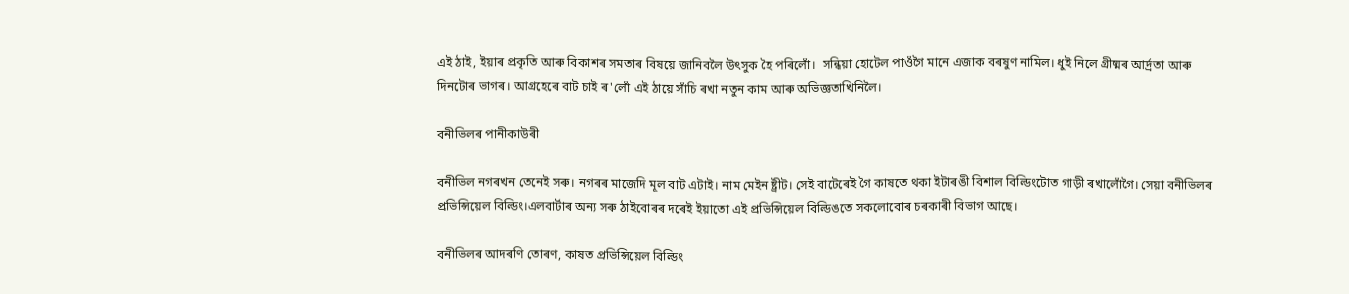এই ঠাই, ইয়াৰ প্ৰকৃতি আৰু বিকাশৰ সমতাৰ বিষয়ে জানিবলৈ উৎসুক হৈ পৰিলোঁ।  সন্ধিয়া হোটেল পাওঁগৈ মানে এজাক বৰষুণ নামিল। ধুই নিলে গ্ৰীষ্মৰ আৰ্দ্ৰতা আৰু দিনটোৰ ভাগৰ। আগ্ৰহেৰে বাট চাই ৰ'লোঁ এই ঠায়ে সাঁচি ৰখা নতুন কাম আৰু অভিজ্ঞতাখিনিলৈ।

বনীভিলৰ পানীকাউৰী

বনীভিল নগৰখন তেনেই সৰু। নগৰৰ মাজেদি মূল বাট এটাই। নাম মেইন ষ্ট্ৰীট। সেই বাটেৰেই গৈ কাষতে থকা ইটাৰঙী বিশাল বিল্ডিংটোত গাড়ী ৰখালোঁগৈ। সেয়া বনীভিলৰ প্ৰভিন্সিয়েল বিল্ডিং।এলবাৰ্টাৰ অন্য সৰু ঠাইবোৰৰ দৰেই ইয়াতো এই প্ৰভিন্সিয়েল বিল্ডিঙতে সকলোবোৰ চৰকাৰী বিভাগ আছে।

বনীভিলৰ আদৰণি তোৰণ, কাষত প্ৰভিন্সিয়েল বিল্ডিং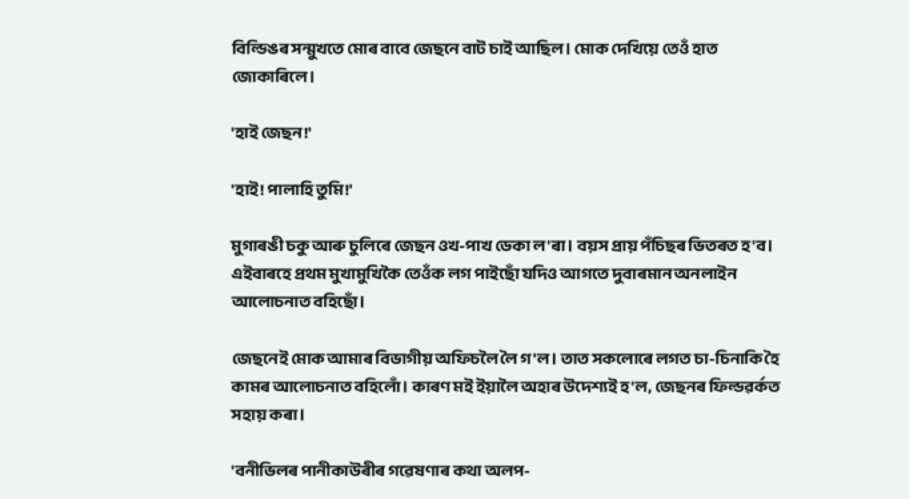বিল্ডিঙৰ সন্মুখতে মোৰ বাবে জেছনে বাট চাই আছিল। মোক দেখিয়ে তেওঁ হাত জোকাৰিলে।

'হাই জেছন!'

'হাই! পালাহি তুমি!'

মুগাৰঙী চকু আৰু চুলিৰে জেছন ওখ-পাখ ডেকা ল'ৰা। বয়স প্ৰায় পঁচিছৰ ভিতৰত হ'ব। এইবাৰহে প্ৰথম মুখামুখিকৈ তেওঁক লগ পাইছোঁ যদিও আগতে দুবাৰমান অনলাইন আলোচনাত বহিছোঁ।

জেছনেই মোক আমাৰ বিভাগীয় অফিচলৈ লৈ গ'ল। তাত সকলোৰে লগত চা-চিনাকি হৈ কামৰ আলোচনাত বহিলোঁ। কাৰণ মই ইয়ালৈ অহাৰ উদেশ্যই হ'ল, জেছনৰ ফিল্ডৱৰ্কত সহায় কৰা।

'বনীভিলৰ পানীকাউৰীৰ গৱেষণাৰ কথা অলপ-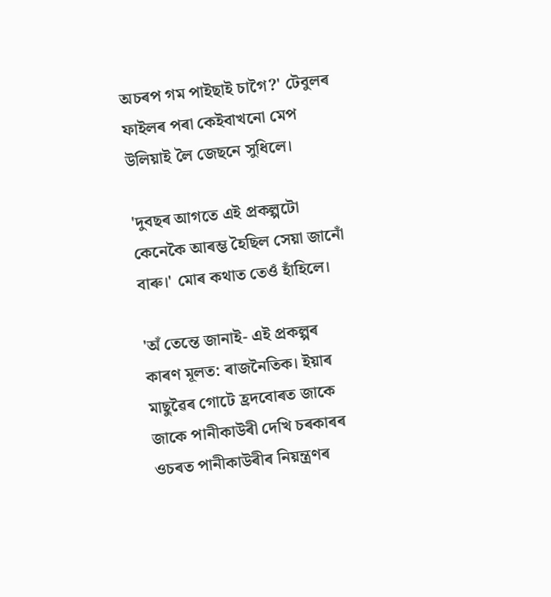অচৰপ গম পাইছাই চাগৈ?' টেবুলৰ ফাইলৰ পৰা কেইবাখনো মেপ উলিয়াই লৈ জেছনে সুধিলে।

'দুবছৰ আগতে এই প্ৰকল্পটো কেনেকৈ আৰম্ভ হৈছিল সেয়া জানোঁ বাৰু।' মোৰ কথাত তেওঁ হাঁহিলে।

'অঁ তেন্তে জানাই- এই প্ৰকল্পৰ কাৰণ মূলত: ৰাজনৈতিক। ইয়াৰ মাছুৱৈৰ গোটে হ্ৰদবোৰত জাকে জাকে পানীকাউৰী দেখি চৰকাৰৰ ওচৰত পানীকাউৰীৰ নিয়ন্ত্ৰণৰ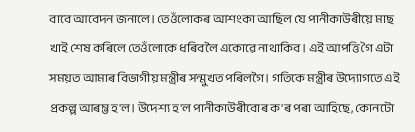বাবে আবেদন জনালে। তেওঁলোকৰ আশংকা আছিল যে পানীকাউৰীয়ে মাছ খাই শেষ কৰিলে তেওঁলোকে ধৰিবলৈ একোৱে নাথাকিব। এই আপত্তি গৈ এটা সময়ত আমাৰ বিভাগীয় মন্ত্ৰীৰ সন্মুখত পৰিলগৈ। গতিকে মন্ত্ৰীৰ উদ্যোগতে এই প্ৰকল্প আৰম্ভ হ'ল। উদেশ্য হ'ল পানীকাউৰীবোৰ ক'ৰ পৰা আহিছে, কোনটো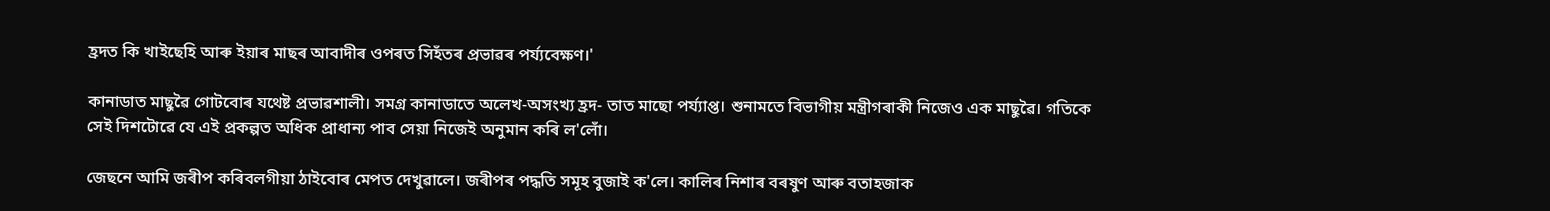হ্ৰদত কি খাইছেহি আৰু ইয়াৰ মাছৰ আবাদীৰ ওপৰত সিহঁতৰ প্ৰভাৱৰ পৰ্য্যবেক্ষণ।'

কানাডাত মাছুৱৈ গোটবোৰ যথেষ্ট প্ৰভাৱশালী। সমগ্ৰ কানাডাতে অলেখ-অসংখ্য হ্ৰদ- তাত মাছো পৰ্য্যাপ্ত। শুনামতে বিভাগীয় মন্ত্ৰীগৰাকী নিজেও এক মাছুৱৈ। গতিকে সেই দিশটোৱে যে এই প্ৰকল্পত অধিক প্ৰাধান্য পাব সেয়া নিজেই অনুমান কৰি ল'লোঁ।

জেছনে আমি জৰীপ কৰিবলগীয়া ঠাইবোৰ মেপত দেখুৱালে। জৰীপৰ পদ্ধতি সমূহ বুজাই ক'লে। কালিৰ নিশাৰ বৰষুণ আৰু বতাহজাক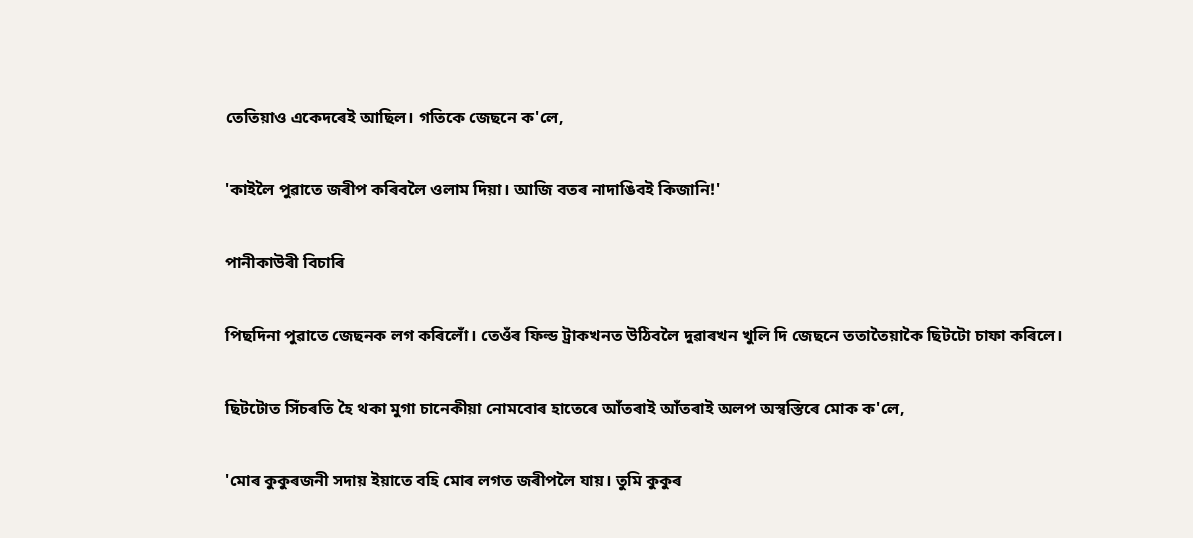তেতিয়াও একেদৰেই আছিল। গতিকে জেছনে ক'লে,

'কাইলৈ পুৱাতে জৰীপ কৰিবলৈ ওলাম দিয়া। আজি বতৰ নাদাঙিবই কিজানি!'

পানীকাউৰী বিচাৰি

পিছদিনা পুৱাতে জেছনক লগ কৰিলোঁ। তেওঁৰ ফিল্ড ট্ৰাকখনত উঠিবলৈ দুৱাৰখন খুলি দি জেছনে ততাতৈয়াকৈ ছিটটো চাফা কৰিলে।

ছিটটোত সিঁচৰতি হৈ থকা মুগা চানেকীয়া নোমবোৰ হাতেৰে আঁতৰাই আঁতৰাই অলপ অস্বস্তিৰে মোক ক'লে,

'মোৰ কুকুৰজনী সদায় ইয়াতে বহি মোৰ লগত জৰীপলৈ যায়। তুমি কুকুৰ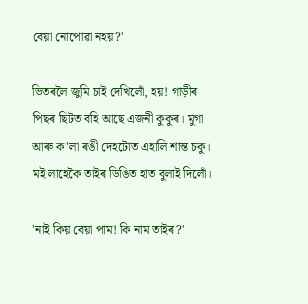বেয়া নোপোৱা নহয়?'

ভিতৰলৈ জুমি চাই দেখিলোঁ, হয়! গাড়ীৰ পিছৰ ছিটত বহি আছে এজনী কুকুৰ। মুগা আৰু ক'লা ৰঙী দেহটোত এহালি শান্ত চকু। মই লাহেকৈ তাইৰ ডিঙিত হাত বুলাই দিলোঁ।

'নাই কিয় বেয়া পাম! কি নাম তাইৰ?'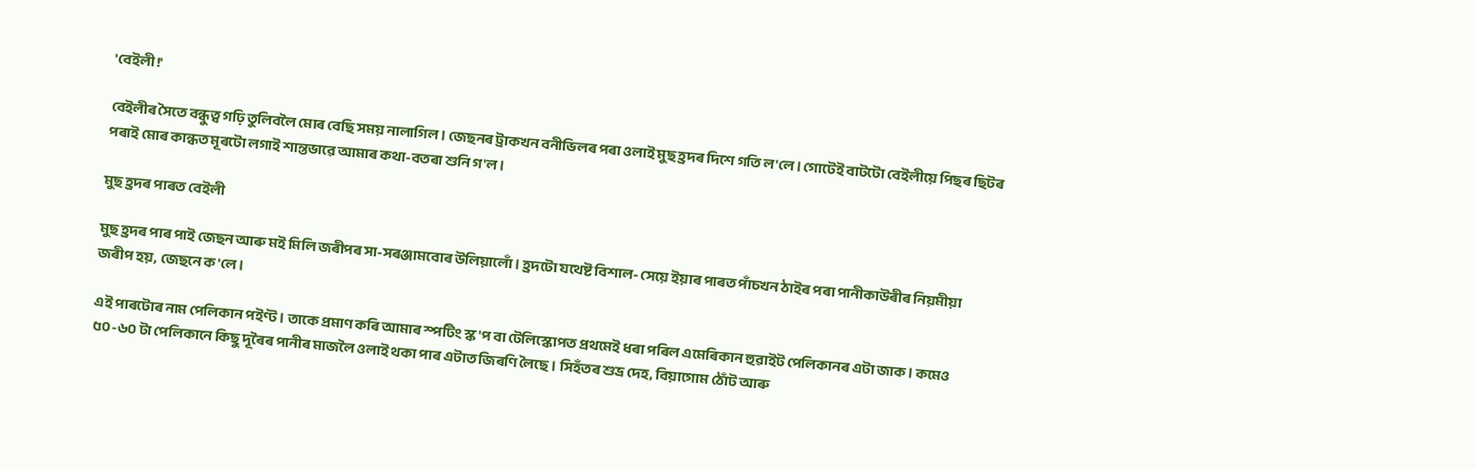'বেইলী!'

বেইলীৰ সৈতে বন্ধুত্ব গঢ়ি তুলিবলৈ মোৰ বেছি সময় নালাগিল। জেছনৰ ট্ৰাকখন বনীভিলৰ পৰা ওলাই মুছ হ্ৰদৰ দিশে গতি ল'লে। গোটেই বাটটো বেইলীয়ে পিছৰ ছিটৰ পৰাই মোৰ কান্ধত মূৰটো লগাই শান্তভাৱে আমাৰ কথা-বতৰা শুনি গ'ল।

মুছ হ্ৰদৰ পাৰত বেইলী

মুছ হ্ৰদৰ পাৰ পাই জেছন আৰু মই মিলি জৰীপৰ সা-সৰঞ্জামবোৰ উলিয়ালোঁ। হ্ৰদটো যথেষ্ট বিশাল- সেয়ে ইয়াৰ পাৰত পাঁচখন ঠাইৰ পৰা পানীকাউৰীৰ নিয়মীয়া জৰীপ হয়, জেছনে ক'লে।

এই পাৰটোৰ নাম পেলিকান পইণ্ট। তাকে প্ৰমাণ কৰি আমাৰ স্পটিং স্ক'প বা টেলিস্কোপত প্ৰথমেই ধৰা পৰিল এমেৰিকান হুৱাইট পেলিকানৰ এটা জাক। কমেও ৫০-৬০ টা পেলিকানে কিছু দূৰৈৰ পানীৰ মাজলৈ ওলাই থকা পাৰ এটাত জিৰণি লৈছে। সিহঁতৰ শুভ্ৰ দেহ, বিয়াগোম ঠোঁট আৰু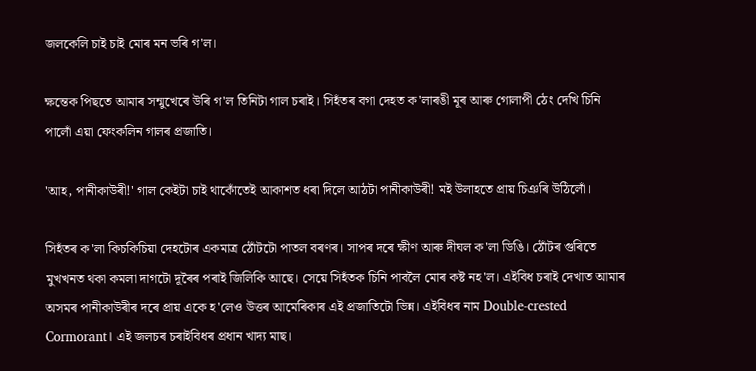জলকেলি চাই চাই মোৰ মন ভৰি গ'ল।

ক্ষন্তেক পিছতে আমাৰ সন্মুখেৰে উৰি গ'ল তিনিটা গাল চৰাই। সিহঁতৰ বগা দেহত ক'লাৰঙী মূৰ আৰু গোলাপী ঠেং দেখি চিনি পালোঁ এয়া ফেংকলিন গালৰ প্ৰজাতি।

'আহ, পানীকাউৰী!' গাল কেইটা চাই থাকোঁতেই আকাশত ধৰা দিলে আঠটা পানীকাউৰী! মই উলাহতে প্ৰায় চিঞৰি উঠিলোঁ।

সিহঁতৰ ক'লা কিচকিচিয়া দেহটোৰ একমাত্ৰ ঠোঁটটো পাতল বৰণৰ। সাপৰ দৰে ক্ষীণ আৰু দীঘল ক'লা ডিঙি। ঠোঁটৰ গুৰিতে মুখখনত থকা কমলা দাগটো দূৰৈৰ পৰাই জিলিকি আছে। সেয়ে সিহঁতক চিনি পাবলৈ মোৰ কষ্ট নহ'ল। এইবিধ চৰাই দেখাত আমাৰ অসমৰ পানীকাউৰীৰ দৰে প্ৰায় একে হ'লেও উত্তৰ আমেৰিকাৰ এই প্ৰজাতিটো ভিন্ন। এইবিধৰ নাম Double-crested Cormorant। এই জলচৰ চৰাইবিধৰ প্ৰধান খাদ্য মাছ।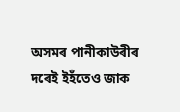অসমৰ পানীকাউৰীৰ দৰেই ইহঁতেও জাক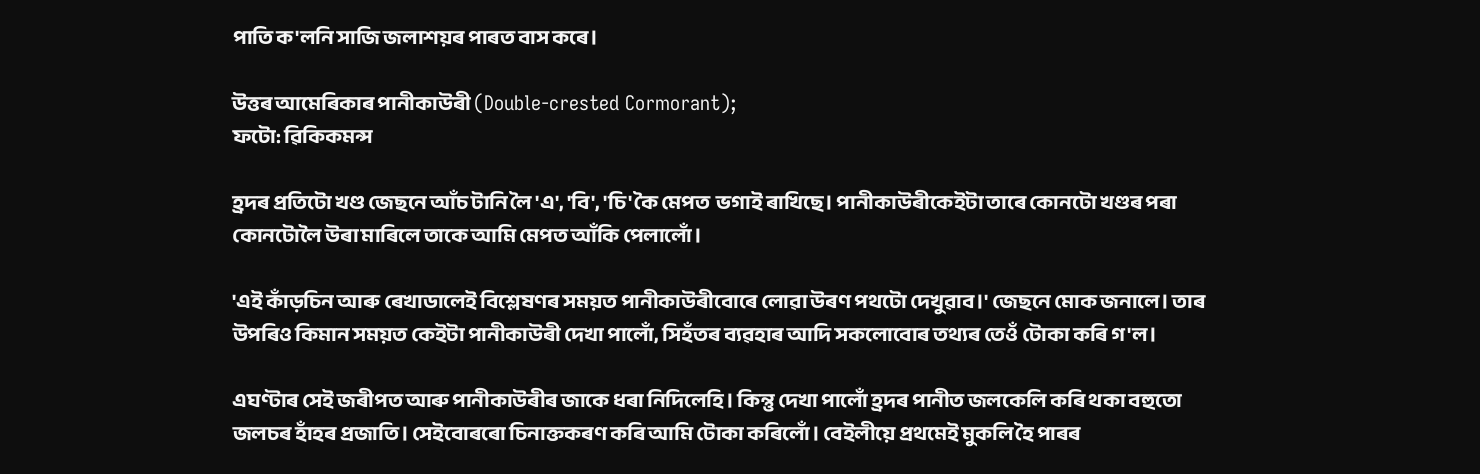পাতি ক'লনি সাজি জলাশয়ৰ পাৰত বাস কৰে।

উত্তৰ আমেৰিকাৰ পানীকাউৰী (Double-crested Cormorant);
ফটো: ৱিকিকমন্স

হ্ৰদৰ প্ৰতিটো খণ্ড জেছনে আঁচ টানি লৈ 'এ', 'বি', 'চি' কৈ মেপত  ভগাই ৰাখিছে। পানীকাউৰীকেইটা তাৰে কোনটো খণ্ডৰ পৰা কোনটোলৈ উৰা মাৰিলে তাকে আমি মেপত আঁকি পেলালোঁ।

'এই কাঁড়চিন আৰু ৰেখাডালেই বিশ্লেষণৰ সময়ত পানীকাউৰীবোৰে লোৱা উৰণ পথটো দেখুৱাব।' জেছনে মোক জনালে। তাৰ উপৰিও কিমান সময়ত কেইটা পানীকাউৰী দেখা পালোঁ, সিহঁতৰ ব্যৱহাৰ আদি সকলোবোৰ তথ্যৰ তেওঁ টোকা কৰি গ'ল।

এঘণ্টাৰ সেই জৰীপত আৰু পানীকাউৰীৰ জাকে ধৰা নিদিলেহি। কিন্তু দেখা পালোঁ হ্ৰদৰ পানীত জলকেলি কৰি থকা বহুতো জলচৰ হাঁহৰ প্ৰজাতি। সেইবোৰৰো চিনাক্তকৰণ কৰি আমি টোকা কৰিলোঁ। বেইলীয়ে প্ৰথমেই মুকলি হৈ পাৰৰ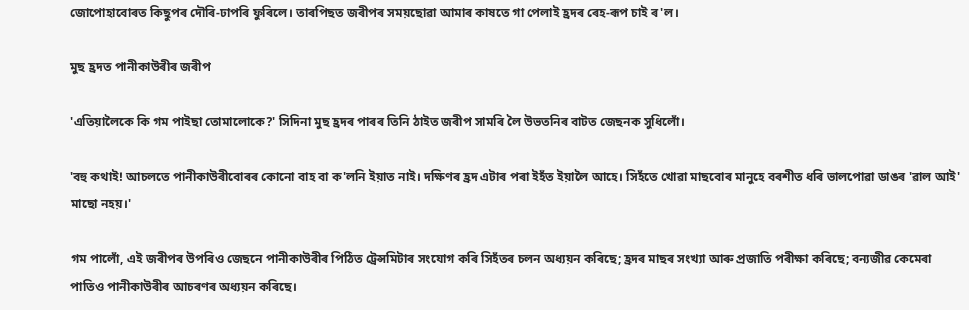জোপোহাবোৰত কিছুপৰ দৌৰি-ঢাপৰি ফুৰিলে। তাৰপিছত জৰীপৰ সময়ছোৱা আমাৰ কাষতে গা পেলাই হ্ৰদৰ ৰেহ-ৰূপ চাই ৰ'ল।

মুছ হ্ৰদত পানীকাউৰীৰ জৰীপ

'এতিয়ালৈকে কি গম পাইছা তোমালোকে?' সিদিনা মুছ হ্ৰদৰ পাৰৰ তিনি ঠাইত জৰীপ সামৰি লৈ উভতনিৰ বাটত জেছনক সুধিলোঁ।

'বহু কথাই! আচলতে পানীকাউৰীবোৰৰ কোনো বাহ বা ক'লনি ইয়াত নাই। দক্ষিণৰ হ্ৰদ এটাৰ পৰা ইহঁত ইয়ালৈ আহে। সিহঁতে খোৱা মাছবোৰ মানুহে বৰশীত ধৰি ভালপোৱা ডাঙৰ 'ৱাল আই' মাছো নহয়।'

গম পালোঁ, এই জৰীপৰ উপৰিও জেছনে পানীকাউৰীৰ পিঠিত ট্ৰেন্সমিটাৰ সংযোগ কৰি সিহঁতৰ চলন অধ্যয়ন কৰিছে; হ্ৰদৰ মাছৰ সংখ্যা আৰু প্ৰজাতি পৰীক্ষা কৰিছে; বন্যজীৱ কেমেৰা পাতিও পানীকাউৰীৰ আচৰণৰ অধ্যয়ন কৰিছে।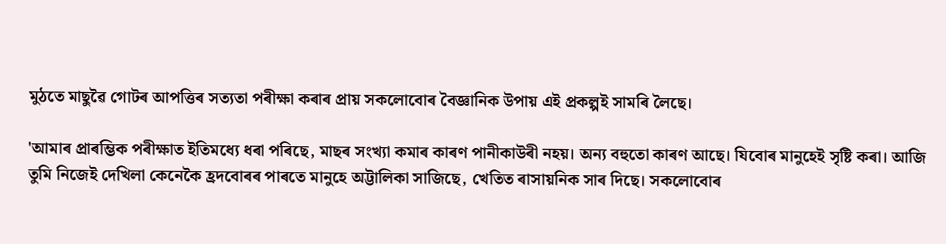মুঠতে মাছুৱৈ গোটৰ আপত্তিৰ সত্যতা পৰীক্ষা কৰাৰ প্ৰায় সকলোবোৰ বৈজ্ঞানিক উপায় এই প্ৰকল্পই সামৰি লৈছে।

'আমাৰ প্ৰাৰম্ভিক পৰীক্ষাত ইতিমধ্যে ধৰা পৰিছে, মাছৰ সংখ্যা কমাৰ কাৰণ পানীকাউৰী নহয়। অন্য বহুতো কাৰণ আছে। যিবোৰ মানুহেই সৃষ্টি কৰা। আজি তুমি নিজেই দেখিলা কেনেকৈ হ্ৰদবোৰৰ পাৰতে মানুহে অট্টালিকা সাজিছে, খেতিত ৰাসায়নিক সাৰ দিছে। সকলোবোৰ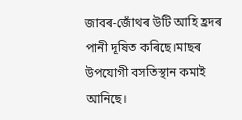জাবৰ-জোঁথৰ উটি আহি হ্ৰদৰ পানী দূষিত কৰিছে।মাছৰ উপযোগী বসতিস্থান কমাই আনিছে।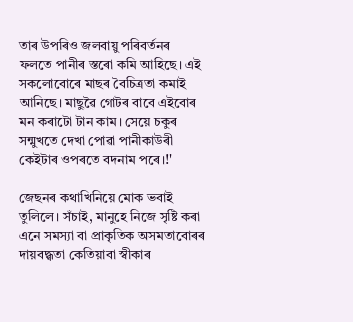তাৰ উপৰিও জলবায়ু পৰিবৰ্তনৰ ফলতে পানীৰ স্তৰো কমি আহিছে। এই সকলোবোৰে মাছৰ বৈচিত্ৰতা কমাই আনিছে। মাছুৱৈ গোটৰ বাবে এইবোৰ মন কৰাটো টান কাম। সেয়ে চকুৰ সন্মুখতে দেখা পোৱা পানীকাউৰী কেইটাৰ ওপৰতে বদনাম পৰে।!'

জেছনৰ কথাখিনিয়ে মোক ভবাই তুলিলে। সঁচাই, মানুহে নিজে সৃষ্টি কৰা এনে সমস্যা বা প্ৰাকৃতিক অসমতাবোৰৰ দায়বদ্ধ্বতা কেতিয়াবা স্বীকাৰ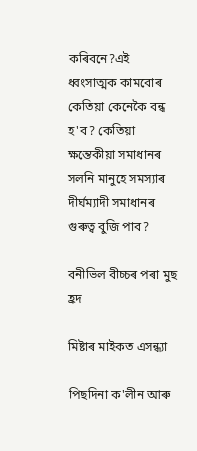কৰিবনে?এই ধ্বংসাত্মক কামবোৰ কেতিয়া কেনেকৈ বন্ধ হ'ব? কেতিয়া ক্ষন্তেকীয়া সমাধানৰ সলনি মানুহে সমস্যাৰ দীৰ্ঘম্যাদী সমাধানৰ গুৰুত্ব বুজি পাব?

বনীভিল বীচ্চৰ পৰা মুছ হ্ৰদ

মিষ্টাৰ মাইকত এসন্ধ্যা

পিছদিনা ক'লীন আৰু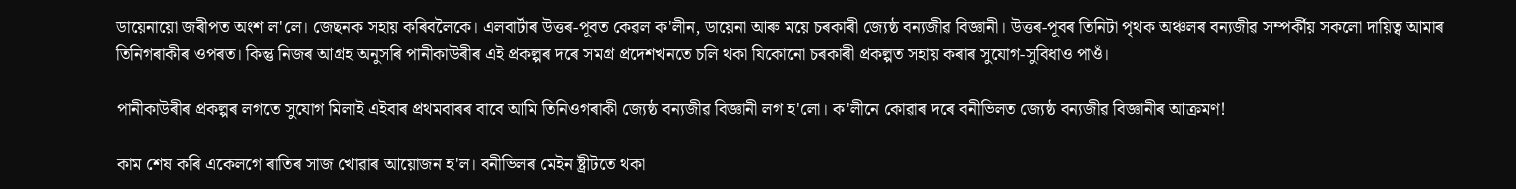ডায়েনায়ো জৰীপত অংশ ল'লে। জেছনক সহায় কৰিবলৈকে। এলবাৰ্টাৰ উত্তৰ-পূবত কেৱল ক'লীন, ডায়েনা আৰু ময়ে চৰকাৰী জ্যেষ্ঠ বন্যজীৱ বিজ্ঞানী। উত্তৰ-পূবৰ তিনিটা পৃথক অঞ্চলৰ বন্যজীৱ সম্পৰ্কীয় সকলো দায়িত্ব আমাৰ তিনিগৰাকীৰ ওপৰত। কিন্তু নিজৰ আগ্ৰহ অনুসৰি পানীকাউৰীৰ এই প্ৰকল্পৰ দৰে সমগ্ৰ প্ৰদেশখনতে চলি থকা যিকোনো চৰকাৰী প্ৰকল্পত সহায় কৰাৰ সুযোগ-সুবিধাও পাওঁ।

পানীকাউৰীৰ প্ৰকল্পৰ লগতে সুযোগ মিলাই এইবাৰ প্ৰথমবাৰৰ বাবে আমি তিনিওগৰাকী জ্যেষ্ঠ বন্যজীৱ বিজ্ঞানী লগ হ'লো। ক'লীনে কোৱাৰ দৰে বনীভিলত জ্যেষ্ঠ বন্যজীৱ বিজ্ঞানীৰ আক্ৰমণ!

কাম শেষ কৰি একেলগে ৰাতিৰ সাজ খোৱাৰ আয়োজন হ'ল। বনীভিলৰ মেইন ষ্ট্ৰীটতে থকা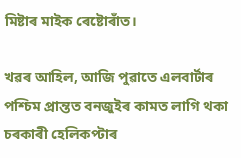মিষ্টাৰ মাইক ৰেষ্টোৰাঁত।

খৱৰ আহিল, আজি পুৱাতে এলবাৰ্টাৰ পশ্চিম প্ৰান্তত বনজুইৰ কামত লাগি থকা চৰকাৰী হেলিকপ্টাৰ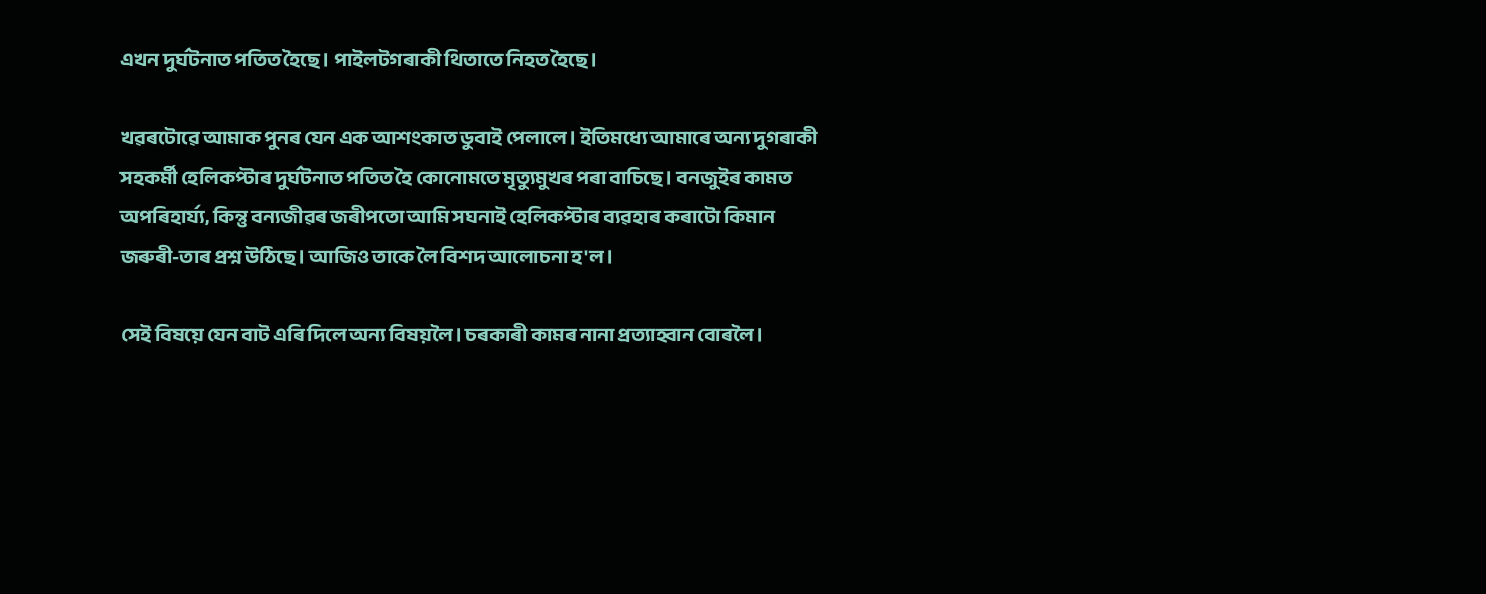এখন দুৰ্ঘটনাত পতিত হৈছে। পাইলটগৰাকী থিতাতে নিহত হৈছে।

খৱৰটোৱে আমাক পুনৰ যেন এক আশংকাত ডুবাই পেলালে। ইতিমধ্যে আমাৰে অন্য দুগৰাকী সহকৰ্মী হেলিকপ্টাৰ দুৰ্ঘটনাত পতিত হৈ কোনোমতে মৃত্যুমুখৰ পৰা বাচিছে। বনজুইৰ কামত অপৰিহাৰ্য্য, কিন্তু বন্যজীৱৰ জৰীপতো আমি সঘনাই হেলিকপ্টাৰ ব্যৱহাৰ কৰাটো কিমান জৰুৰী-তাৰ প্ৰশ্ন উঠিছে। আজিও তাকে লৈ বিশদ আলোচনা হ'ল।

সেই বিষয়ে যেন বাট এৰি দিলে অন্য বিষয়লৈ। চৰকাৰী কামৰ নানা প্ৰত্যাহ্বান বোৰলৈ।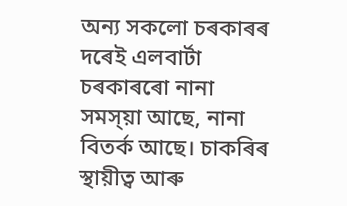অন্য সকলো চৰকাৰৰ দৰেই এলবাৰ্টা চৰকাৰৰো নানা সমস্য়া আছে, নানা বিতৰ্ক আছে। চাকৰিৰ স্থায়ীত্ব আৰু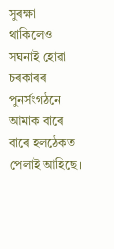সুৰক্ষা থাকিলেও সঘনাই হোৱা চৰকাৰৰ পুনৰ্সংগঠনে আমাক বাৰে বাৰে হলঠেকত পেলাই আহিছে।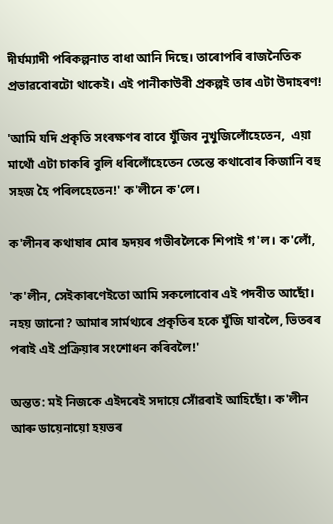দীৰ্ঘম্যাদী পৰিকল্পনাত বাধা আনি দিছে। তাৰোপৰি ৰাজনৈতিক প্ৰভাৱবোৰটো থাকেই। এই পানীকাউৰী প্ৰকল্পই তাৰ এটা উদাহৰণ!

'আমি যদি প্ৰকৃতি সংৰক্ষণৰ বাবে যুঁজিব নুখুজিলোঁহেতেন,  এয়া মাথোঁ এটা চাকৰি বুলি ধৰিলোঁহেতেন তেন্তে কথাবোৰ কিজানি বহু সহজ হৈ পৰিলহেতেন!' ক'লীনে ক'লে।

ক'লীনৰ কথাষাৰ মোৰ হৃদয়ৰ গভীৰলৈকে শিপাই গ'ল। ক'লোঁ,

'ক'লীন, সেইকাৰণেইতো আমি সকলোবোৰ এই পদবীত আছোঁ। নহয় জানো? আমাৰ সাৰ্মথ্যৰে প্ৰকৃতিৰ হকে যুঁজি যাবলৈ, ভিতৰৰ পৰাই এই প্ৰক্ৰিয়াৰ সংশোধন কৰিবলৈ!'

অন্তত: মই নিজকে এইদৰেই সদায়ে সোঁৱৰাই আহিছোঁ। ক'লীন আৰু ডায়েনায়ো হয়ভৰ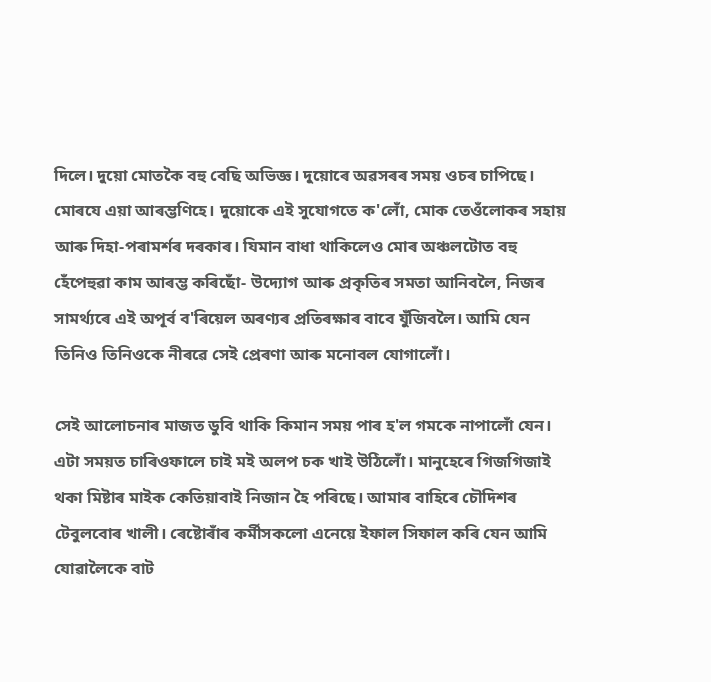দিলে। দুয়ো মোতকৈ বহু বেছি অভিজ্ঞ। দুয়োৰে অৱসৰৰ সময় ওচৰ চাপিছে। মোৰযে এয়া আৰম্ভণিহে। দুয়োকে এই সুযোগতে ক'লোঁ, মোক তেওঁলোকৰ সহায় আৰু দিহা-পৰামৰ্শৰ দৰকাৰ। যিমান বাধা থাকিলেও মোৰ অঞ্চলটোত বহু হেঁপেহুৱা কাম আৰম্ভ কৰিছোঁ- উদ্যোগ আৰু প্ৰকৃতিৰ সমতা আনিবলৈ, নিজৰ সামৰ্থ্যৰে এই অপূৰ্ব ব'ৰিয়েল অৰণ্যৰ প্ৰতিৰক্ষাৰ বাবে যুঁজিবলৈ। আমি যেন তিনিও তিনিওকে নীৰৱে সেই প্ৰেৰণা আৰু মনোবল যোগালোঁ।

সেই আলোচনাৰ মাজত ডুবি থাকি কিমান সময় পাৰ হ'ল গমকে নাপালোঁ যেন। এটা সময়ত চাৰিওফালে চাই মই অলপ চক খাই উঠিলোঁ। মানুহেৰে গিজগিজাই থকা মিষ্টাৰ মাইক কেতিয়াবাই নিজান হৈ পৰিছে। আমাৰ বাহিৰে চৌদিশৰ টেবুলবোৰ খালী। ৰেষ্টোৰাঁৰ কৰ্মীসকলো এনেয়ে ইফাল সিফাল কৰি যেন আমি যোৱালৈকে বাট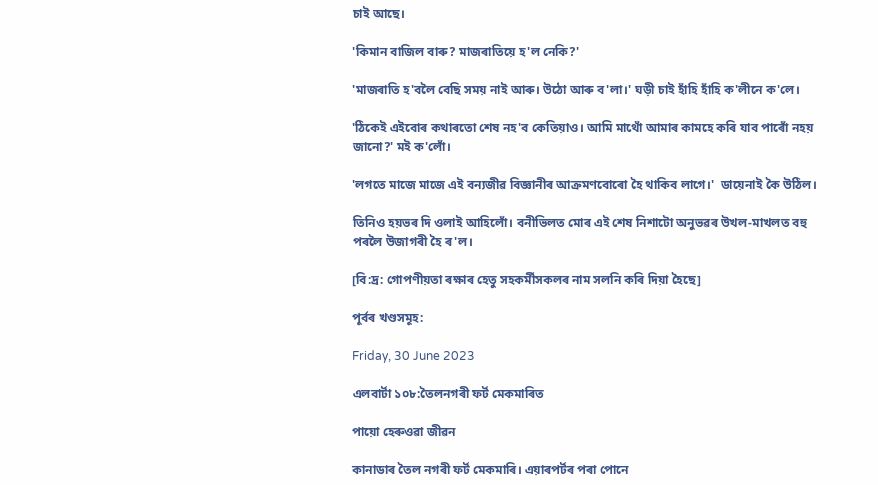চাই আছে।

'কিমান বাজিল বাৰু? মাজৰাতিয়ে হ'ল নেকি?'

'মাজৰাতি হ'বলৈ বেছি সময় নাই আৰু। উঠো আৰু ব'লা।' ঘড়ী চাই হাঁহি হাঁহি ক'লীনে ক'লে।

'ঠিকেই এইবোৰ কথাৰতো শেষ নহ'ব কেতিয়াও। আমি মাথোঁ আমাৰ কামহে কৰি যাব পাৰোঁ নহয় জানো?' মই ক'লোঁ।

'লগতে মাজে মাজে এই বন্যজীৱ বিজ্ঞানীৰ আক্ৰমণবোৰো হৈ থাকিব লাগে।'  ডায়েনাই কৈ উঠিল।

তিনিও হয়ভৰ দি ওলাই আহিলোঁ। বনীভিলত মোৰ এই শেষ নিশাটো অনুভৱৰ উখল-মাখলত বহু পৰলৈ উজাগৰী হৈ ৰ'ল।

[বি:দ্ৰ: গোপণীয়তা ৰক্ষাৰ হেতু সহকৰ্মীসকলৰ নাম সলনি কৰি দিয়া হৈছে]

পূৰ্বৰ খণ্ডসমূহ:

Friday, 30 June 2023

এলবাৰ্টা ১০৮:তৈলনগৰী ফৰ্ট মেকমাৰিত

পায়ো হেৰুওৱা জীৱন

কানাডাৰ তৈল নগৰী ফৰ্ট মেকমাৰি। এয়াৰপৰ্টৰ পৰা পোনে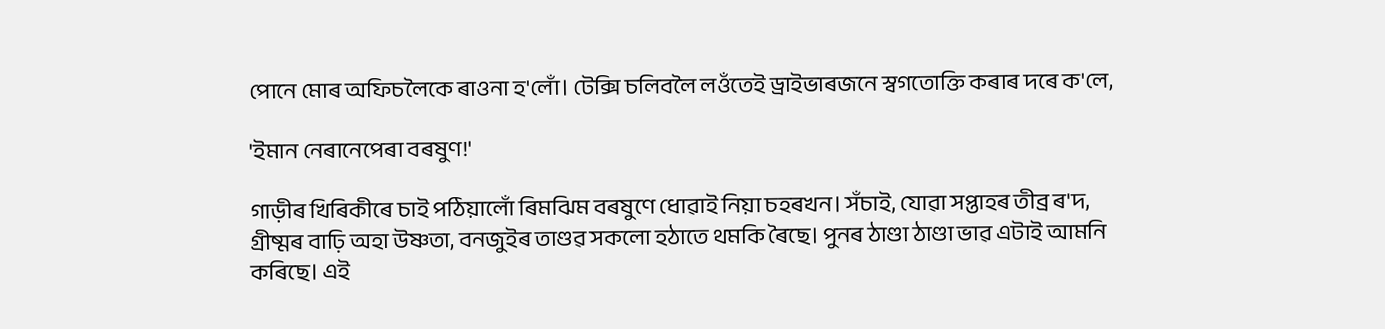পোনে মোৰ অফিচলৈকে ৰাওনা হ'লোঁ। টেক্সি চলিবলৈ লওঁতেই ড্ৰাইভাৰজনে স্বগতোক্তি কৰাৰ দৰে ক'লে,

'ইমান নেৰানেপেৰা বৰষুণ!'

গাড়ীৰ খিৰিকীৰে চাই পঠিয়ালোঁ ৰিমঝিম বৰষুণে ধোৱাই নিয়া চহৰখন। সঁচাই, যোৱা সপ্তাহৰ তীব্ৰ ৰ'দ, গ্ৰীষ্মৰ বাঢ়ি অহা উষ্ণতা, বনজুইৰ তাণ্ডৱ সকলো হঠাতে থমকি ৰৈছে। পুনৰ ঠাণ্ডা ঠাণ্ডা ভাৱ এটাই আমনি কৰিছে। এই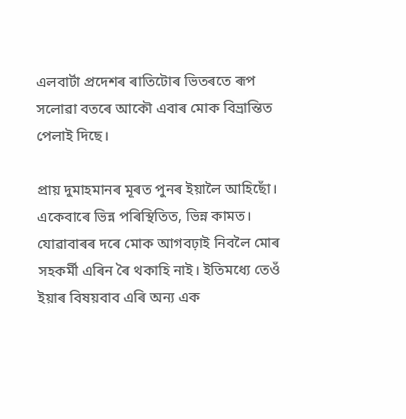এলবাৰ্টা প্ৰদেশৰ ৰাতিটোৰ ভিতৰতে ৰূপ সলোৱা বতৰে আকৌ এবাৰ মোক বিভ্ৰান্তিত পেলাই দিছে।

প্ৰায় দুমাহমানৰ মূৰত পুনৰ ইয়ালৈ আহিছোঁ। একেবাৰে ভিন্ন পৰিস্থিতিত, ভিন্ন কামত। যোৱাবাৰৰ দৰে মোক আগবঢ়াই নিবলৈ মোৰ সহকৰ্মী এৰিন ৰৈ থকাহি নাই। ইতিমধ্যে তেওঁ ইয়াৰ বিষয়বাব এৰি অন্য এক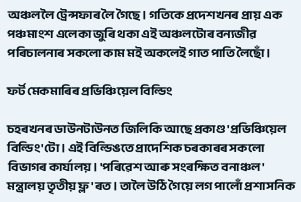অঞ্চললৈ ট্ৰেন্সফাৰ লৈ গৈছে। গতিকে প্ৰদেশখনৰ প্ৰায় এক পঞ্চমাংশ এলেকা জুৰি থকা এই অঞ্চলটোৰ বন্যজীৱ পৰিচালনাৰ সকলো কাম মই অকলেই গাত পাতি লৈছোঁ।

ফৰ্ট মেকমাৰিৰ প্ৰভিঞ্চিয়েল বিল্ডিং

চহৰখনৰ ডাউনটাউনত জিলিকি আছে প্ৰকাণ্ড 'প্ৰভিঞ্চিয়েল বিল্ডিং'টো। এই বিল্ডিঙতে প্ৰাদেশিক চৰকাৰৰ সকলো বিভাগৰ কাৰ্যালয়। 'পৰিৱেশ আৰু সংৰক্ষিত বনাঞ্চল' মন্ত্ৰালয় তৃতীয় ফ্ল'ৰত। তালৈ উঠি গৈয়ে লগ পালোঁ প্ৰশাসনিক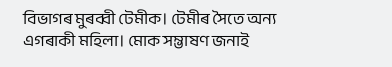বিভাগৰ মুৰব্বী টেমীক। টেমীৰ সৈতে অন্য এগৰাকী মহিলা। মোক সম্ভাষণ জনাই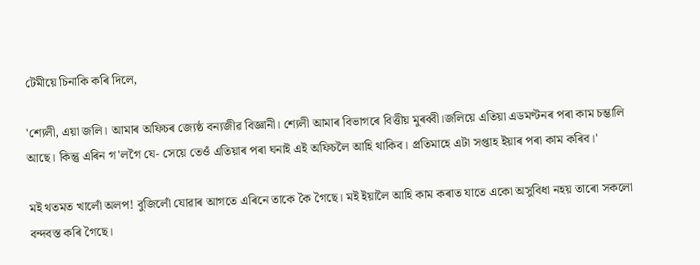টেমীয়ে চিনাকি কৰি দিলে,

'শ্যেলী, এয়া জলি। আমাৰ অফিচৰ জ্যেষ্ঠ বন্যজীৱ বিজ্ঞানী। শ্যেলী আমাৰ বিভাগৰে বিত্তীয় মুৰব্বী।জলিয়ে এতিয়া এডমণ্টনৰ পৰা কাম চম্ভালি আছে। কিন্তু এৰিন গ'লগৈ যে- সেয়ে তেওঁ এতিয়াৰ পৰা ঘনাই এই অফিচলৈ আহি থাকিব। প্ৰতিমাহে এটা সপ্তাহ ইয়াৰ পৰা কাম কৰিব।'

মই থতমত খালোঁ অলপ! বুজিলোঁ যোৱাৰ আগতে এৰিনে তাকে কৈ গৈছে। মই ইয়ালৈ আহি কাম কৰাত যাতে একো অসুবিধা নহয় তাৰো সকলো বন্দবস্ত কৰি গৈছে।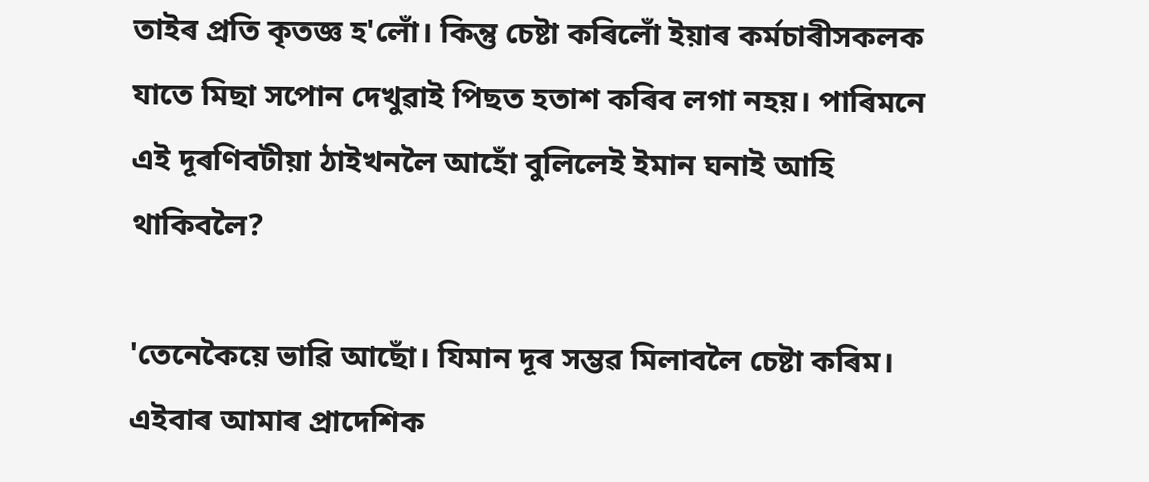তাইৰ প্ৰতি কৃতজ্ঞ হ'লোঁ। কিন্তু চেষ্টা কৰিলোঁ ইয়াৰ কৰ্মচাৰীসকলক যাতে মিছা সপোন দেখুৱাই পিছত হতাশ কৰিব লগা নহয়। পাৰিমনে এই দূৰণিবটীয়া ঠাইখনলৈ আহোঁ বুলিলেই ইমান ঘনাই আহি থাকিবলৈ?

'তেনেকৈয়ে ভাৱি আছোঁ। যিমান দূৰ সম্ভৱ মিলাবলৈ চেষ্টা কৰিম। এইবাৰ আমাৰ প্ৰাদেশিক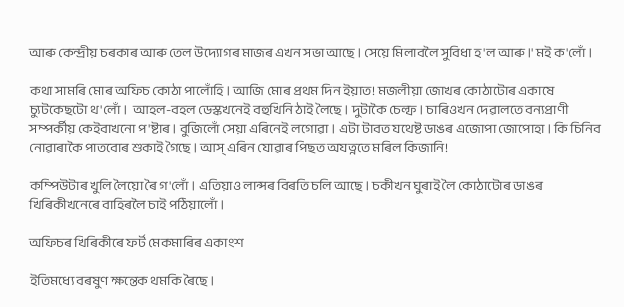আৰু কেন্দ্ৰীয় চৰকাৰ আৰু তেল উদ্যোগৰ মাজৰ এখন সভা আছে। সেয়ে মিলাবলৈ সুবিধা হ'ল আৰু।' মই ক'লোঁ।

কথা সামৰি মোৰ অফিচ কোঠা পালোঁহি। আজি মোৰ প্ৰথম দিন ইয়াত! মজলীয়া জোখৰ কোঠাটোৰ একাষে চ্যুটকেছটো থ'লোঁ।  আহল-বহল ডেস্কখনেই বহুখিনি ঠাই লৈছে। দুটাকৈ চেল্ফ। চাৰিওখন দেৱালতে বন্যপ্ৰাণী সম্পৰ্কীয় কেইবাখনো প'ষ্টাৰ। বুজিলোঁ সেয়া এৰিনেই লগোৱা। এটা টাবত যথেষ্ট ডাঙৰ এজোপা জোপোহা। কি চিনিব নোৱাৰাকৈ পাতবোৰ শুকাই গৈছে। আস্‌ এৰিন যোৱাৰ পিছত অযত্নতে মৰিল কিজানি!

কম্পিউটাৰ খুলি লৈয়ো ৰৈ গ'লোঁ। এতিয়াও লান্সৰ বিৰতি চলি আছে। চকীখন ঘুৰাই লৈ কোঠাটোৰ ডাঙৰ খিৰিকীখনেৰে বাহিৰলৈ চাই পঠিয়ালোঁ।

অফিচৰ খিৰিকীৰে ফৰ্ট মেকমাৰিৰ একাংশ

ইতিমধ্যে বৰষুণ ক্ষন্তেক থমকি ৰৈছে।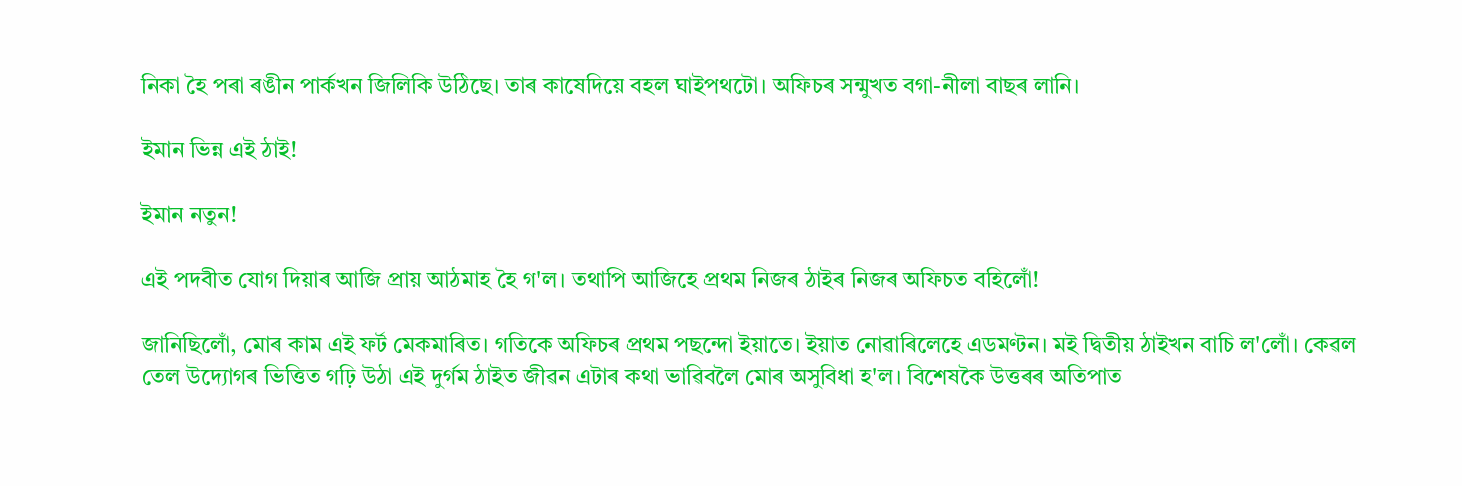নিকা হৈ পৰা ৰঙীন পাৰ্কখন জিলিকি উঠিছে। তাৰ কাষেদিয়ে বহল ঘাইপথটো। অফিচৰ সন্মুখত বগা-নীলা বাছৰ লানি।

ইমান ভিন্ন এই ঠাই!

ইমান নতুন!

এই পদবীত যোগ দিয়াৰ আজি প্ৰায় আঠমাহ হৈ গ'ল। তথাপি আজিহে প্ৰথম নিজৰ ঠাইৰ নিজৰ অফিচত বহিলোঁ!

জানিছিলোঁ, মোৰ কাম এই ফৰ্ট মেকমাৰিত। গতিকে অফিচৰ প্ৰথম পছন্দো ইয়াতে। ইয়াত নোৱাৰিলেহে এডমণ্টন। মই দ্বিতীয় ঠাইখন বাচি ল'লোঁ। কেৱল তেল উদ্যোগৰ ভিত্তিত গঢ়ি উঠা এই দুৰ্গম ঠাইত জীৱন এটাৰ কথা ভাৱিবলৈ মোৰ অসুবিধা হ'ল। বিশেষকৈ উত্তৰৰ অতিপাত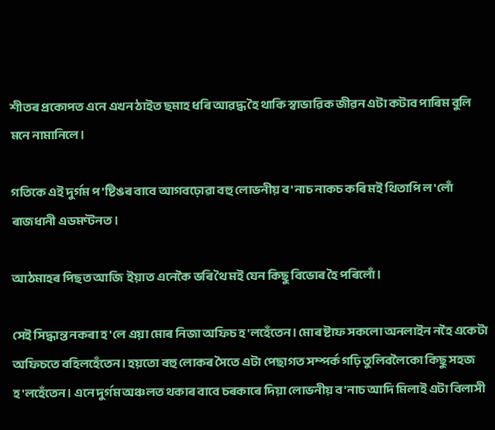শীতৰ প্ৰকোপত এনে এখন ঠাইত ছমাহ ধৰি আৱদ্ধ হৈ থাকি স্বাভাৱিক জীৱন এটা কটাব পাৰিম বুলি মনে নামানিলে।

গতিকে এই দুৰ্গম প'ষ্টিঙৰ বাবে আগবঢ়োৱা বহু লোভনীয় ব'নাচ নাকচ কৰি মই থিতাপি ল'লোঁ ৰাজধানী এডমণ্টনত।

আঠমাহৰ পিছত আজি  ইয়াত এনেকৈ ভৰি থৈ মই যেন কিছু বিভোৰ হৈ পৰিলোঁ।

সেই সিদ্ধান্ত নকৰা হ'লে এয়া মোৰ নিজা অফিচ হ'লহেঁতেন। মোৰ ষ্টাফ সকলো অনলাইন নহৈ একেটা অফিচতে বহিলহেঁতেন। হয়তো বহু লোকৰ সৈতে এটা পেছাগত সম্পৰ্ক গঢ়ি তুলিবলৈকো কিছু সহজ হ'লহেঁতেন। এনে দুৰ্গম অঞ্চলত থকাৰ বাবে চৰকাৰে দিয়া লোভনীয় ব'নাচ আদি মিলাই এটা বিলাসী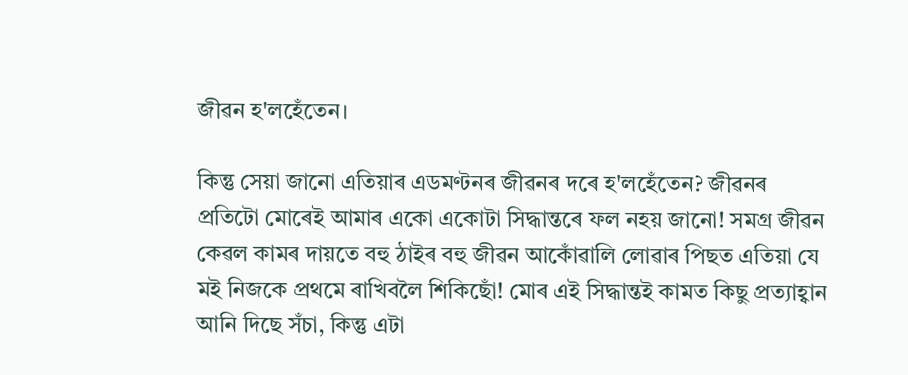জীৱন হ'লহেঁতেন।

কিন্তু সেয়া জানো এতিয়াৰ এডমণ্টনৰ জীৱনৰ দৰে হ'লহেঁতেন? জীৱনৰ প্ৰতিটো মোৰেই আমাৰ একো একোটা সিদ্ধান্তৰে ফল নহয় জানো! সমগ্ৰ জীৱন কেৱল কামৰ দায়তে বহু ঠাইৰ বহু জীৱন আকোঁৱালি লোৱাৰ পিছত এতিয়া যে মই নিজকে প্ৰথমে ৰাখিবলৈ শিকিছোঁ! মোৰ এই সিদ্ধান্তই কামত কিছু প্ৰত্যাহ্বান আনি দিছে সঁচা, কিন্তু এটা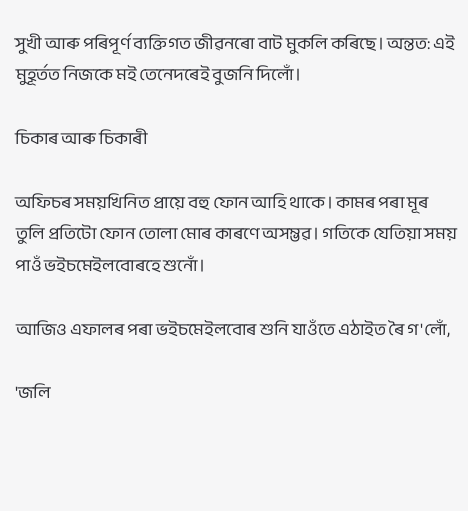সুখী আৰু পৰিপূৰ্ণ ব্যক্তিগত জীৱনৰো বাট মুকলি কৰিছে। অন্তত: এই মুহূৰ্তত নিজকে মই তেনেদৰেই বুজনি দিলোঁ।

চিকাৰ আৰু চিকাৰী

অফিচৰ সময়খিনিত প্ৰায়ে বহু ফোন আহি থাকে। কামৰ পৰা মূৰ তুলি প্ৰতিটো ফোন তোলা মোৰ কাৰণে অসম্ভৱ। গতিকে যেতিয়া সময় পাওঁ ভইচমেইলবোৰহে শুনোঁ।

আজিও এফালৰ পৰা ভইচমেইলবোৰ শুনি যাওঁতে এঠাইত ৰৈ গ'লোঁ,

'জলি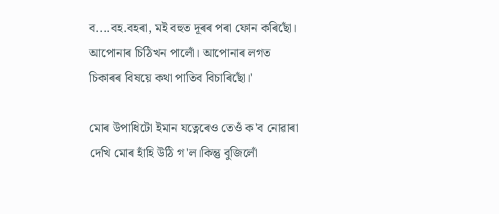ব....বহ.বহৰা, মই বহুত দূৰৰ পৰা ফোন কৰিছোঁ। আপোনাৰ চিঠিখন পালোঁ। আপোনাৰ লগত চিকাৰৰ বিষয়ে কথা পাতিব বিচাৰিছোঁ।'

মোৰ উপাধিটো ইমান যত্নেৰেও তেওঁ ক'ব নোৱাৰা দেখি মোৰ হাঁহি উঠি গ'ল।কিন্তু বুজিলোঁ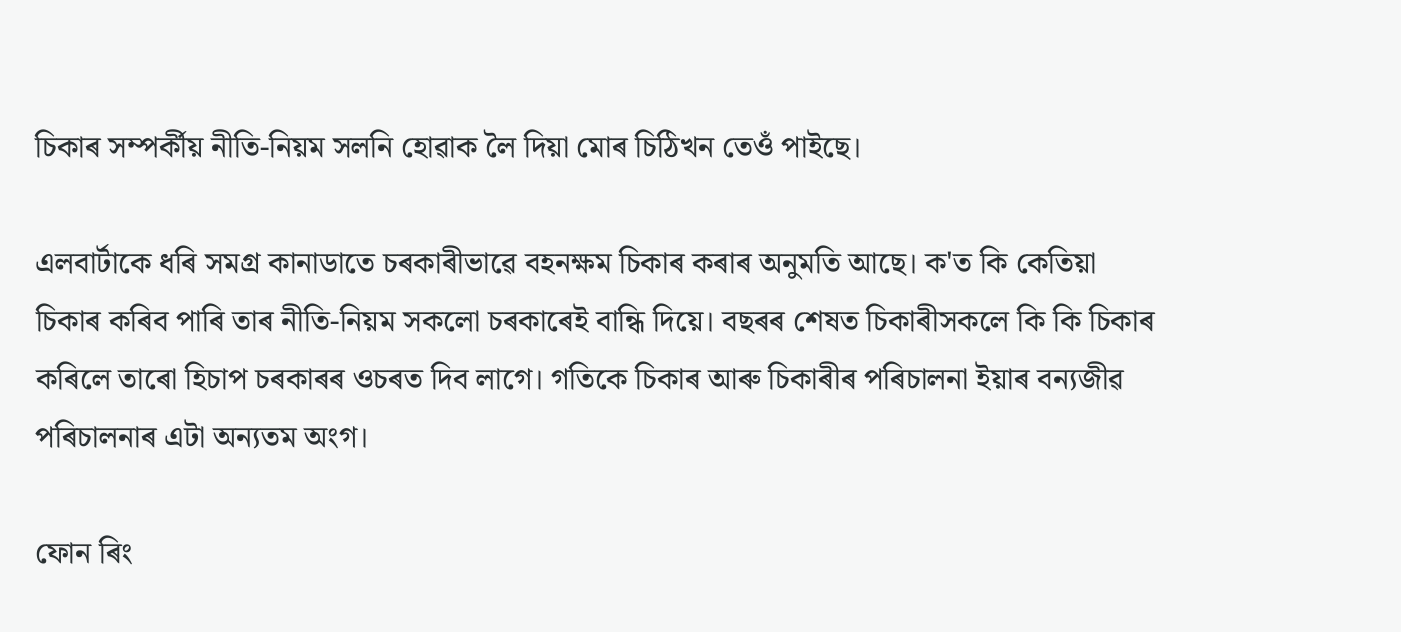চিকাৰ সম্পৰ্কীয় নীতি-নিয়ম সলনি হোৱাক লৈ দিয়া মোৰ চিঠিখন তেওঁ পাইছে।

এলবাৰ্টাকে ধৰি সমগ্ৰ কানাডাতে চৰকাৰীভাৱে বহনক্ষম চিকাৰ কৰাৰ অনুমতি আছে। ক'ত কি কেতিয়া চিকাৰ কৰিব পাৰি তাৰ নীতি-নিয়ম সকলো চৰকাৰেই বান্ধি দিয়ে। বছৰৰ শেষত চিকাৰীসকলে কি কি চিকাৰ কৰিলে তাৰো হিচাপ চৰকাৰৰ ওচৰত দিব লাগে। গতিকে চিকাৰ আৰু চিকাৰীৰ পৰিচালনা ইয়াৰ বন্যজীৱ পৰিচালনাৰ এটা অন্যতম অংগ।

ফোন ৰিং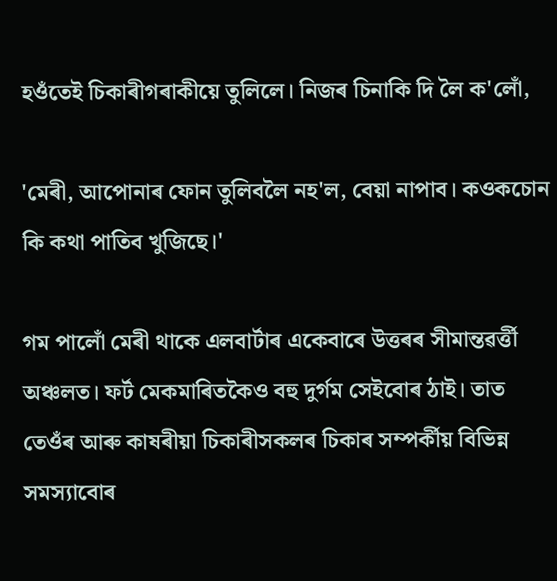হওঁতেই চিকাৰীগৰাকীয়ে তুলিলে। নিজৰ চিনাকি দি লৈ ক'লোঁ,

'মেৰী, আপোনাৰ ফোন তুলিবলৈ নহ'ল, বেয়া নাপাব। কওকচোন কি কথা পাতিব খুজিছে।'

গম পালোঁ মেৰী থাকে এলবাৰ্টাৰ একেবাৰে উত্তৰৰ সীমান্তৱৰ্ত্তী অঞ্চলত। ফৰ্ট মেকমাৰিতকৈও বহু দুৰ্গম সেইবোৰ ঠাই। তাত তেওঁৰ আৰু কাষৰীয়া চিকাৰীসকলৰ চিকাৰ সম্পৰ্কীয় বিভিন্ন সমস্যাবোৰ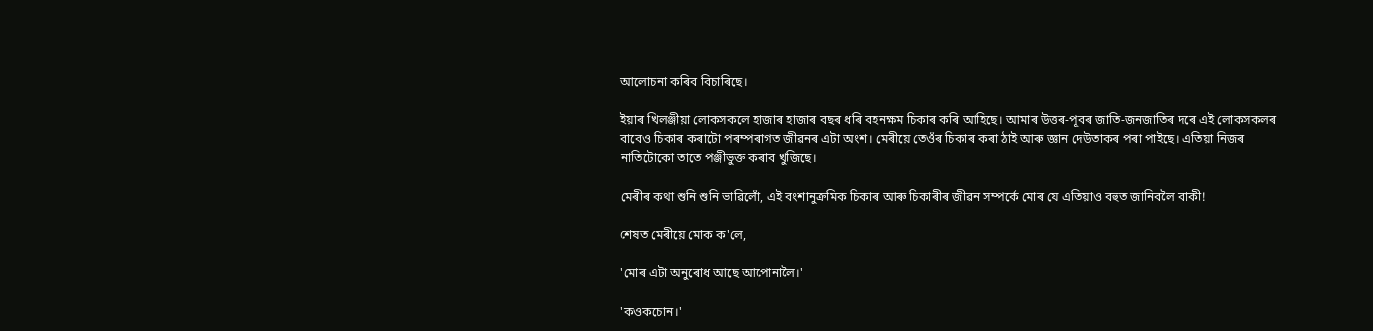আলোচনা কৰিব বিচাৰিছে।

ইয়াৰ খিলঞ্জীয়া লোকসকলে হাজাৰ হাজাৰ বছৰ ধৰি বহনক্ষম চিকাৰ কৰি আহিছে। আমাৰ উত্তৰ-পূবৰ জাতি-জনজাতিৰ দৰে এই লোকসকলৰ বাবেও চিকাৰ কৰাটো পৰম্পৰাগত জীৱনৰ এটা অংশ। মেৰীয়ে তেওঁৰ চিকাৰ কৰা ঠাই আৰু জ্ঞান দেউতাকৰ পৰা পাইছে। এতিয়া নিজৰ নাতিটোকো তাতে পঞ্জীভুক্ত কৰাব খুজিছে।

মেৰীৰ কথা শুনি শুনি ভাৱিলোঁ, এই বংশানুক্ৰমিক চিকাৰ আৰু চিকাৰীৰ জীৱন সম্পৰ্কে মোৰ যে এতিয়াও বহুত জানিবলৈ বাকী!

শেষত মেৰীয়ে মোক ক'লে,

'মোৰ এটা অনুৰোধ আছে আপোনালৈ।'

'কওকচোন।'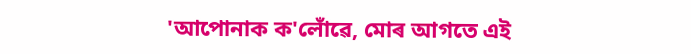'আপোনাক ক'লোঁৱে, মোৰ আগতে এই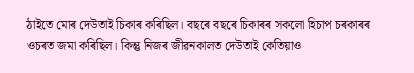ঠাইতে মোৰ দেউতাই চিকাৰ কৰিছিল। বছৰে বছৰে চিকাৰৰ সকলো হিচাপ চৰকাৰৰ ওচৰত জমা কৰিছিল। কিন্তু নিজৰ জীৱনকালত দেউতাই কেতিয়াও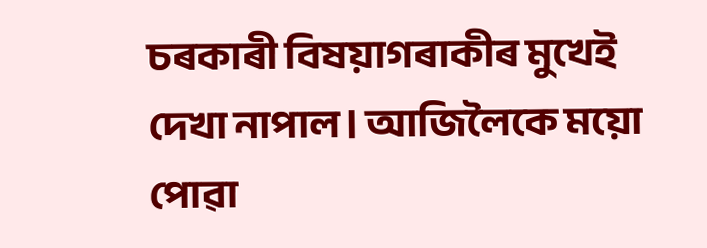চৰকাৰী বিষয়াগৰাকীৰ মুখেই দেখা নাপাল। আজিলৈকে ময়ো পোৱা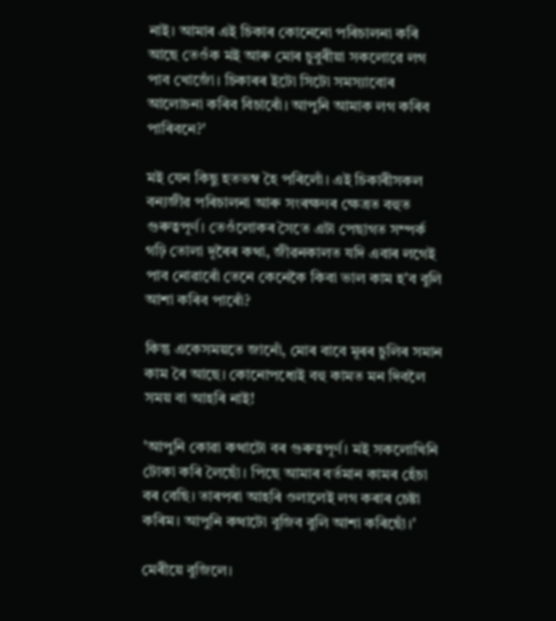নাই। আমাৰ এই চিকাৰ কোনেনো পৰিচালনা কৰি আছে তেওঁক মই আৰু মোৰ চুবুৰীয়া সকলোৱে লগ পাব খোজোঁ। চিকাৰৰ ইটো সিটো সমস্যাবোৰ আলোচনা কৰিব বিচাৰোঁ। আপুনি আমাক লগ কৰিব পাৰিবনে?'

মই যেন কিছু হতভম্ব হৈ পৰিলোঁ। এই চিকাৰীসকল বন্যজীৱ পৰিচালনা আৰু সংৰক্ষণৰ ক্ষেত্ৰত বহুত গুৰুত্বপূৰ্ণ। তেওঁলোকৰ সৈতে এটা পেছাগত সম্পৰ্ক গঢ়ি তোলা দূৰৈৰ কথা, জীৱনকালত যদি এবাৰ লগেই পাব নোৱাৰোঁ তেনে কেনেকৈ কিবা ভাল কাম হ'ব বুলি আশা কৰিব পাৰোঁ?

কিন্তু একেসময়তে জানোঁ, মোৰ বাবে মূৰৰ চুলিৰ সমান কাম ৰৈ আছে। কোনোপধ্যেই বহু কামত মন দিবলৈ সময় বা আহৰি নাই!

'আপুনি কোৱা কথাটো বৰ গুৰুত্বপূৰ্ণ। মই সকলোখিনি টোকা কৰি লৈছোঁ। পিছে আমাৰ বৰ্তমান কামৰ হেঁচা বৰ বেছি। তাৰপৰা আহৰি ওলালেই লগ কৰাৰ চেষ্টা কৰিম। আপুনি কথাটো বুজিব বুলি আশা কৰিছোঁ।'

মেৰীয়ে বুজিলে।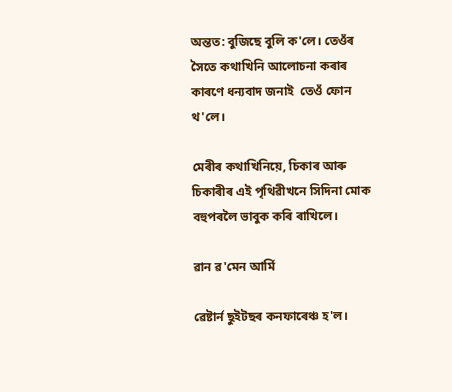অন্তত: বুজিছে বুলি ক'লে। তেওঁৰ সৈতে কথাখিনি আলোচনা কৰাৰ কাৰণে ধন্যবাদ জনাই  তেওঁ ফোন থ'লে।

মেৰীৰ কথাখিনিয়ে, চিকাৰ আৰু চিকাৰীৰ এই পৃথিৱীখনে সিদিনা মোক বহুপৰলৈ ভাবুক কৰি ৰাখিলে।

ৱান ৱ'মেন আৰ্মি

ৱেষ্টাৰ্ন ছুইটছৰ কনফাৰেঞ্চ হ'ল।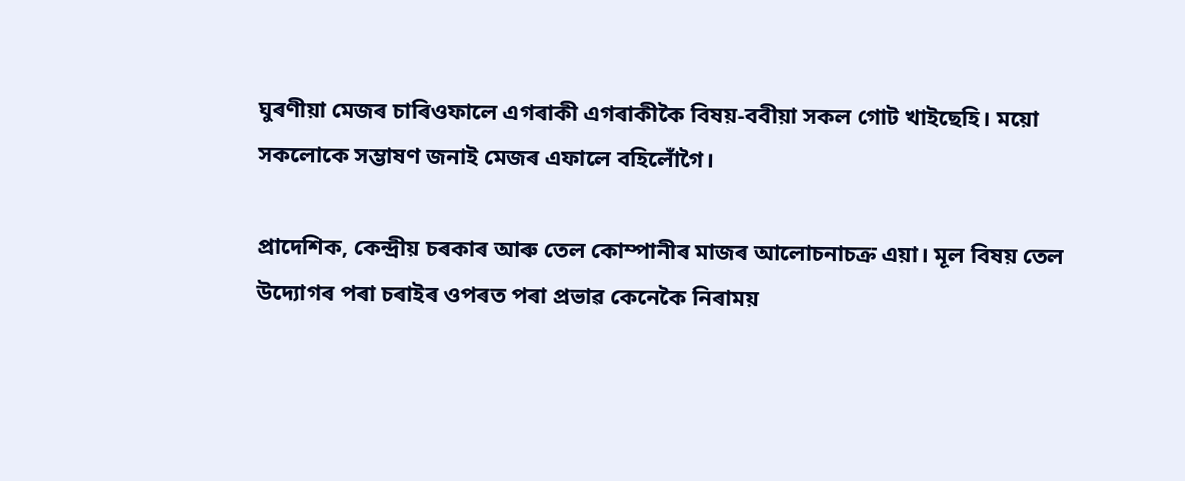ঘুৰণীয়া মেজৰ চাৰিওফালে এগৰাকী এগৰাকীকৈ বিষয়-ববীয়া সকল গোট খাইছেহি। ময়ো সকলোকে সম্ভাষণ জনাই মেজৰ এফালে বহিলোঁগৈ।

প্ৰাদেশিক, কেন্দ্ৰীয় চৰকাৰ আৰু তেল কোম্পানীৰ মাজৰ আলোচনাচক্ৰ এয়া। মূল বিষয় তেল উদ্যোগৰ পৰা চৰাইৰ ওপৰত পৰা প্ৰভাৱ কেনেকৈ নিৰাময়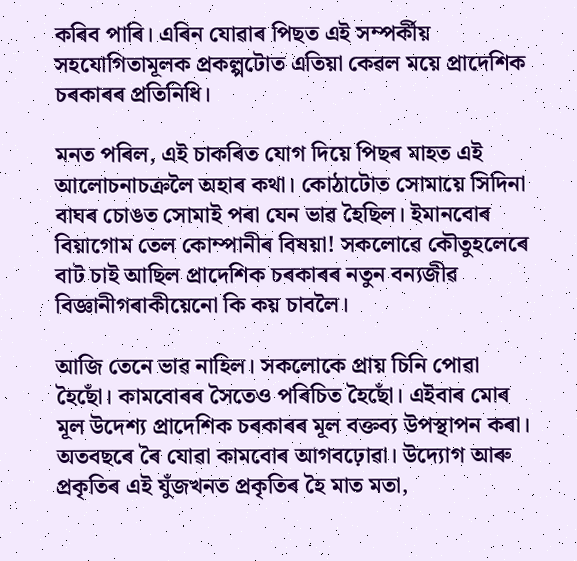কৰিব পাৰি। এৰিন যোৱাৰ পিছত এই সম্পৰ্কীয় সহযোগিতামূলক প্ৰকল্পটোত এতিয়া কেৱল ময়ে প্ৰাদেশিক চৰকাৰৰ প্ৰতিনিধি।

মনত পৰিল, এই চাকৰিত যোগ দিয়ে পিছৰ মাহত এই আলোচনাচক্ৰলৈ অহাৰ কথা। কোঠাটোত সোমায়ে সিদিনা বাঘৰ চোঙত সোমাই পৰা যেন ভাৱ হৈছিল। ইমানবোৰ বিয়াগোম তেল কোম্পানীৰ বিষয়া! সকলোৱে কৌতুহলেৰে বাট চাই আছিল প্ৰাদেশিক চৰকাৰৰ নতুন বন্যজীৱ বিজ্ঞানীগৰাকীয়েনো কি কয় চাবলৈ।

আজি তেনে ভাৱ নাহিল। সকলোকে প্ৰায় চিনি পোৱা হৈছোঁ। কামবোৰৰ সৈতেও পৰিচিত হৈছোঁ। এইবাৰ মোৰ মূল উদেশ্য প্ৰাদেশিক চৰকাৰৰ মূল বক্তব্য উপস্থাপন কৰা। অতবছৰে ৰৈ যোৱা কামবোৰ আগবঢ়োৱা। উদ্যোগ আৰু প্ৰকৃতিৰ এই যুঁজখনত প্ৰকৃতিৰ হৈ মাত মতা,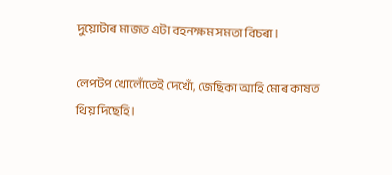দুয়োটাৰ মাজত এটা বহনক্ষম সমতা বিচৰা।

লেপটপ খোলোঁতেই দেখোঁ, জেছিকা আহি মোৰ কাষত থিয় দিছেহি।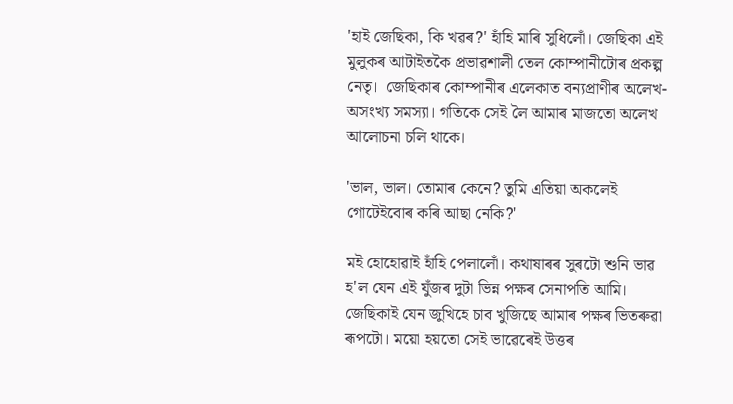'হাই জেছিকা, কি খৱৰ?' হাঁহি মাৰি সুধিলোঁ। জেছিকা এই মুলুকৰ আটাইতকৈ প্ৰভাৱশালী তেল কোম্পানীটোৰ প্ৰকল্প নেতৃ।  জেছিকাৰ কোম্পানীৰ এলেকাত বন্যপ্ৰাণীৰ অলেখ-অসংখ্য সমস্যা। গতিকে সেই লৈ আমাৰ মাজতো অলেখ আলোচনা চলি থাকে।

'ভাল, ভাল। তোমাৰ কেনে? তুমি এতিয়া অকলেই গোটেইবোৰ কৰি আছা নেকি?'

মই হোহোৱাই হাঁহি পেলালোঁ। কথাষাৰৰ সুৰটো শুনি ভাৱ হ'ল যেন এই যুঁজৰ দুটা ভিন্ন পক্ষৰ সেনাপতি আমি। জেছিকাই যেন জুখিহে চাব খুজিছে আমাৰ পক্ষৰ ভিতৰুৱা ৰূপটো। ময়ো হয়তো সেই ভাৱেৰেই উত্তৰ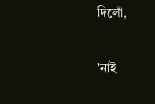দিলোঁ,

'নাই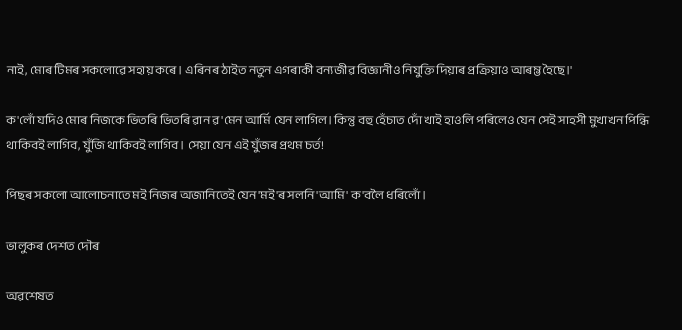নাই, মোৰ টিমৰ সকলোৱে সহায় কৰে। এৰিনৰ ঠাইত নতুন এগৰাকী বন্যজীৱ বিজ্ঞানীও নিযুক্তি দিয়াৰ প্ৰক্ৰিয়াও আৰম্ভ হৈছে।'

ক'লোঁ যদিও মোৰ নিজকে ভিতৰি ভিতৰি ৱান ৱ'মেন আৰ্মি যেন লাগিল। কিন্তু বহু হেঁচাত দোঁ খাই হাওলি পৰিলেও যেন সেই সাহসী মুখাখন পিন্ধি থাকিবই লাগিব, যুঁজি থাকিবই লাগিব। সেয়া যেন এই যুঁজৰ প্ৰথম চৰ্ত!

পিছৰ সকলো আলোচনাতে মই নিজৰ অজানিতেই যেন 'মই'ৰ সলনি 'আমি' ক'বলৈ ধৰিলোঁ।

ভালুকৰ দেশত দৌৰ

অৱশেষত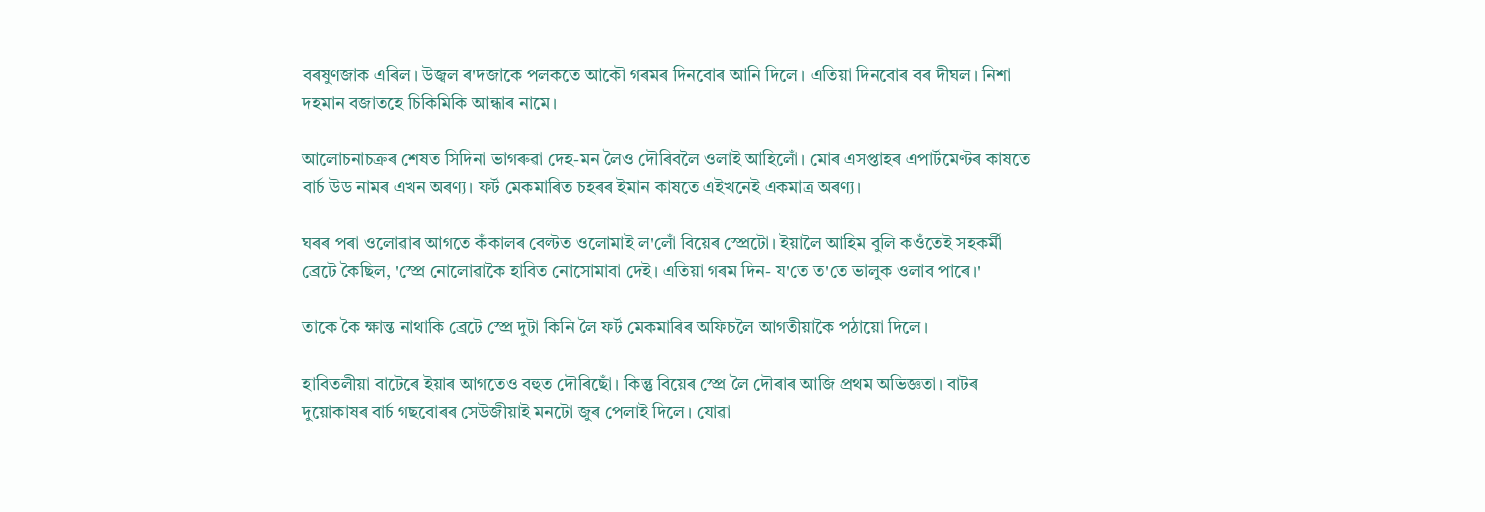বৰষুণজাক এৰিল। উজ্বল ৰ'দজাকে পলকতে আকৌ গৰমৰ দিনবোৰ আনি দিলে। এতিয়া দিনবোৰ বৰ দীঘল। নিশা দহমান বজাতহে চিকিমিকি আন্ধাৰ নামে।

আলোচনাচক্ৰৰ শেষত সিদিনা ভাগৰুৱা দেহ-মন লৈও দৌৰিবলৈ ওলাই আহিলোঁ। মোৰ এসপ্তাহৰ এপাৰ্টমেণ্টৰ কাষতে বাৰ্চ উড নামৰ এখন অৰণ্য। ফৰ্ট মেকমাৰিত চহৰৰ ইমান কাষতে এইখনেই একমাত্ৰ অৰণ্য।

ঘৰৰ পৰা ওলোৱাৰ আগতে কঁকালৰ বেল্টত ওলোমাই ল'লোঁ বিয়েৰ স্প্ৰেটো। ইয়ালৈ আহিম বুলি কওঁতেই সহকৰ্মী ব্ৰেটে কৈছিল, 'স্প্ৰে নোলোৱাকৈ হাবিত নোসোমাবা দেই। এতিয়া গৰম দিন- য'তে ত'তে ভালুক ওলাব পাৰে।'

তাকে কৈ ক্ষান্ত নাথাকি ব্ৰেটে স্প্ৰে দুটা কিনি লৈ ফৰ্ট মেকমাৰিৰ অফিচলৈ আগতীয়াকৈ পঠায়ো দিলে।

হাবিতলীয়া বাটেৰে ইয়াৰ আগতেও বহুত দৌৰিছোঁ। কিন্তু বিয়েৰ স্প্ৰে লৈ দৌৰাৰ আজি প্ৰথম অভিজ্ঞতা। বাটৰ দুয়োকাষৰ বাৰ্চ গছবোৰৰ সেউজীয়াই মনটো জুৰ পেলাই দিলে। যোৱা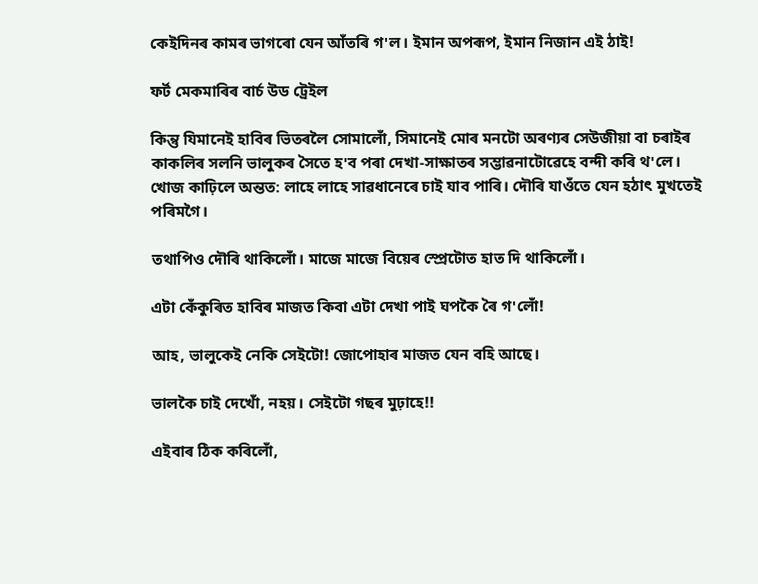কেইদিনৰ কামৰ ভাগৰো যেন আঁতৰি গ'ল। ইমান অপৰূপ, ইমান নিজান এই ঠাই!

ফৰ্ট মেকমাৰিৰ বাৰ্চ উড ট্ৰেইল

কিন্তু যিমানেই হাবিৰ ভিতৰলৈ সোমালোঁ, সিমানেই মোৰ মনটো অৰণ্যৰ সেউজীয়া বা চৰাইৰ কাকলিৰ সলনি ভালুকৰ সৈতে হ'ব পৰা দেখা-সাক্ষাতৰ সম্ভাৱনাটোৱেহে বন্দী কৰি থ'লে। খোজ কাঢ়িলে অন্তত: লাহে লাহে সাৱধানেৰে চাই যাব পাৰি। দৌৰি যাওঁতে যেন হঠাৎ মুখতেই পৰিমগৈ।

তথাপিও দৌৰি থাকিলোঁ। মাজে মাজে বিয়েৰ স্প্ৰেটোত হাত দি থাকিলোঁ।

এটা কেঁকুৰিত হাবিৰ মাজত কিবা এটা দেখা পাই ঘপকৈ ৰৈ গ'লোঁ!

আহ, ভালুকেই নেকি সেইটো! জোপোহাৰ মাজত যেন বহি আছে।

ভালকৈ চাই দেখোঁ, নহয়। সেইটো গছৰ মুঢ়াহে!!

এইবাৰ ঠিক কৰিলোঁ,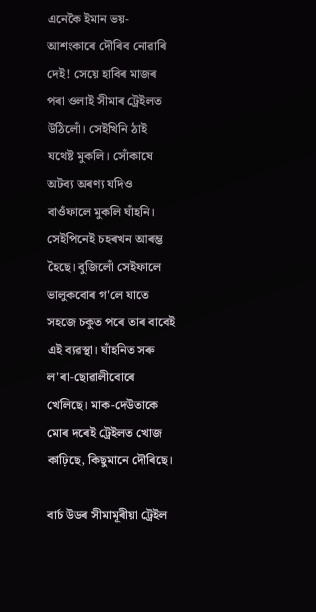এনেকৈ ইমান ভয়-আশংকাৰে দৌৰিব নোৱাৰি দেই! সেয়ে হাবিৰ মাজৰ পৰা ওলাই সীমাৰ ট্ৰেইলত উঠিলোঁ। সেইখিনি ঠাই যথেষ্ট মুকলি। সোঁকাষে অটব্য অৰণ্য যদিও বাওঁফালে মুকলি ঘাঁহনি। সেইপিনেই চহৰখন আৰম্ভ হৈছে। বুজিলোঁ সেইফালে ভালুকবোৰ গ'লে যাতে সহজে চকুত পৰে তাৰ বাবেই এই ব্যৱস্থা। ঘাঁহনিত সৰু ল'ৰা-ছোৱালীবোৰে খেলিছে। মাক-দেউতাকে মোৰ দৰেই ট্ৰেইলত খোজ কাঢ়িছে, কিছুমানে দৌৰিছে।

বাৰ্চ উডৰ সীমামূৰীয়া ট্ৰেইল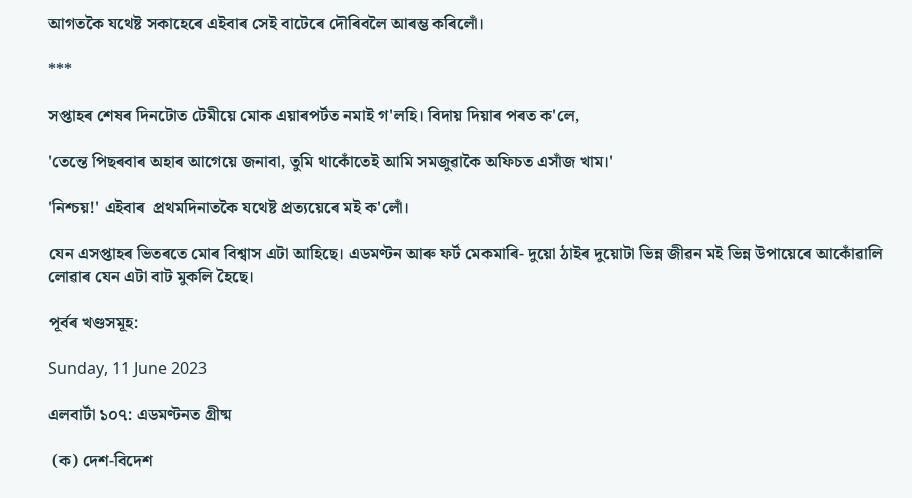আগতকৈ যথেষ্ট সকাহেৰে এইবাৰ সেই বাটেৰে দৌৰিবলৈ আৰম্ভ কৰিলোঁ।

***

সপ্তাহৰ শেষৰ দিনটোত টেমীয়ে মোক এয়াৰপৰ্টত নমাই গ'লহি। বিদায় দিয়াৰ পৰত ক'লে,

'তেন্তে পিছৰবাৰ অহাৰ আগেয়ে জনাবা, তুমি থাকোঁতেই আমি সমজুৱাকৈ অফিচত এসাঁজ খাম।'

'নিশ্চয়!' এইবাৰ  প্ৰথমদিনাতকৈ যথেষ্ট প্ৰত্যয়েৰে মই ক'লোঁ।

যেন এসপ্তাহৰ ভিতৰতে মোৰ বিশ্বাস এটা আহিছে। এডমণ্টন আৰু ফৰ্ট মেকমাৰি- দুয়ো ঠাইৰ দুয়োটা ভিন্ন জীৱন মই ভিন্ন উপায়েৰে আকোঁৱালি লোৱাৰ যেন এটা বাট মুকলি হৈছে।

পূৰ্বৰ খণ্ডসমূহ:

Sunday, 11 June 2023

এলবাৰ্টা ১০৭: এডমণ্টনত গ্ৰীষ্ম

 (ক) দেশ-বিদেশ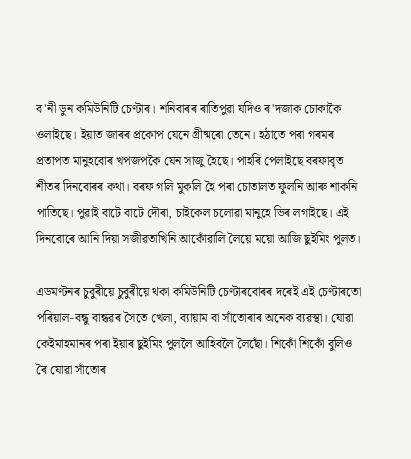ব'নী ডুন কমিউনিটি চেণ্টাৰ। শনিবাৰৰ ৰাতিপুৱা যদিও ৰ'দজাক চোকাকৈ ওলাইছে। ইয়াত জাৰৰ প্ৰকোপ যেনে গ্ৰীষ্মৰো তেনে। হঠাতে পৰা গৰমৰ প্ৰতাপত মানুহবোৰ খপজপকৈ যেন সাজু হৈছে। পাহৰি পেলাইছে বৰফাবৃত শীতৰ দিনবোৰৰ কথা। বৰফ গলি মুকলি হৈ পৰা চোতালত ফুলনি আৰু শাকনি পাতিছে। পুৱাই বাটে বাটে দৌৰা, চাইকেল চলোৱা মানুহে ভিৰ লগাইছে। এই দিনবোৰে আনি দিয়া সজীৱতাখিনি আকোঁৱালি লৈয়ে ময়ো আজি ছুইমিং পুলত।

এডমণ্টনৰ চুবুৰীয়ে চুবুৰীয়ে থকা কমিউনিটি চেণ্টাৰবোৰৰ দৰেই এই চেণ্টাৰতো পৰিয়াল-বন্ধু বান্ধৱৰ সৈতে খেলা, ব্যায়াম বা সাঁতোৰাৰ অনেক ব্যৱস্থা। যোৱা কেইমাহমানৰ পৰা ইয়াৰ ছুইমিং পুললৈ আহিবলৈ লৈছোঁ। শিকোঁ শিকোঁ বুলিও ৰৈ যোৱা সাঁতোৰ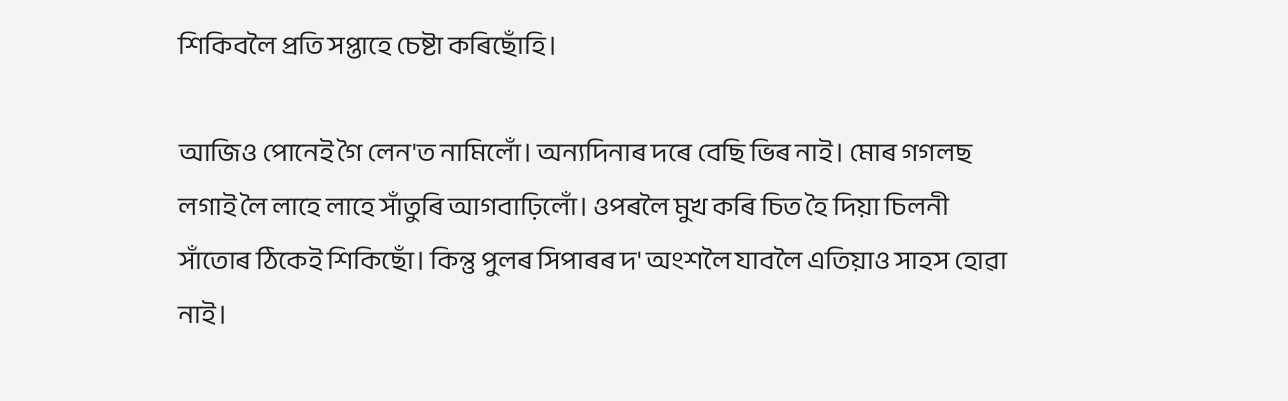শিকিবলৈ প্ৰতি সপ্তাহে চেষ্টা কৰিছোঁহি।

আজিও পোনেই গৈ লেন'ত নামিলোঁ। অন্যদিনাৰ দৰে বেছি ভিৰ নাই। মোৰ গগলছ লগাই লৈ লাহে লাহে সাঁতুৰি আগবাঢ়িলোঁ। ওপৰলৈ মুখ কৰি চিত হৈ দিয়া চিলনী সাঁতোৰ ঠিকেই শিকিছোঁ। কিন্তু পুলৰ সিপাৰৰ দ' অংশলৈ যাবলৈ এতিয়াও সাহস হোৱা নাই।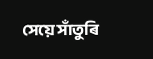সেয়ে সাঁতুৰি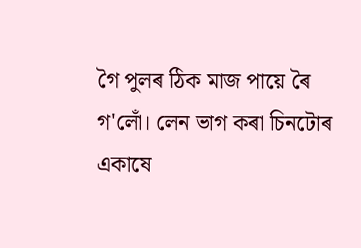গৈ পুলৰ ঠিক মাজ পায়ে ৰৈ গ'লোঁ। লেন ভাগ কৰা চিনটোৰ একাষে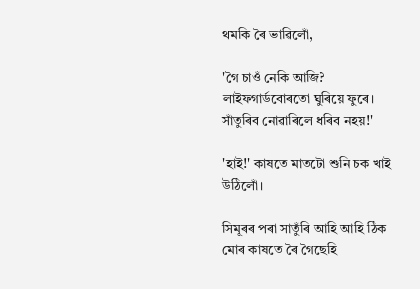থমকি ৰৈ ভাৱিলোঁ,

'গৈ চাওঁ নেকি আজি? লাইফগাৰ্ডবোৰতো ঘুৰিয়ে ফুৰে। সাঁতুৰিব নোৱাৰিলে ধৰিব নহয়!'

'হাই!' কাষতে মাতটো শুনি চক খাই উঠিলোঁ।

সিমূৰৰ পৰা সাতুঁৰি আহি আহি ঠিক মোৰ কাষতে ৰৈ গৈছেহি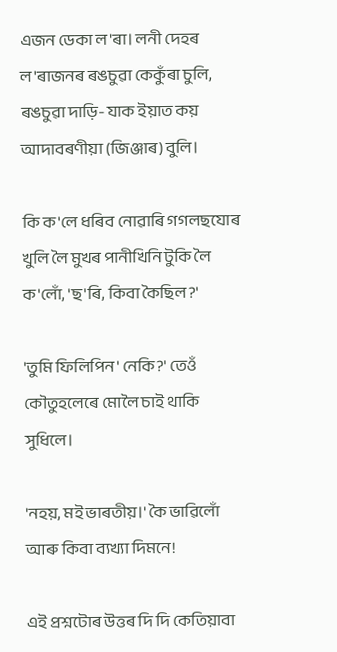এজন ডেকা ল'ৰা। লনী দেহৰ ল'ৰাজনৰ ৰঙচুৱা কেকুঁৰা চুলি, ৰঙচুৱা দাড়ি- যাক ইয়াত কয় আদাবৰণীয়া (জিঞ্জাৰ) বুলি।

কি ক'লে ধৰিব নোৱাৰি গগলছযোৰ খুলি লৈ মুখৰ পানীখিনি টুকি লৈ ক'লোঁ, 'ছ'ৰি, কিবা কৈছিল?'

'তুমি ফিলিপিন' নেকি?' তেওঁ কৌতুহলেৰে মোলৈ চাই থাকি সুধিলে।

'নহয়, মই ভাৰতীয়।' কৈ ভাৱিলোঁ আৰু কিবা ব্যখ্যা দিমনে!

এই প্ৰশ্নটোৰ উত্তৰ দি দি কেতিয়াবা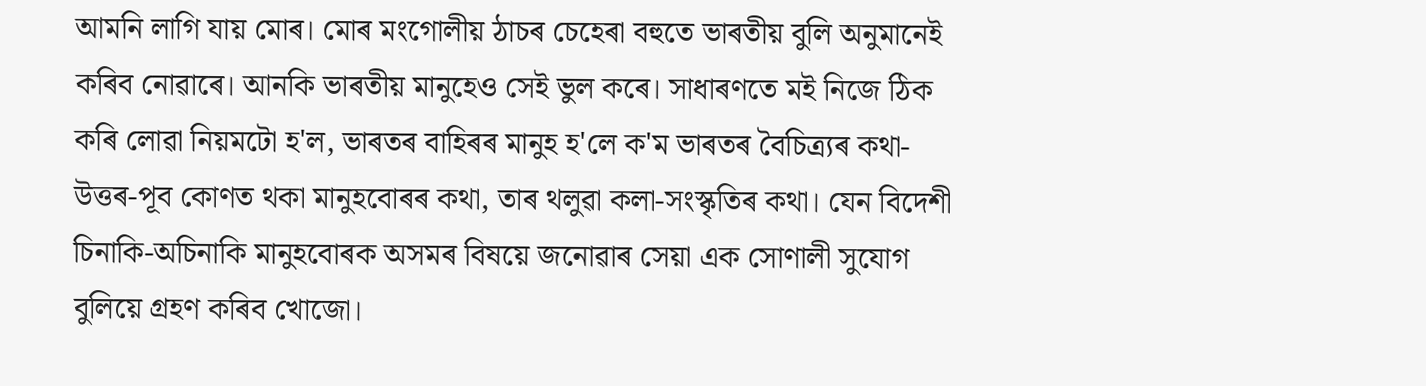আমনি লাগি যায় মোৰ। মোৰ মংগোলীয় ঠাচৰ চেহেৰা বহুতে ভাৰতীয় বুলি অনুমানেই কৰিব নোৱাৰে। আনকি ভাৰতীয় মানুহেও সেই ভুল কৰে। সাধাৰণতে মই নিজে ঠিক কৰি লোৱা নিয়মটো হ'ল, ভাৰতৰ বাহিৰৰ মানুহ হ'লে ক'ম ভাৰতৰ বৈচিত্ৰ্যৰ কথা- উত্তৰ-পূব কোণত থকা মানুহবোৰৰ কথা, তাৰ থলুৱা কলা-সংস্কৃতিৰ কথা। যেন বিদেশী চিনাকি-অচিনাকি মানুহবোৰক অসমৰ বিষয়ে জনোৱাৰ সেয়া এক সোণালী সুযোগ বুলিয়ে গ্ৰহণ কৰিব খোজো।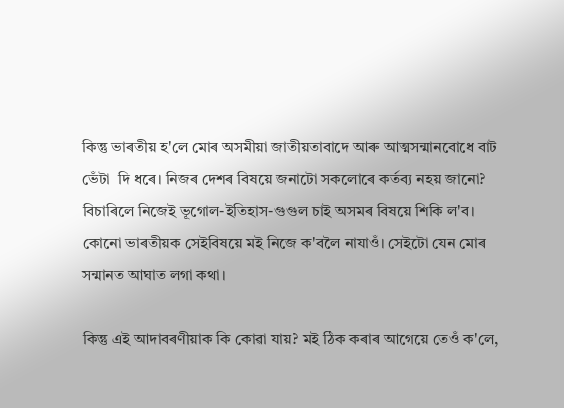কিন্তু ভাৰতীয় হ'লে মোৰ অসমীয়া জাতীয়তাবাদে আৰু আত্মসন্মানবোধে বাট ভেঁটা  দি ধৰে। নিজৰ দেশৰ বিষয়ে জনাটো সকলোৰে কৰ্তব্য নহয় জানো? বিচাৰিলে নিজেই ভূগোল-ইতিহাস-গুগুল চাই অসমৰ বিষয়ে শিকি ল'ব। কোনো ভাৰতীয়ক সেইবিষয়ে মই নিজে ক'বলৈ নাযাওঁ। সেইটো যেন মোৰ সন্মানত আঘাত লগা কথা।

কিন্তু এই আদাবৰণীয়াক কি কোৱা যায়? মই ঠিক কৰাৰ আগেয়ে তেওঁ ক'লে,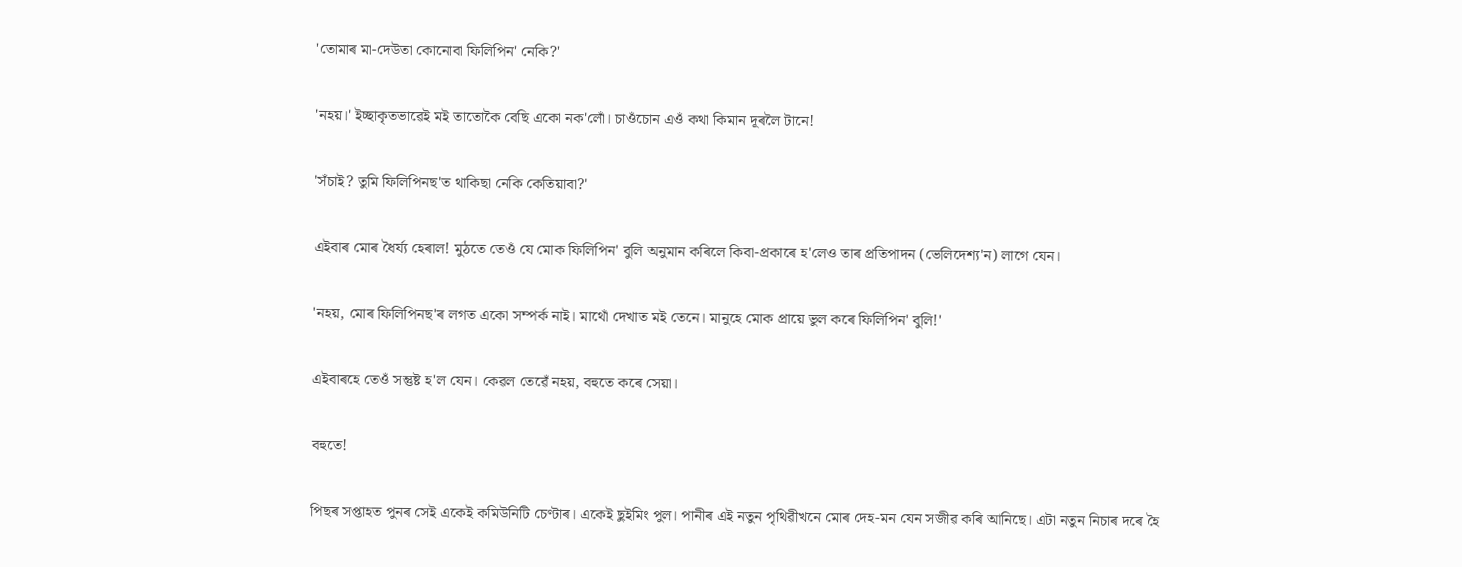'তোমাৰ মা-দেউতা কোনোবা ফিলিপিন' নেকি?'

'নহয়।' ইচ্ছাকৃতভাৱেই মই তাতোকৈ বেছি একো নক'লোঁ। চাওঁচোন এওঁ কথা কিমান দূৰলৈ টানে!

'সঁচাই? তুমি ফিলিপিনছ'ত থাকিছা নেকি কেতিয়াবা?'

এইবাৰ মোৰ ধৈৰ্য্য হেৰাল! মুঠতে তেওঁ যে মোক ফিলিপিন' বুলি অনুমান কৰিলে কিবা-প্ৰকাৰে হ'লেও তাৰ প্ৰতিপাদন (ভেলিদেশ্য'ন) লাগে যেন।

'নহয়, মোৰ ফিলিপিনছ'ৰ লগত একো সম্পৰ্ক নাই। মাথোঁ দেখাত মই তেনে। মানুহে মোক প্ৰায়ে ভুল কৰে ফিলিপিন' বুলি!'

এইবাৰহে তেওঁ সন্তুষ্ট হ'ল যেন। কেৱল তেৱেঁ নহয়, বহুতে কৰে সেয়া।

বহুতে!

পিছৰ সপ্তাহত পুনৰ সেই একেই কমিউনিটি চেণ্টাৰ। একেই ছুইমিং পুল। পানীৰ এই নতুন পৃথিৱীখনে মোৰ দেহ-মন যেন সজীৱ কৰি আনিছে। এটা নতুন নিচাৰ দৰে হৈ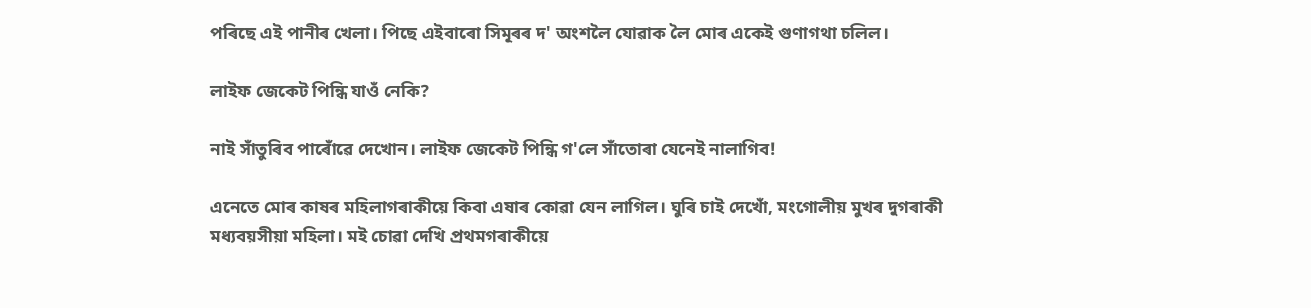পৰিছে এই পানীৰ খেলা। পিছে এইবাৰো সিমূৰৰ দ' অংশলৈ যোৱাক লৈ মোৰ একেই গুণাগথা চলিল।

লাইফ জেকেট পিন্ধি যাওঁ নেকি?

নাই সাঁতুৰিব পাৰোঁৱে দেখোন। লাইফ জেকেট পিন্ধি গ'লে সাঁতোৰা যেনেই নালাগিব!

এনেতে মোৰ কাষৰ মহিলাগৰাকীয়ে কিবা এষাৰ কোৱা যেন লাগিল। ঘুৰি চাই দেখোঁ, মংগোলীয় মুখৰ দুগৰাকী মধ্যবয়সীয়া মহিলা। মই চোৱা দেখি প্ৰথমগৰাকীয়ে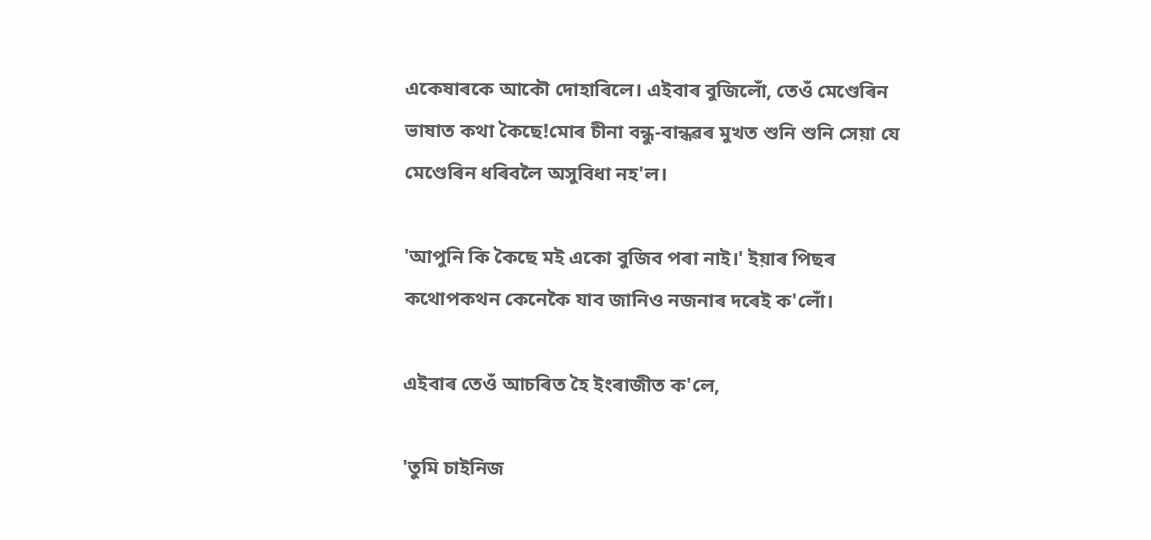একেষাৰকে আকৌ দোহাৰিলে। এইবাৰ বুজিলোঁ, তেওঁ মেণ্ডেৰিন ভাষাত কথা কৈছে!মোৰ চীনা বন্ধু-বান্ধৱৰ মুখত শুনি শুনি সেয়া যে মেণ্ডেৰিন ধৰিবলৈ অসুবিধা নহ'ল।

'আপুনি কি কৈছে মই একো বুজিব পৰা নাই।' ইয়াৰ পিছৰ কথোপকথন কেনেকৈ যাব জানিও নজনাৰ দৰেই ক'লোঁ।

এইবাৰ তেওঁ আচৰিত হৈ ইংৰাজীত ক'লে,

'তুমি চাইনিজ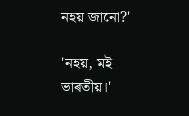নহয় জানো?'

'নহয়, মই ভাৰতীয়।'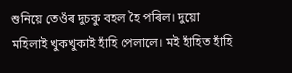শুনিয়ে তেওঁৰ দুচকু বহল হৈ পৰিল। দুয়ো মহিলাই খুকখুকাই হাঁহি পেলালে। মই হাঁহিত হাঁহি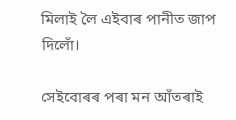মিলাই লৈ এইবাৰ পানীত জাপ দিলোঁ।

সেইবোৰৰ পৰা মন আঁতৰাই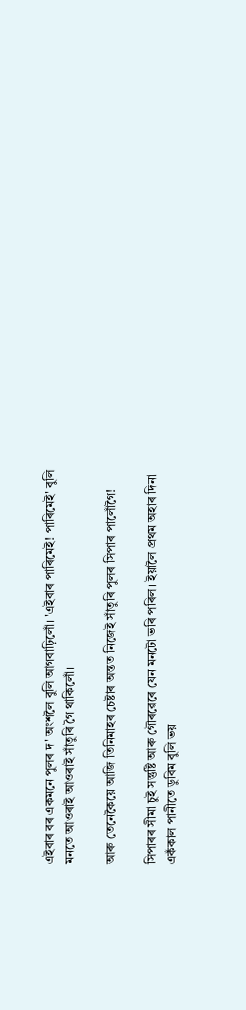এইবাৰ বৰ একমনে পুলৰ দ' অংশলৈ বুলি আগবাঢ়িলোঁ। 'এইবাৰ পাৰিমেই! পাৰিমেই' বুলি মনতে আওৰাই আওৰাই সাঁতুৰি গৈ থাকিলোঁ।

আৰু তেনেকৈয়ে আজি তিনিমাহৰ চেষ্টাৰ অন্তত নিজেই সাঁতুৰি পুলৰ সিপাৰ পালোঁগৈ!

সিপাৰৰ সীমা চুই সন্তুষ্টি আৰু গৌৰৱেৰে যেন মনটো ভৰি পৰিল। ইয়ালৈ প্ৰথম অহাৰ দিনা একঁকাল পানীতে ডুবিম বুলি ভয়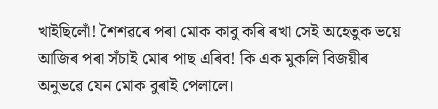খাইছিলোঁ! শৈশৱৰে পৰা মোক কাবু কৰি ৰখা সেই অহেতুক ভয়ে আজিৰ পৰা সঁচাই মোৰ পাছ এৰিব! কি এক মুকলি বিজয়ীৰ অনুভৱে যেন মোক বুৰাই পেলালে।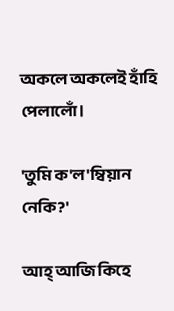অকলে অকলেই হাঁহি পেলালোঁ।

'তুমি ক'ল'ম্বিয়ান নেকি?'

আহ্‌ আজি কিহে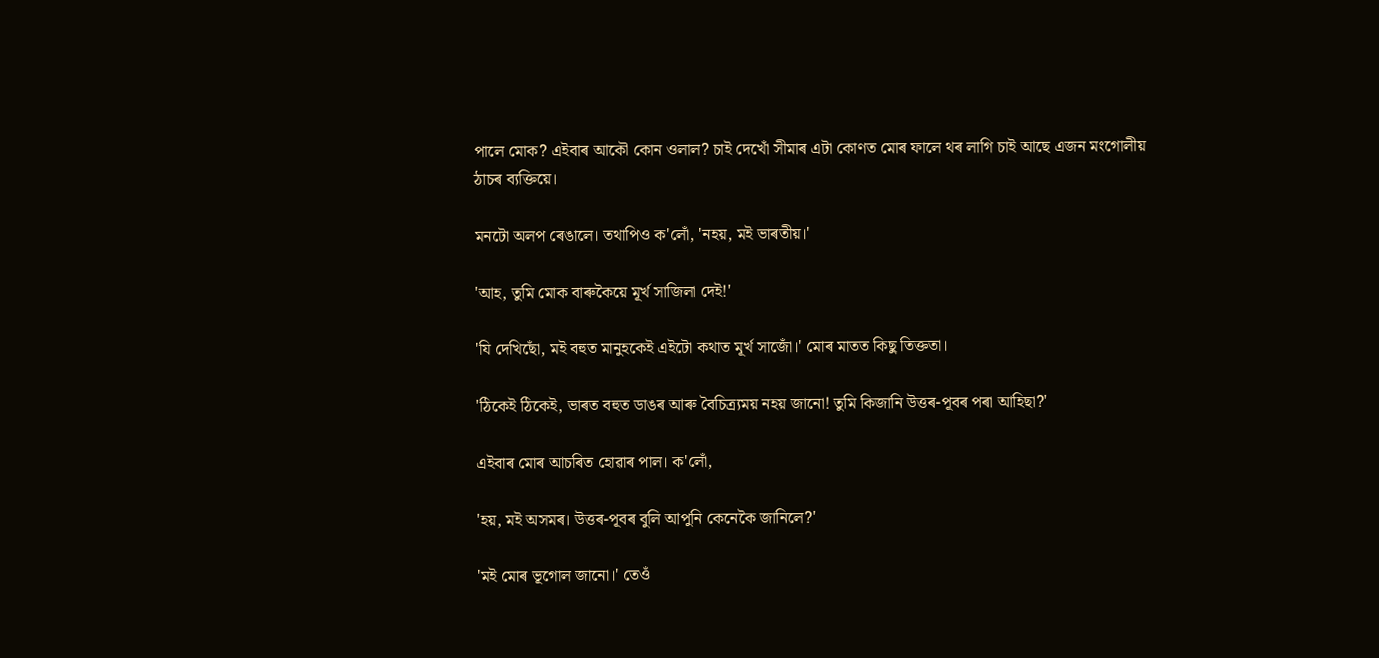পালে মোক? এইবাৰ আকৌ কোন ওলাল? চাই দেখোঁ সীমাৰ এটা কোণত মোৰ ফালে থৰ লাগি চাই আছে এজন মংগোলীয় ঠাচৰ ব্যক্তিয়ে।

মনটো অলপ ৰেঙালে। তথাপিও ক'লোঁ, 'নহয়, মই ভাৰতীয়।'

'আহ, তুমি মোক বাৰুকৈয়ে মূৰ্খ সাজিলা দেই!'

'যি দেখিছোঁ, মই বহুত মানুহকেই এইটো কথাত মূৰ্খ সাজোঁ।' মোৰ মাতত কিছু তিক্ততা।

'ঠিকেই ঠিকেই, ভাৰত বহুত ডাঙৰ আৰু বৈচিত্ৰ্যময় নহয় জানো! তুমি কিজানি উত্তৰ-পূবৰ পৰা আহিছা?'

এইবাৰ মোৰ আচৰিত হোৱাৰ পাল। ক'লোঁ,

'হয়, মই অসমৰ। উত্তৰ-পূবৰ বুলি আপুনি কেনেকৈ জানিলে?'

'মই মোৰ ভূগোল জানো।' তেওঁ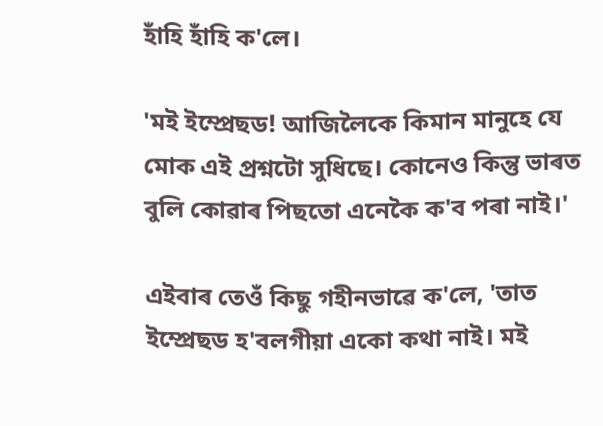হাঁহি হাঁহি ক'লে।

'মই ইম্প্ৰেছড! আজিলৈকে কিমান মানুহে যে মোক এই প্ৰশ্নটো সুধিছে। কোনেও কিন্তু ভাৰত বুলি কোৱাৰ পিছতো এনেকৈ ক'ব পৰা নাই।'

এইবাৰ তেওঁ কিছু গহীনভাৱে ক'লে, 'তাত ইম্প্ৰেছড হ'বলগীয়া একো কথা নাই। মই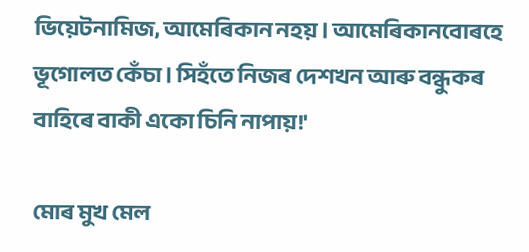ভিয়েটনামিজ, আমেৰিকান নহয়। আমেৰিকানবোৰহে ভূগোলত কেঁচা। সিহঁতে নিজৰ দেশখন আৰু বন্ধুকৰ বাহিৰে বাকী একো চিনি নাপায়!'

মোৰ মুখ মেল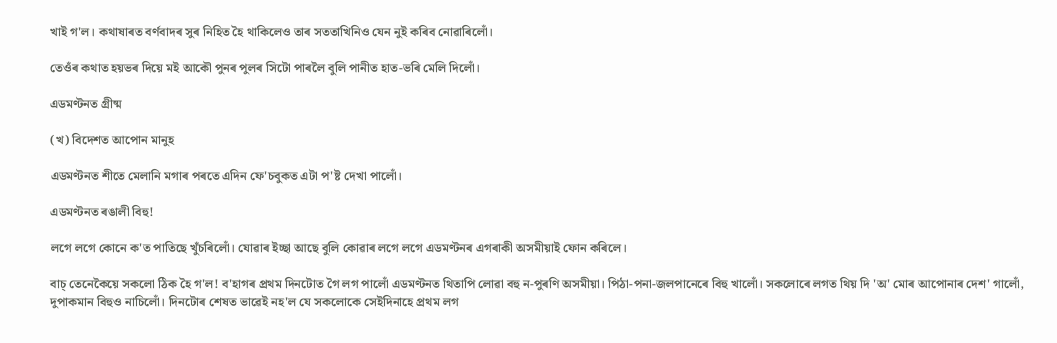খাই গ'ল। কথাষাৰত বৰ্ণবাদৰ সুৰ নিহিত হৈ থাকিলেও তাৰ সততাখিনিও যেন নুই কৰিব নোৱাৰিলোঁ।

তেওঁৰ কথাত হয়ভৰ দিয়ে মই আকৌ পুনৰ পুলৰ সিটো পাৰলৈ বুলি পানীত হাত-ভৰি মেলি দিলোঁ।

এডমণ্টনত গ্ৰীষ্ম

(খ) বিদেশত আপোন মানুহ

এডমণ্টনত শীতে মেলানি মগাৰ পৰতে এদিন ফে'চবুকত এটা প'ষ্ট দেখা পালোঁ।

এডমণ্টনত ৰঙালী বিহু!

লগে লগে কোনে ক'ত পাতিছে খুঁচৰিলোঁ। যোৱাৰ ইচ্ছা আছে বুলি কোৱাৰ লগে লগে এডমণ্টনৰ এগৰাকী অসমীয়াই ফোন কৰিলে।

বাচ্‌ তেনেকৈয়ে সকলো ঠিক হৈ গ'ল! ব'হাগৰ প্ৰথম দিনটোত গৈ লগ পালোঁ এডমণ্টনত থিতাপি লোৱা বহু ন-পুৰণি অসমীয়া। পিঠা-পনা-জলপানেৰে বিহু খালোঁ। সকলোৰে লগত থিয় দি 'অ' মোৰ আপোনাৰ দেশ' গালোঁ, দুপাকমান বিহুও নাচিলোঁ। দিনটোৰ শেষত ভাৱেই নহ'ল যে সকলোকে সেইদিনাহে প্ৰথম লগ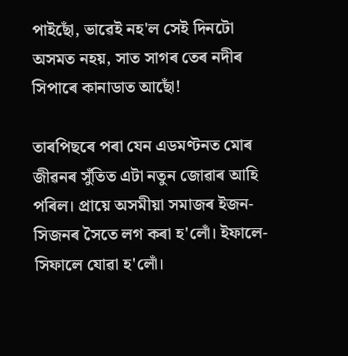পাইছোঁ, ভাৱেই নহ'ল সেই দিনটো অসমত নহয়, সাত সাগৰ তেৰ নদীৰ সিপাৰে কানাডাত আছোঁ!

তাৰপিছৰে পৰা যেন এডমণ্টনত মোৰ জীৱনৰ সুঁতিত এটা নতুন জোৱাৰ আহি পৰিল। প্ৰায়ে অসমীয়া সমাজৰ ইজন-সিজনৰ সৈতে লগ কৰা হ'লোঁ। ইফালে-সিফালে যোৱা হ'লোঁ।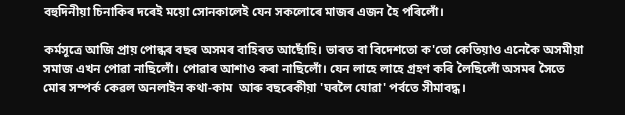বহুদিনীয়া চিনাকিৰ দৰেই ময়ো সোনকালেই যেন সকলোৰে মাজৰ এজন হৈ পৰিলোঁ।

কৰ্মসূত্ৰে আজি প্ৰায় পোন্ধৰ বছৰ অসমৰ বাহিৰত আছোঁহি। ভাৰত বা বিদেশতো ক'তো কেতিয়াও এনেকৈ অসমীয়া সমাজ এখন পোৱা নাছিলোঁ। পোৱাৰ আশাও কৰা নাছিলোঁ। যেন লাহে লাহে গ্ৰহণ কৰি লৈছিলোঁ অসমৰ সৈতে মোৰ সম্পৰ্ক কেৱল অনলাইন কথা-কাম  আৰু বছৰেকীয়া 'ঘৰলৈ যোৱা' পৰ্বতে সীমাবদ্ধ।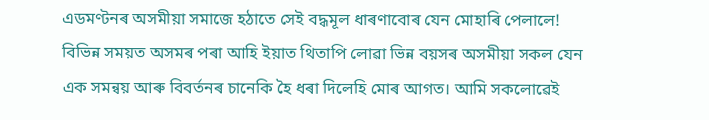এডমণ্টনৰ অসমীয়া সমাজে হঠাতে সেই বদ্ধমূল ধাৰণাবোৰ যেন মোহাৰি পেলালে! বিভিন্ন সময়ত অসমৰ পৰা আহি ইয়াত থিতাপি লোৱা ভিন্ন বয়সৰ অসমীয়া সকল যেন এক সমন্বয় আৰু বিবৰ্তনৰ চানেকি হৈ ধৰা দিলেহি মোৰ আগত। আমি সকলোৱেই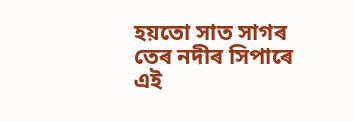হয়তো সাত সাগৰ তেৰ নদীৰ সিপাৰে এই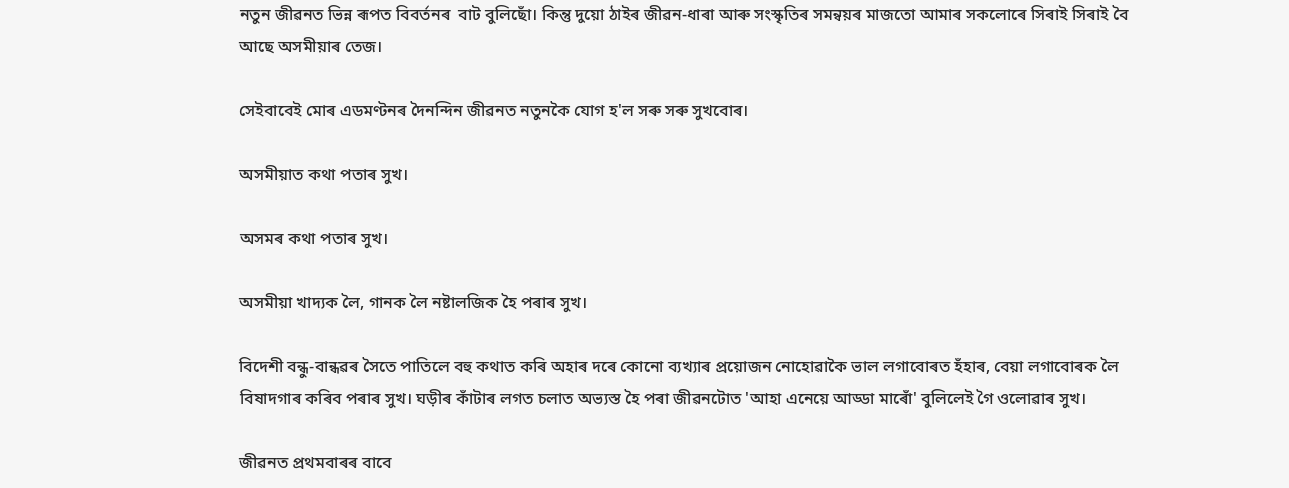নতুন জীৱনত ভিন্ন ৰূপত বিবৰ্তনৰ  বাট বুলিছোঁ। কিন্তু দুয়ো ঠাইৰ জীৱন-ধাৰা আৰু সংস্কৃতিৰ সমন্বয়ৰ মাজতো আমাৰ সকলোৰে সিৰাই সিৰাই বৈ আছে অসমীয়াৰ তেজ।

সেইবাবেই মোৰ এডমণ্টনৰ দৈনন্দিন জীৱনত নতুনকৈ যোগ হ'ল সৰু সৰু সুখবোৰ।

অসমীয়াত কথা পতাৰ সুখ।

অসমৰ কথা পতাৰ সুখ।

অসমীয়া খাদ্যক লৈ, গানক লৈ নষ্টালজিক হৈ পৰাৰ সুখ।

বিদেশী বন্ধু-বান্ধৱৰ সৈতে পাতিলে বহু কথাত কৰি অহাৰ দৰে কোনো ব্যখ্যাৰ প্ৰয়োজন নোহোৱাকৈ ভাল লগাবোৰত হঁহাৰ, বেয়া লগাবোৰক লৈ বিষাদগাৰ কৰিব পৰাৰ সুখ। ঘড়ীৰ কাঁটাৰ লগত চলাত অভ্যস্ত হৈ পৰা জীৱনটোত 'আহা এনেয়ে আড্ডা মাৰোঁ' বুলিলেই গৈ ওলোৱাৰ সুখ।

জীৱনত প্ৰথমবাৰৰ বাবে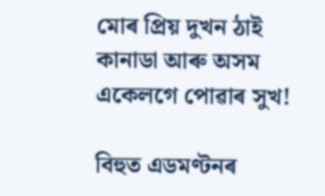মোৰ প্ৰিয় দুখন ঠাই কানাডা আৰু অসম একেলগে পোৱাৰ সুখ!

বিহুত এডমণ্টনৰ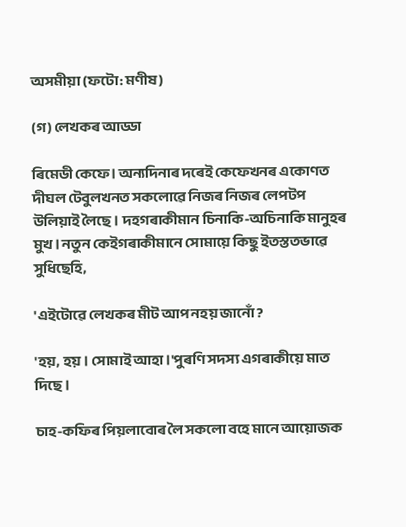অসমীয়া (ফটো: মণীষ)

(গ) লেখকৰ আড্ডা

ৰিমেডী কেফে। অন্যদিনাৰ দৰেই কেফেখনৰ একোণত দীঘল টেবুলখনত সকলোৱে নিজৰ নিজৰ লেপটপ উলিয়াই লৈছে। দহগৰাকীমান চিনাকি-অচিনাকি মানুহৰ মুখ। নতুন কেইগৰাকীমানে সোমায়ে কিছু ইতস্ততভাৱে সুধিছেহি,

'এইটোৱে লেখকৰ মীট আপ নহয় জানোঁ?

'হয়, হয়। সোমাই আহা।'পুৰণি সদস্য এগৰাকীয়ে মাত দিছে।

চাহ-কফিৰ পিয়লাবোৰ লৈ সকলো বহে মানে আয়োজক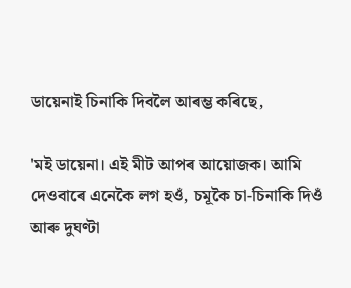ডায়েনাই চিনাকি দিবলৈ আৰম্ভ কৰিছে,

'মই ডায়েনা। এই মীট আপৰ আয়োজক। আমি দেওবাৰে এনেকৈ লগ হওঁ, চমূকৈ চা-চিনাকি দিওঁ আৰু দুঘণ্টা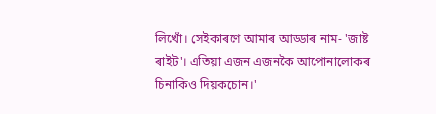লিখোঁ। সেইকাৰণে আমাৰ আড্ডাৰ নাম- 'জাষ্ট ৰাইট'। এতিয়া এজন এজনকৈ আপোনালোকৰ চিনাকিও দিয়কচোন।'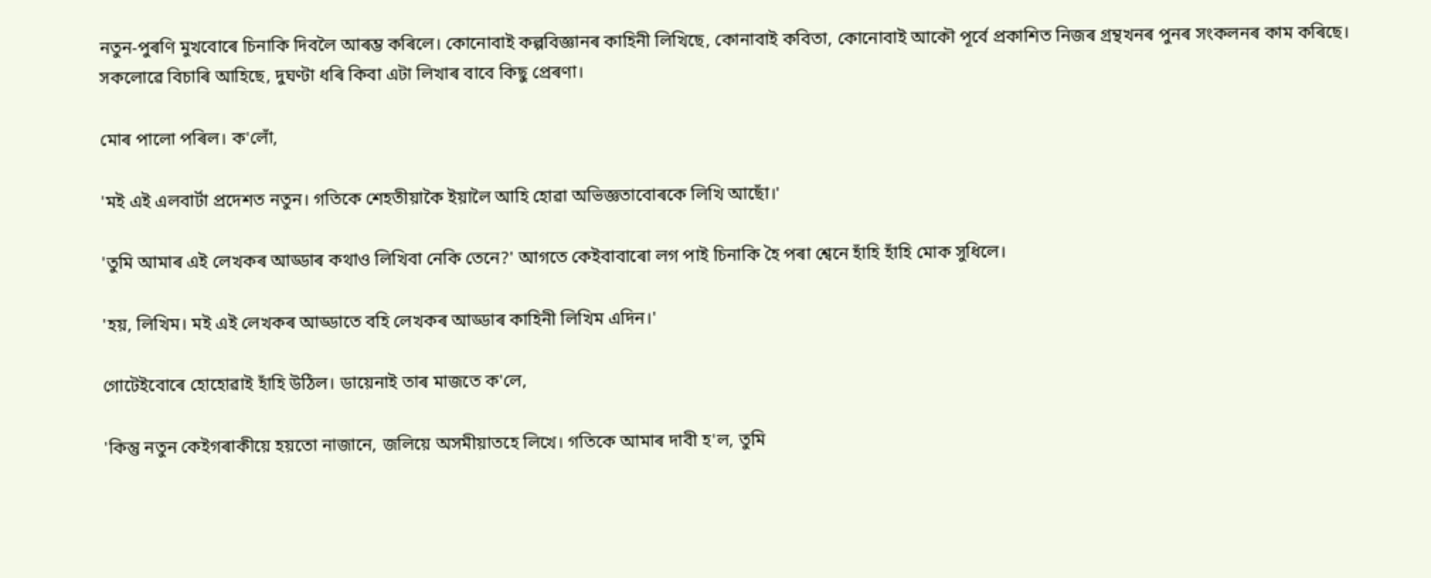নতুন-পুৰণি মুখবোৰে চিনাকি দিবলৈ আৰম্ভ কৰিলে। কোনোবাই কল্পবিজ্ঞানৰ কাহিনী লিখিছে, কোনাবাই কবিতা, কোনোবাই আকৌ পূৰ্বে প্ৰকাশিত নিজৰ গ্ৰন্থখনৰ পুনৰ সংকলনৰ কাম কৰিছে। সকলোৱে বিচাৰি আহিছে, দুঘণ্টা ধৰি কিবা এটা লিখাৰ বাবে কিছু প্ৰেৰণা।

মোৰ পালো পৰিল। ক'লোঁ,

'মই এই এলবাৰ্টা প্ৰদেশত নতুন। গতিকে শেহতীয়াকৈ ইয়ালৈ আহি হোৱা অভিজ্ঞতাবোৰকে লিখি আছোঁ।'

'তুমি আমাৰ এই লেখকৰ আড্ডাৰ কথাও লিখিবা নেকি তেনে?' আগতে কেইবাবাৰো লগ পাই চিনাকি হৈ পৰা শ্বেনে হাঁহি হাঁহি মোক সুধিলে।

'হয়, লিখিম। মই এই লেখকৰ আড্ডাতে বহি লেখকৰ আড্ডাৰ কাহিনী লিখিম এদিন।'

গোটেইবোৰে হোহোৱাই হাঁহি উঠিল। ডায়েনাই তাৰ মাজতে ক'লে,

'কিন্তু নতুন কেইগৰাকীয়ে হয়তো নাজানে, জলিয়ে অসমীয়াতহে লিখে। গতিকে আমাৰ দাবী হ'ল, তুমি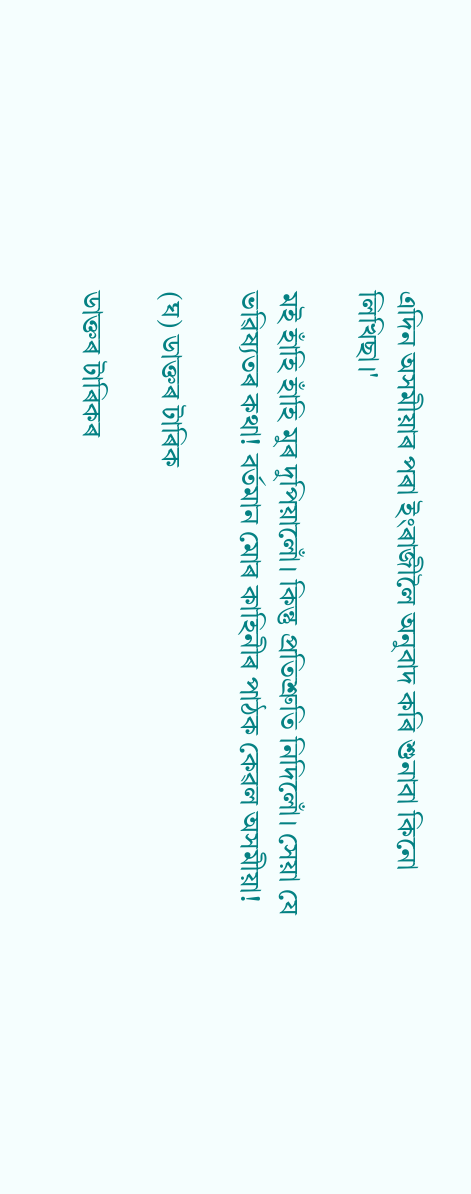এদিন অসমীয়াৰ পৰা ইংৰাজীলৈ অনুবাদ কৰি শুনাবা কিনো লিখিছা।'

মই হাঁহি হাঁহি মুৰ দুপিয়ালোঁ। কিন্তু প্ৰতিশ্ৰুতি নিদিলোঁ। সেয়া যে ভৱিষ্যতৰ কথা! বৰ্তমান মোৰ কাহিনীৰ পাঠক কেৱল অসমীয়া!

(ঘ) ডাক্তৰ টাৰিক

ডাক্তৰ টাৰিকৰ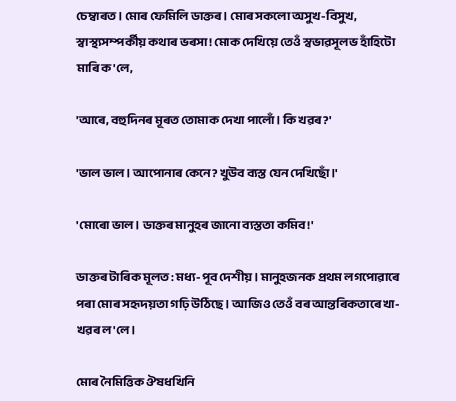চেম্বাৰত। মোৰ ফেমিলি ডাক্তৰ। মোৰ সকলো অসুখ-বিসুখ, স্বাস্থ্যসম্পৰ্কীয় কথাৰ ভৰসা! মোক দেখিয়ে তেওঁ স্বভাৱসূলভ হাঁহিটো মাৰি ক'লে,

'আৰে, বহুদিনৰ মূৰত তোমাক দেখা পালোঁ। কি খৱৰ?'

'ভাল ভাল। আপোনাৰ কেনে? খুউব ব্যস্ত যেন দেখিছোঁ।'

'মোৰো ভাল। ডাক্তৰ মানুহৰ জানো ব্যস্ততা কমিব!'

ডাক্তৰ টাৰিক মূলত: মধ্য-পূব দেশীয়। মানুহজনক প্ৰথম লগপোৱাৰে পৰা মোৰ সহৃদয়তা গঢ়ি উঠিছে। আজিও তেওঁ বৰ আন্তৰিকতাৰে খা-খৱৰ ল'লে।

মোৰ নৈমিত্তিক ঔষধখিনি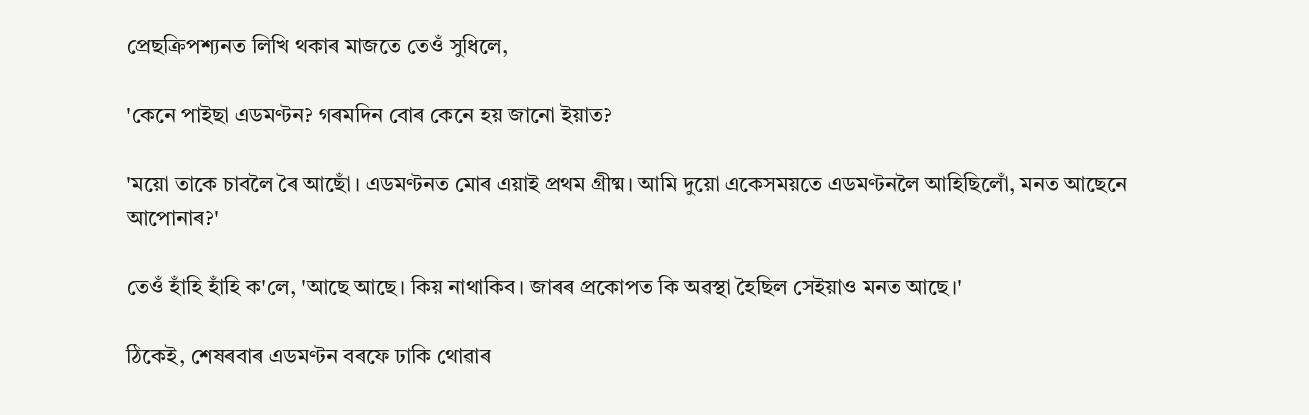প্ৰেছক্ৰিপশ্যনত লিখি থকাৰ মাজতে তেওঁ সুধিলে,

'কেনে পাইছা এডমণ্টন? গৰমদিন বোৰ কেনে হয় জানো ইয়াত?

'ময়ো তাকে চাবলৈ ৰৈ আছোঁ। এডমণ্টনত মোৰ এয়াই প্ৰথম গ্ৰীষ্ম। আমি দুয়ো একেসময়তে এডমণ্টনলৈ আহিছিলোঁ, মনত আছেনে আপোনাৰ?'

তেওঁ হাঁহি হাঁহি ক'লে, 'আছে আছে। কিয় নাথাকিব। জাৰৰ প্ৰকোপত কি অৱস্থা হৈছিল সেইয়াও মনত আছে।'

ঠিকেই, শেষৰবাৰ এডমণ্টন বৰফে ঢাকি থোৱাৰ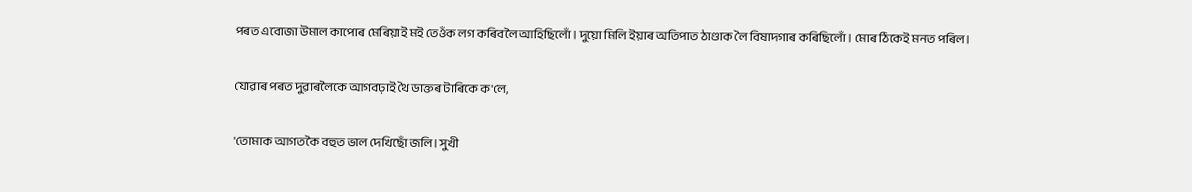পৰত এবোজা উমাল কাপোৰ মেৰিয়াই মই তেওঁক লগ কৰিবলৈ আহিছিলোঁ। দুয়ো মিলি ইয়াৰ অতিপাত ঠাণ্ডাক লৈ বিষাদগাৰ কৰিছিলোঁ। মোৰ ঠিকেই মনত পৰিল।

যোৱাৰ পৰত দুৱাৰলৈকে আগবঢ়াই থৈ ডাক্তৰ টাৰিকে ক'লে,

'তোমাক আগতকৈ বহুত ভাল দেখিছোঁ জলি। সুখী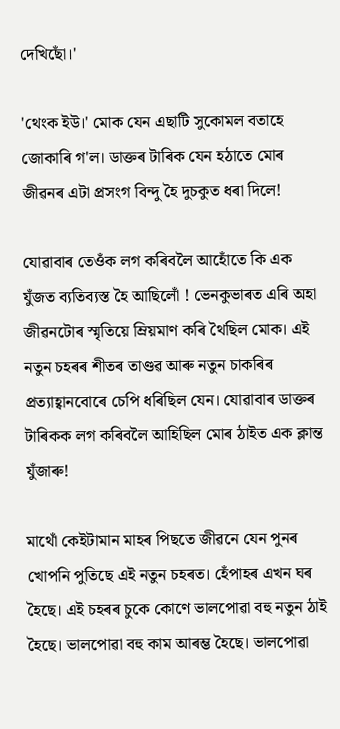দেখিছোঁ।'

'থেংক ইউ।' মোক যেন এছাটি সুকোমল বতাহে জোকাৰি গ'ল। ডাক্তৰ টাৰিক যেন হঠাতে মোৰ জীৱনৰ এটা প্ৰসংগ বিন্দু হৈ দুচকুত ধৰা দিলে!

যোৱাবাৰ তেওঁক লগ কৰিবলৈ আহোঁতে কি এক যুঁজত ব্যতিব্যস্ত হৈ আছিলোঁ ! ভেনকুভাৰত এৰি অহা জীৱনটোৰ স্মৃতিয়ে ম্ৰিয়মাণ কৰি থৈছিল মোক। এই নতুন চহৰৰ শীতৰ তাণ্ডৱ আৰু নতুন চাকৰিৰ প্ৰত্যাহ্বানবোৰে চেপি ধৰিছিল যেন। যোৱাবাৰ ডাক্তৰ টাৰিকক লগ কৰিবলৈ আহিছিল মোৰ ঠাইত এক ক্লান্ত যুঁজাৰু!

মাথোঁ কেইটামান মাহৰ পিছতে জীৱনে যেন পুনৰ খোপনি পুতিছে এই নতুন চহৰত। হেঁপাহৰ এখন ঘৰ হৈছে। এই চহৰৰ চুকে কোণে ভালপোৱা বহু নতুন ঠাই হৈছে। ভালপোৱা বহু কাম আৰম্ভ হৈছে। ভালপোৱা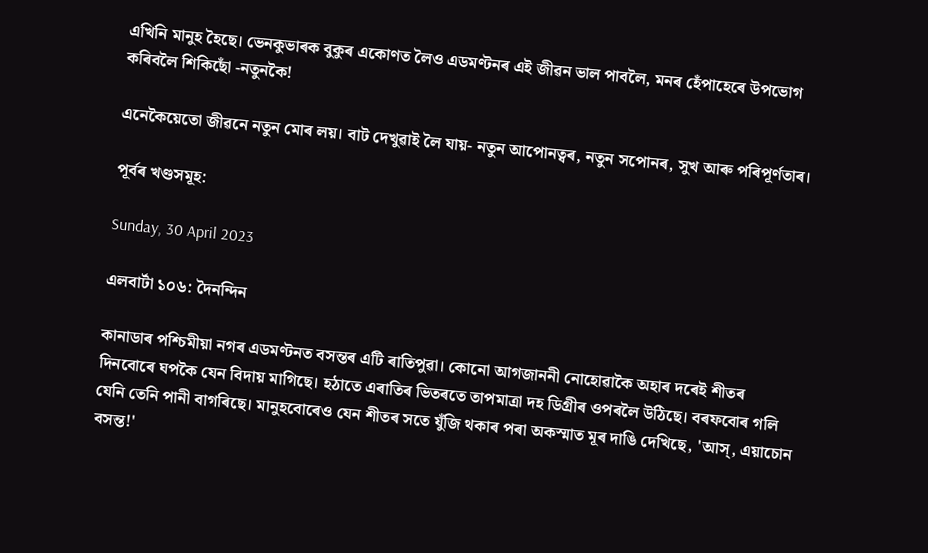এখিনি মানুহ হৈছে। ভেনকুভাৰক বুকুৰ একোণত লৈও এডমণ্টনৰ এই জীৱন ভাল পাবলৈ, মনৰ হেঁপাহেৰে উপভোগ কৰিবলৈ শিকিছোঁ -নতুনকৈ!

এনেকৈয়েতো জীৱনে নতুন মোৰ লয়। বাট দেখুৱাই লৈ যায়- নতুন আপোনত্বৰ, নতুন সপোনৰ, সুখ আৰু পৰিপূৰ্ণতাৰ।

পূৰ্বৰ খণ্ডসমূহ:

Sunday, 30 April 2023

এলবাৰ্টা ১০৬: দৈনন্দিন

কানাডাৰ পশ্চিমীয়া নগৰ এডমণ্টনত বসন্তৰ এটি ৰাতিপুৱা। কোনো আগজাননী নোহোৱাকৈ অহাৰ দৰেই শীতৰ দিনবোৰে ঘপকৈ যেন বিদায় মাগিছে। হঠাতে এৰাতিৰ ভিতৰতে তাপমাত্ৰা দহ ডিগ্ৰীৰ ওপৰলৈ উঠিছে। বৰফবোৰ গলি যেনি তেনি পানী বাগৰিছে। মানুহবোৰেও যেন শীতৰ সতে যুঁজি থকাৰ পৰা অকস্মাত মূৰ দাঙি দেখিছে, 'আস্‌, এয়াচোন বসন্ত!'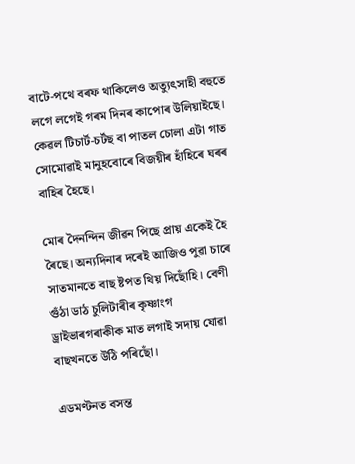বাটে-পথে বৰফ থাকিলেও অত্যুৎসাহী বহুতে লগে লগেই গৰম দিনৰ কাপোৰ উলিয়াইছে। কেৱল টিচাৰ্ট-চৰ্টছ বা পাতল চোলা এটা গাত সোমোৱাই মানুহবোৰে বিজয়ীৰ হাঁহিৰে ঘৰৰ বাহিৰ হৈছে।

মোৰ দৈনন্দিন জীৱন পিছে প্ৰায় একেই হৈ ৰৈছে। অন্যদিনাৰ দৰেই আজিও পুৱা চাৰে সাতমানতে বাছ ষ্টপত থিয় দিছোঁহি। বেণী গুঁঠা ডাঠ চুলিটাৰীৰ কৃষ্ণাংগ ড্ৰাইভাৰগৰাকীক মাত লগাই সদায় যোৱা বাছখনতে উঠি পৰিছোঁ।

এডমণ্টনত বসন্ত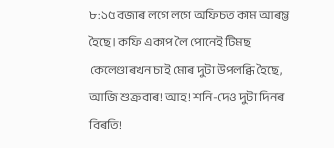৮:১৫ বজাৰ লগে লগে অফিচত কাম আৰম্ভ হৈছে। কফি একাপ লৈ পোনেই টিমছ কেলেণ্ডাৰখন চাই মোৰ দুটা উপলব্ধি হৈছে, আজি শুক্ৰবাৰ! আহ! শনি-দেও দুটা দিনৰ বিৰতি!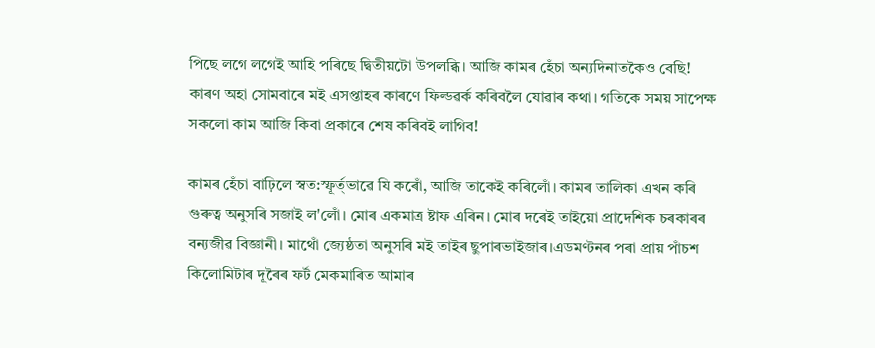পিছে লগে লগেই আহি পৰিছে দ্বিতীয়টো উপলব্ধি। আজি কামৰ হেঁচা অন্যদিনাতকৈও বেছি! কাৰণ অহা সোমবাৰে মই এসপ্তাহৰ কাৰণে ফিল্ডৱৰ্ক কৰিবলৈ যোৱাৰ কথা। গতিকে সময় সাপেক্ষ সকলো কাম আজি কিবা প্ৰকাৰে শেষ কৰিবই লাগিব!

কামৰ হেঁচা বাঢ়িলে স্বত:স্ফূৰ্ত্ভাৱে যি কৰোঁ, আজি তাকেই কৰিলোঁ। কামৰ তালিকা এখন কৰি গুৰুত্ব অনুসৰি সজাই ল'লোঁ। মোৰ একমাত্ৰ ষ্টাফ এৰিন। মোৰ দৰেই তাইয়ো প্ৰাদেশিক চৰকাৰৰ বন্যজীৱ বিজ্ঞানী। মাথোঁ জ্যেষ্ঠতা অনুসৰি মই তাইৰ ছুপাৰভাইজাৰ।এডমণ্টনৰ পৰা প্ৰায় পাঁচশ কিলোমিটাৰ দূৰৈৰ ফৰ্ট মেকমাৰিত আমাৰ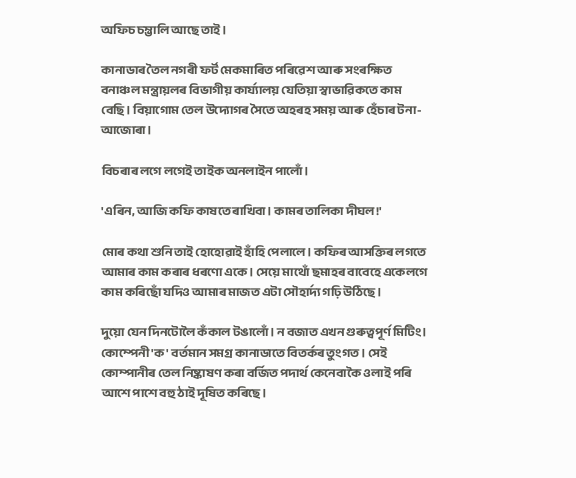অফিচ চম্ভালি আছে তাই।

কানাডাৰ তৈল নগৰী ফৰ্ট মেকমাৰিত পৰিৱেশ আৰু সংৰক্ষিত বনাঞ্চল মন্ত্ৰায়লৰ বিভাগীয় কাৰ্য্যালয় যেতিয়া স্বাভাৱিকতে কাম বেছি। বিয়াগোম তেল উদ্যোগৰ সৈতে অহৰহ সময় আৰু হেঁচাৰ টনা-আজোৰা।

বিচৰাৰ লগে লগেই তাইক অনলাইন পালোঁ।

'এৰিন, আজি কফি কাষতে ৰাখিবা। কামৰ তালিকা দীঘল!'

মোৰ কথা শুনি তাই হোহোৱাই হাঁহি পেলালে। কফিৰ আসক্তিৰ লগতে আমাৰ কাম কৰাৰ ধৰণো একে। সেয়ে মাথোঁ ছমাহৰ বাবেহে একেলগে কাম কৰিছোঁ যদিও আমাৰ মাজত এটা সৌহাৰ্দ্য গঢ়ি উঠিছে।

দুয়ো যেন দিনটোলৈ কঁকাল টঙালোঁ। ন বজাত এখন গুৰুত্বপূৰ্ণ মিটিং। কোম্পেনী 'ক' বৰ্তমান সমগ্ৰ কানাডাতে বিতৰ্কৰ তুংগত। সেই কোম্পানীৰ তেল নিষ্কাষণ কৰা বৰ্জিত পদাৰ্থ কেনেবাকৈ ওলাই পৰি আশে পাশে বহু ঠাই দূষিত কৰিছে।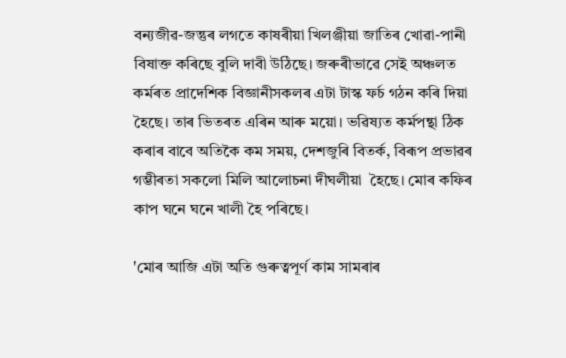বন্যজীৱ-জন্তুৰ লগতে কাষৰীয়া খিলঞ্জীয়া জাতিৰ খোৱা-পানী বিষাক্ত কৰিছে বুলি দাবী উঠিছে। জৰুৰীভাৱে সেই অঞ্চলত কৰ্মৰত প্ৰাদেশিক বিজ্ঞানীসকলৰ এটা টাস্ক ফৰ্চ গঠন কৰি দিয়া হৈছে। তাৰ ভিতৰত এৰিন আৰু ময়ো। ভৱিষ্যত কৰ্মপন্থা ঠিক কৰাৰ বাবে অতিকৈ কম সময়, দেশজুৰি বিতৰ্ক, বিৰূপ প্ৰভাৱৰ গম্ভীৰতা সকলো মিলি আলোচনা দীঘলীয়া  হৈছে। মোৰ কফিৰ কাপ ঘনে ঘনে খালী হৈ পৰিছে।

'মোৰ আজি এটা অতি গুৰুত্বপূৰ্ণ কাম সামৰাৰ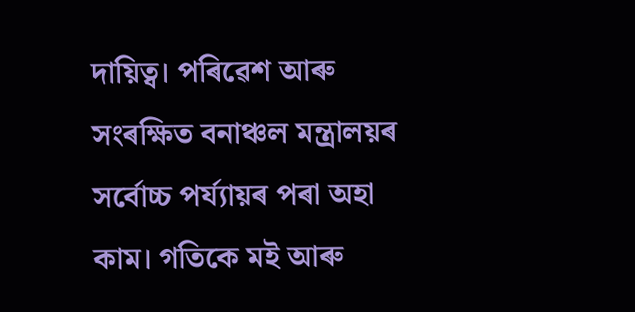দায়িত্ব। পৰিৱেশ আৰু সংৰক্ষিত বনাঞ্চল মন্ত্ৰালয়ৰ সৰ্বোচ্চ পৰ্য্যায়ৰ পৰা অহা কাম। গতিকে মই আৰু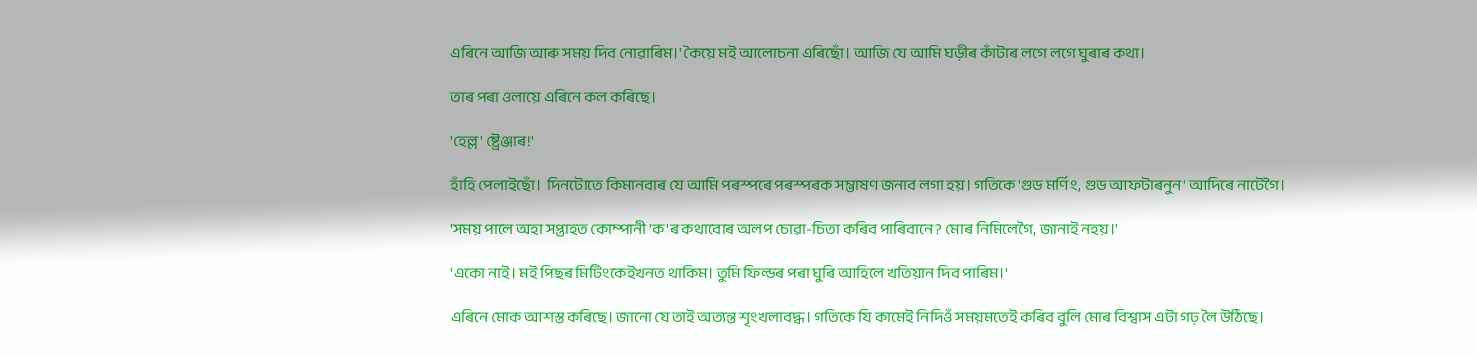এৰিনে আজি আৰু সময় দিব নোৱাৰিম।' কৈয়ে মই আলোচনা এৰিছোঁ। আজি যে আমি ঘড়ীৰ কাঁটাৰ লগে লগে ঘুৰাৰ কথা।

তাৰ পৰা ওলায়ে এৰিনে কল কৰিছে।

'হেল্ল' ষ্ট্ৰেঞ্জাৰ!'

হাঁহি পেলাইছোঁ।  দিনটোতে কিমানবাৰ যে আমি পৰস্পৰে পৰস্পৰক সম্ভাষণ জনাব লগা হয়। গতিকে 'গুড মৰ্ণিং, গুড আফটাৰনুন' আদিৰে নাটেগৈ।

'সময় পালে অহা সপ্তাহত কোম্পানী 'ক'ৰ কথাবোৰ অলপ চোৱা-চিতা কৰিব পাৰিবানে? মোৰ নিমিলেগৈ, জানাই নহয়।'

'একো নাই। মই পিছৰ মিটিংকেইখনত থাকিম। তুমি ফিল্ডৰ পৰা ঘুৰি আহিলে খতিয়ান দিব পাৰিম।'

এৰিনে মোক আশস্ত কৰিছে। জানো যে তাই অত্যন্ত শৃংখলাবদ্ধ। গতিকে যি কামেই নিদিওঁ সময়মতেই কৰিব বুলি মোৰ বিশ্বাস এটা গঢ় লৈ উঠিছে।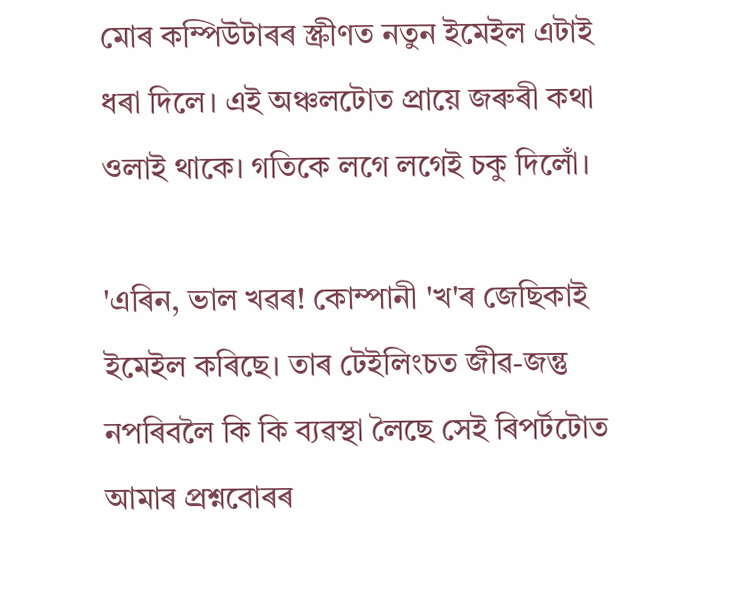মোৰ কম্পিউটাৰৰ স্ক্ৰীণত নতুন ইমেইল এটাই ধৰা দিলে। এই অঞ্চলটোত প্ৰায়ে জৰুৰী কথা ওলাই থাকে। গতিকে লগে লগেই চকু দিলোঁ।

'এৰিন, ভাল খৱৰ! কোম্পানী 'খ'ৰ জেছিকাই ইমেইল কৰিছে। তাৰ টেইলিংচত জীৱ-জন্তু নপৰিবলৈ কি কি ব্যৱস্থা লৈছে সেই ৰিপৰ্টটোত আমাৰ প্ৰশ্নবোৰৰ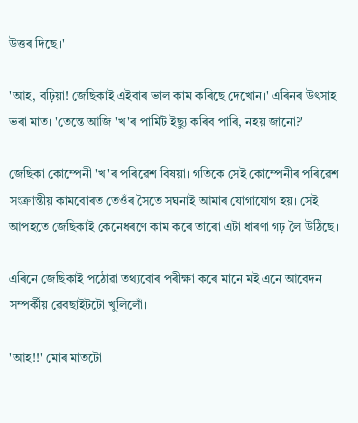উত্তৰ দিছে।'

'আহ, বঢ়িয়া! জেছিকাই এইবাৰ ভাল কাম কৰিছে দেখোন।' এৰিনৰ উৎসাহ ভৰা মাত। 'তেন্তে আজি 'খ'ৰ পাৰ্মিট ইছ্যু কৰিব পাৰি, নহয় জানো?'

জেছিকা কোম্পেনী 'খ'ৰ পৰিৱেশ বিষয়া। গতিকে সেই কোম্পেনীৰ পৰিৱেশ সংক্ৰান্তীয় কামবোৰত তেওঁৰ সৈতে সঘনাই আমাৰ যোগাযোগ হয়। সেই আপহতে জেছিকাই কেনেধৰণে কাম কৰে তাৰো এটা ধাৰণা গঢ় লৈ উঠিছে।

এৰিনে জেছিকাই পঠোৱা তথ্যবোৰ পৰীক্ষা কৰে মানে মই এনে আবেদন সম্পৰ্কীয় ৱেবছাইটটো খুলিলোঁ।

'আহ!!' মোৰ মাতটো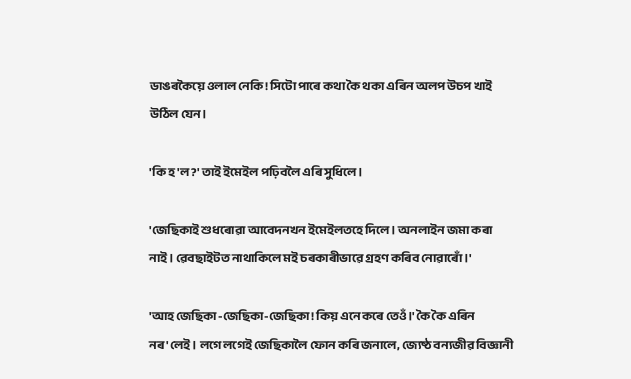ডাঙৰকৈয়ে ওলাল নেকি! সিটো পাৰে কথা কৈ থকা এৰিন অলপ উচপ খাই উঠিল যেন।

'কি হ'ল?' তাই ইমেইল পঢ়িবলৈ এৰি সুধিলে।

'জেছিকাই শুধৰোৱা আবেদনখন ইমেইলতহে দিলে। অনলাইন জমা কৰা নাই। ৱেবছাইটত নাথাকিলে মই চৰকাৰীভাৱে গ্ৰহণ কৰিব নোৱাৰোঁ।'

'আহ জেছিকা -জেছিকা-জেছিকা! কিয় এনে কৰে তেওঁ।' কৈ কৈ এৰিন নৰ'লেই। লগে লগেই জেছিকালৈ ফোন কৰি জনালে, জ্যেষ্ঠ বন্যজীৱ বিজ্ঞানী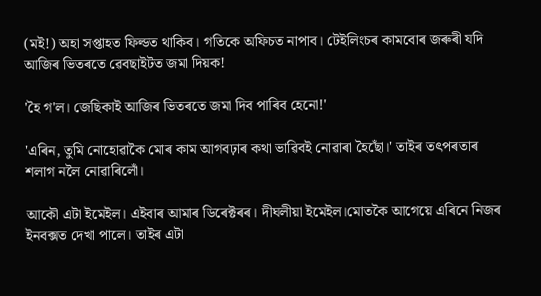(মই!) অহা সপ্তাহত ফিল্ডত থাকিব। গতিকে অফিচত নাপাব। টেইলিংচৰ কামবোৰ জৰুৰী যদি আজিৰ ভিতৰতে ৱেবছাইটত জমা দিয়ক!

'হৈ গ'ল। জেছিকাই আজিৰ ভিতৰতে জমা দিব পাৰিব হেনো!'

'এৰিন, তুমি নোহোৱাকৈ মোৰ কাম আগবঢ়াৰ কথা ভাৱিবই নোৱাৰা হৈছোঁ।' তাইৰ তৎপৰতাৰ শলাগ নলৈ নোৱাৰিলোঁ।

আকৌ এটা ইমেইল। এইবাৰ আমাৰ ডিৰেক্টৰৰ। দীঘলীয়া ইমেইল।মোতকৈ আগেয়ে এৰিনে নিজৰ ইনবক্সত দেখা পালে। তাইৰ এটা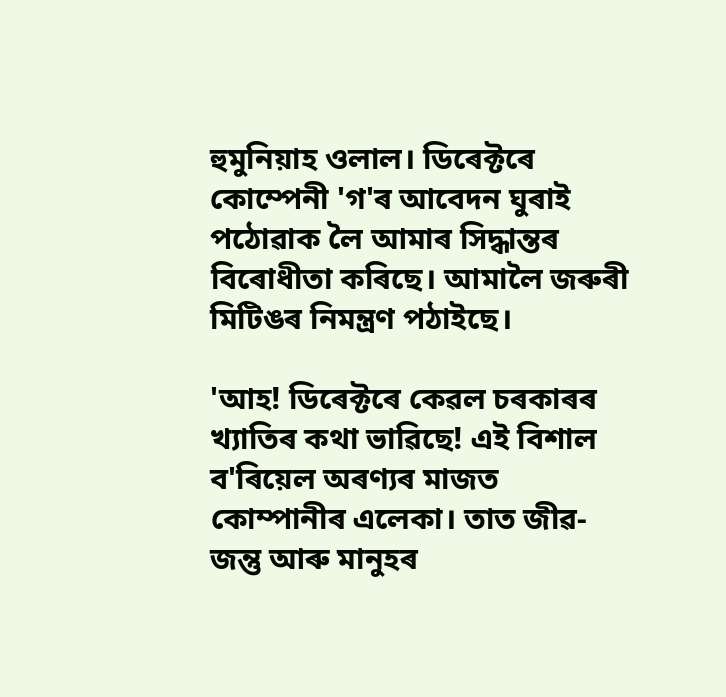হুমুনিয়াহ ওলাল। ডিৰেক্টৰে কোম্পেনী 'গ'ৰ আবেদন ঘুৰাই পঠোৱাক লৈ আমাৰ সিদ্ধান্তৰ বিৰোধীতা কৰিছে। আমালৈ জৰুৰী মিটিঙৰ নিমন্ত্ৰণ পঠাইছে।

'আহ! ডিৰেক্টৰে কেৱল চৰকাৰৰ খ্যাতিৰ কথা ভাৱিছে! এই বিশাল ব'ৰিয়েল অৰণ্যৰ মাজত কোম্পানীৰ এলেকা। তাত জীৱ-জন্তু আৰু মানুহৰ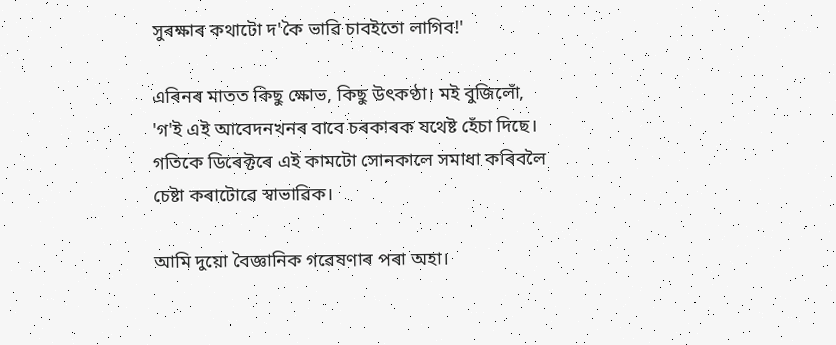সুৰক্ষাৰ কথাটো দ'কৈ ভাৱি চাবইতো লাগিব!'

এৰিনৰ মাতত কিছু ক্ষোভ, কিছু উৎকণ্ঠা। মই বুজিলোঁ, 'গ'ই এই আবেদনখনৰ বাবে চৰকাৰক যথেষ্ট হেঁচা দিছে। গতিকে ডিৰেক্টৰে এই কামটো সোনকালে সমাধা কৰিবলৈ চেষ্টা কৰাটোৱে স্বাভাৱিক।

আমি দুয়ো বৈজ্ঞানিক গৱেষণাৰ পৰা অহা।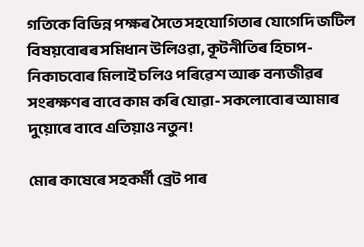গতিকে বিভিন্ন পক্ষৰ সৈতে সহযোগিতাৰ যোগেদি জটিল বিষয়বোৰৰ সমিধান উলিওৱা, কূটনীতিৰ হিচাপ-নিকাচবোৰ মিলাই চলিও পৰিৱেশ আৰু বন্যজীৱৰ সংৰক্ষণৰ বাবে কাম কৰি যোৱা- সকলোবোৰ আমাৰ দুয়োৰে বাবে এতিয়াও নতুন!

মোৰ কাষেৰে সহকৰ্মী ব্ৰেট পাৰ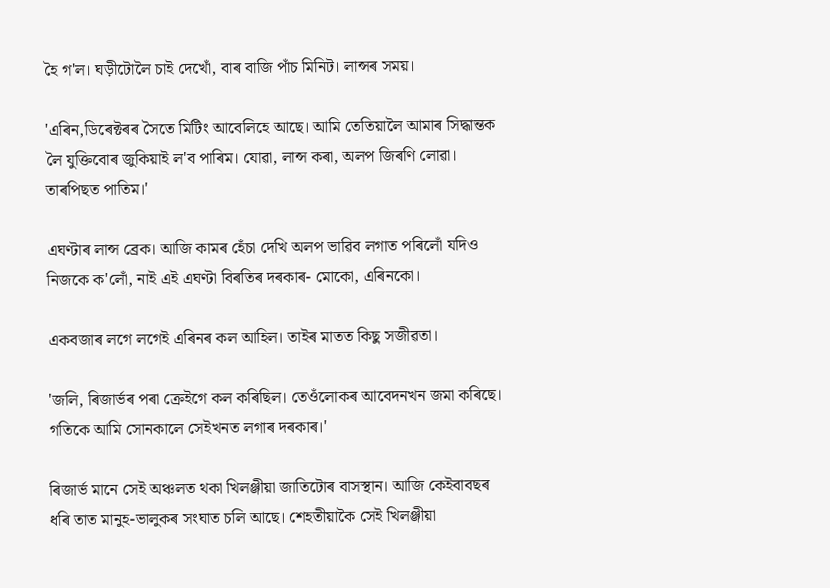হৈ গ'ল। ঘড়ীটোলৈ চাই দেখোঁ, বাৰ বাজি পাঁচ মিনিট। লান্সৰ সময়।

'এৰিন,ডিৰেক্টৰৰ সৈতে মিটিং আবেলিহে আছে। আমি তেতিয়ালৈ আমাৰ সিদ্ধান্তক লৈ যুক্তিবোৰ জুকিয়াই ল'ব পাৰিম। যোৱা, লান্স কৰা, অলপ জিৰণি লোৱা। তাৰপিছত পাতিম।'

এঘণ্টাৰ লান্স ব্ৰেক। আজি কামৰ হেঁচা দেখি অলপ ভাৱিব লগাত পৰিলোঁ যদিও নিজকে ক'লোঁ, নাই এই এঘণ্টা বিৰতিৰ দৰকাৰ- মোকো, এৰিনকো।

একবজাৰ লগে লগেই এৰিনৰ কল আহিল। তাইৰ মাতত কিছু সজীৱতা।

'জলি, ৰিজাৰ্ভৰ পৰা ক্ৰেইগে কল কৰিছিল। তেওঁলোকৰ আবেদনখন জমা কৰিছে। গতিকে আমি সোনকালে সেইখনত লগাৰ দৰকাৰ।'

ৰিজাৰ্ভ মানে সেই অঞ্চলত থকা খিলঞ্জীয়া জাতিটোৰ বাসস্থান। আজি কেইবাবছৰ ধৰি তাত মানুহ-ভালুকৰ সংঘাত চলি আছে। শেহতীয়াকৈ সেই খিলঞ্জীয়া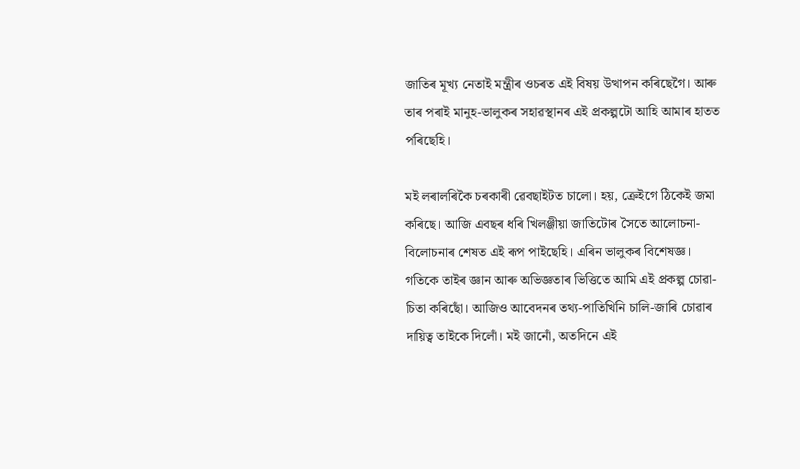জাতিৰ মূখ্য নেতাই মন্ত্ৰীৰ ওচৰত এই বিষয় উত্থাপন কৰিছেগৈ। আৰু তাৰ পৰাই মানুহ-ভালুকৰ সহাৱস্থানৰ এই প্ৰকল্পটো আহি আমাৰ হাতত পৰিছেহি।

মই লৰালৰিকৈ চৰকাৰী ৱেবছাইটত চালো। হয়, ক্ৰেইগে ঠিকেই জমা কৰিছে। আজি এবছৰ ধৰি খিলঞ্জীয়া জাতিটোৰ সৈতে আলোচনা-বিলোচনাৰ শেষত এই ৰূপ পাইছেহি। এৰিন ভালুকৰ বিশেষজ্ঞ। গতিকে তাইৰ জ্ঞান আৰু অভিজ্ঞতাৰ ভিত্তিতে আমি এই প্ৰকল্প চোৱা-চিতা কৰিছোঁ। আজিও আবেদনৰ তথ্য-পাতিখিনি চালি-জাৰি চোৱাৰ দায়িত্ব তাইকে দিলোঁ। মই জানোঁ, অতদিনে এই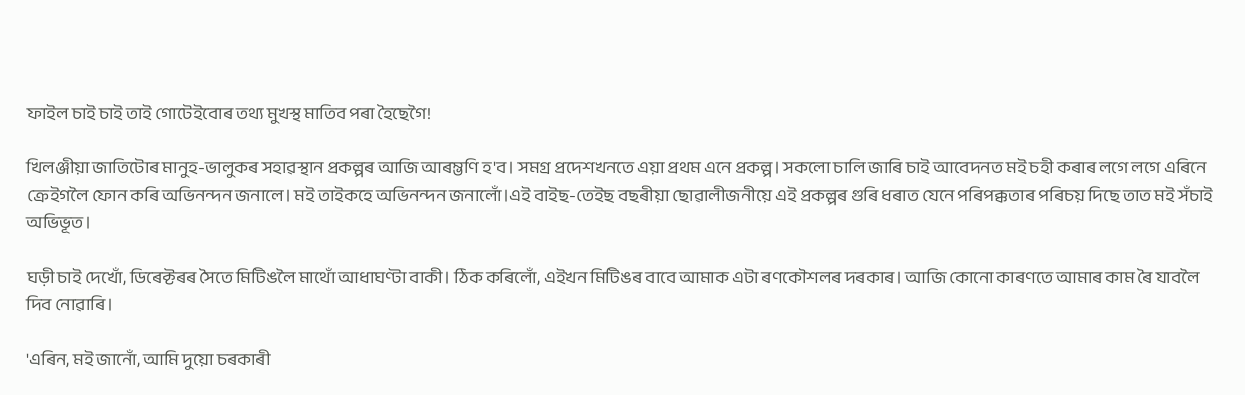ফাইল চাই চাই তাই গোটেইবোৰ তথ্য মুখস্থ মাতিব পৰা হৈছেগৈ!

খিলঞ্জীয়া জাতিটোৰ মানুহ-ভালুকৰ সহাৱস্থান প্ৰকল্পৰ আজি আৰম্ভণি হ'ব। সমগ্ৰ প্ৰদেশখনতে এয়া প্ৰথম এনে প্ৰকল্প। সকলো চালি জাৰি চাই আবেদনত মই চহী কৰাৰ লগে লগে এৰিনে ক্ৰেইগলৈ ফোন কৰি অভিনন্দন জনালে। মই তাইকহে অভিনন্দন জনালোঁ।এই বাইছ-তেইছ বছৰীয়া ছোৱালীজনীয়ে এই প্ৰকল্পৰ গুৰি ধৰাত যেনে পৰিপক্কতাৰ পৰিচয় দিছে তাত মই সঁচাই অভিভূত।

ঘড়ী চাই দেখোঁ, ডিৰেক্টৰৰ সৈতে মিটিঙলৈ মাথোঁ আধাঘণ্টা বাকী। ঠিক কৰিলোঁ, এইখন মিটিঙৰ বাবে আমাক এটা ৰণকৌশলৰ দৰকাৰ। আজি কোনো কাৰণতে আমাৰ কাম ৰৈ যাবলৈ দিব নোৱাৰি।

'এৰিন, মই জানোঁ, আমি দুয়ো চৰকাৰী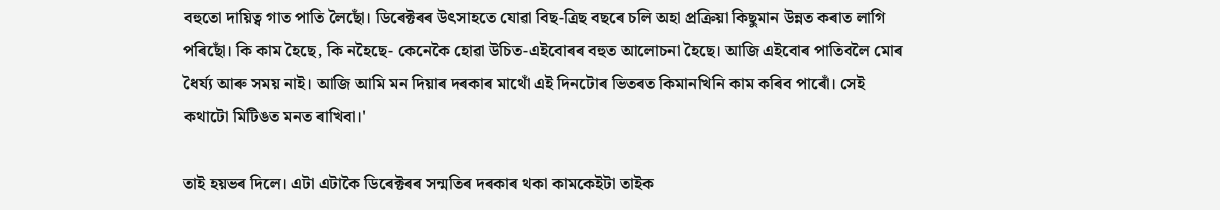বহুতো দায়িত্ব গাত পাতি লৈছোঁ। ডিৰেক্টৰৰ উৎসাহতে যোৱা বিছ-ত্ৰিছ বছৰে চলি অহা প্ৰক্ৰিয়া কিছুমান উন্নত কৰাত লাগি পৰিছোঁ। কি কাম হৈছে, কি নহৈছে- কেনেকৈ হোৱা উচিত-এইবোৰৰ বহুত আলোচনা হৈছে। আজি এইবোৰ পাতিবলৈ মোৰ ধৈৰ্য্য আৰু সময় নাই। আজি আমি মন দিয়াৰ দৰকাৰ মাথোঁ এই দিনটোৰ ভিতৰত কিমানখিনি কাম কৰিব পাৰোঁ। সেই কথাটো মিটিঙত মনত ৰাখিবা।'

তাই হয়ভৰ দিলে। এটা এটাকৈ ডিৰেক্টৰৰ সন্মতিৰ দৰকাৰ থকা কামকেইটা তাইক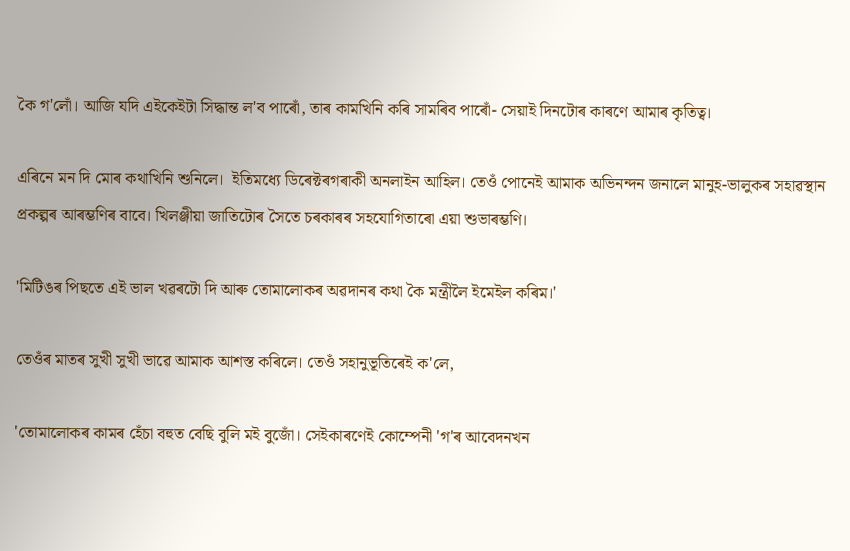কৈ গ'লোঁ। আজি যদি এইকেইটা সিদ্ধান্ত ল'ব পাৰোঁ, তাৰ কামখিনি কৰি সামৰিব পাৰোঁ- সেয়াই দিনটোৰ কাৰণে আমাৰ কৃতিত্ব।

এৰিনে মন দি মোৰ কথাখিনি শুনিলে।  ইতিমধ্যে ডিৰেক্টৰগৰাকী অনলাইন আহিল। তেওঁ পোনেই আমাক অভিনন্দন জনালে মানুহ-ভালুকৰ সহাৱস্থান প্ৰকল্পৰ আৰম্ভণিৰ বাবে। খিলঞ্জীয়া জাতিটোৰ সৈতে চৰকাৰৰ সহযোগিতাৰো এয়া শুভাৰম্ভণি।

'মিটিঙৰ পিছতে এই ভাল খৱৰটো দি আৰু তোমালোকৰ অৱদানৰ কথা কৈ মন্ত্ৰীলৈ ইমেইল কৰিম।'

তেওঁৰ মাতৰ সুখী সুখী ভাৱে আমাক আশস্ত কৰিলে। তেওঁ সহানুভূতিৰেই ক'লে,

'তোমালোকৰ কামৰ হেঁচা বহুত বেছি বুলি মই বুজোঁ। সেইকাৰণেই কোম্পেনী 'গ'ৰ আবেদনখন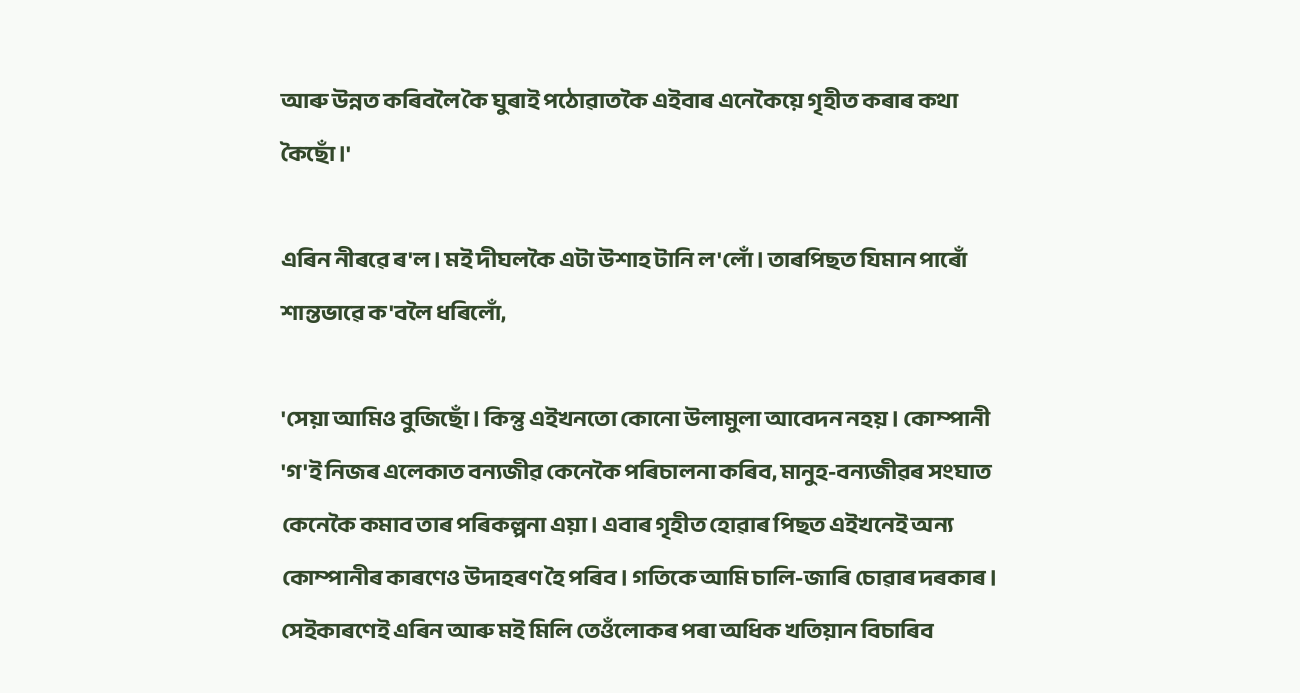আৰু উন্নত কৰিবলৈ কৈ ঘুৰাই পঠোৱাতকৈ এইবাৰ এনেকৈয়ে গৃহীত কৰাৰ কথা কৈছোঁ।'

এৰিন নীৰৱে ৰ'ল। মই দীঘলকৈ এটা উশাহ টানি ল'লোঁ। তাৰপিছত যিমান পাৰোঁ শান্তভাৱে ক'বলৈ ধৰিলোঁ,

'সেয়া আমিও বুজিছোঁ। কিন্তু এইখনতো কোনো উলামুলা আবেদন নহয়। কোম্পানী 'গ'ই নিজৰ এলেকাত বন্যজীৱ কেনেকৈ পৰিচালনা কৰিব, মানুহ-বন্যজীৱৰ সংঘাত কেনেকৈ কমাব তাৰ পৰিকল্পনা এয়া। এবাৰ গৃহীত হোৱাৰ পিছত এইখনেই অন্য কোম্পানীৰ কাৰণেও উদাহৰণ হৈ পৰিব। গতিকে আমি চালি-জাৰি চোৱাৰ দৰকাৰ। সেইকাৰণেই এৰিন আৰু মই মিলি তেওঁলোকৰ পৰা অধিক খতিয়ান বিচাৰিব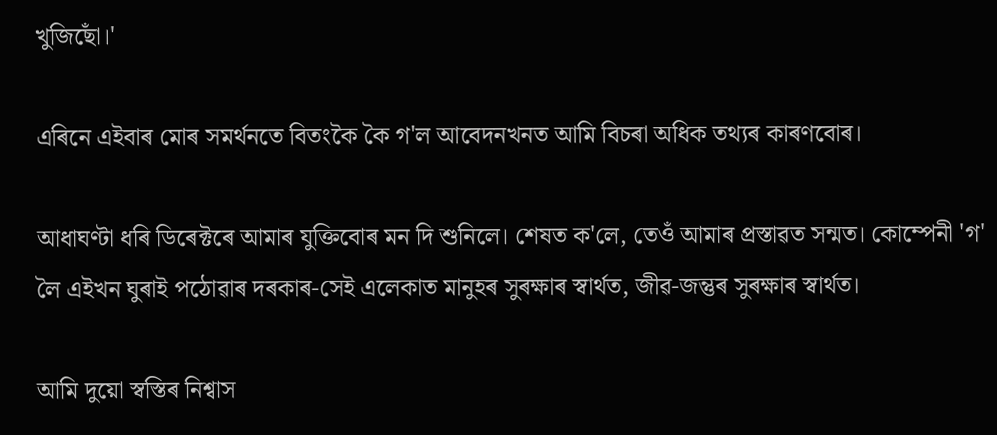খুজিছোঁ।'

এৰিনে এইবাৰ মোৰ সমৰ্থনতে বিতংকৈ কৈ গ'ল আবেদনখনত আমি বিচৰা অধিক তথ্যৰ কাৰণবোৰ।

আধাঘণ্টা ধৰি ডিৰেক্টৰে আমাৰ যুক্তিবোৰ মন দি শুনিলে। শেষত ক'লে, তেওঁ আমাৰ প্ৰস্তাৱত সন্মত। কোম্পেনী 'গ' লৈ এইখন ঘুৰাই পঠোৱাৰ দৰকাৰ-সেই এলেকাত মানুহৰ সুৰক্ষাৰ স্বাৰ্থত, জীৱ-জন্তুৰ সুৰক্ষাৰ স্বাৰ্থত।

আমি দুয়ো স্বস্তিৰ নিশ্বাস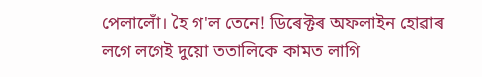পেলালোঁ। হৈ গ'ল তেনে! ডিৰেক্টৰ অফলাইন হোৱাৰ লগে লগেই দুয়ো ততালিকে কামত লাগি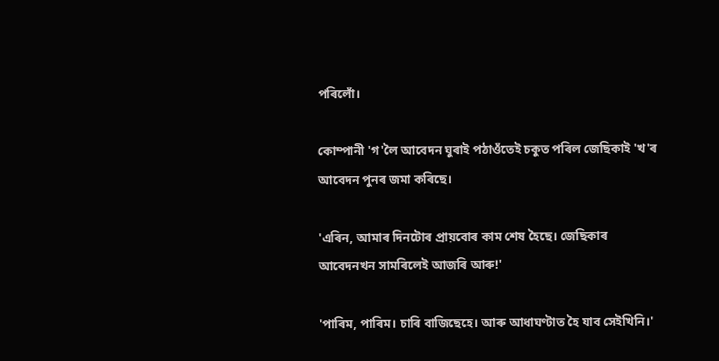পৰিলোঁ।

কোম্পানী 'গ'লৈ আবেদন ঘুৰাই পঠাওঁতেই চকুত পৰিল জেছিকাই 'খ'ৰ আবেদন পুনৰ জমা কৰিছে।

'এৰিন, আমাৰ দিনটোৰ প্ৰায়বোৰ কাম শেষ হৈছে। জেছিকাৰ আবেদনখন সামৰিলেই আজৰি আৰু!'

'পাৰিম, পাৰিম। চাৰি বাজিছেহে। আৰু আধাঘণ্টাত হৈ যাব সেইখিনি।'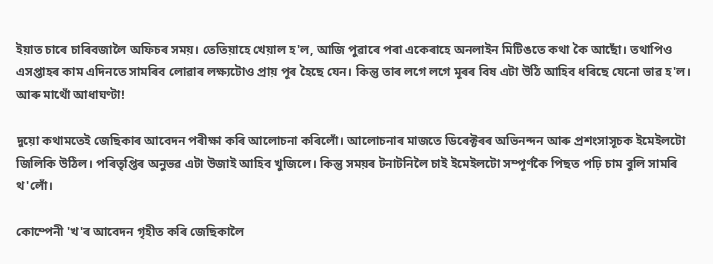ইয়াত চাৰে চাৰিবজালৈ অফিচৰ সময়। তেতিয়াহে খেয়াল হ'ল, আজি পুৱাৰে পৰা একেৰাহে অনলাইন মিটিঙতে কথা কৈ আছোঁ। তথাপিও এসপ্তাহৰ কাম এদিনতে সামৰিব লোৱাৰ লক্ষ্যটোও প্ৰায় পূৰ হৈছে যেন। কিন্তু তাৰ লগে লগে মূৰৰ বিষ এটা উঠি আহিব ধৰিছে যেনো ভাৱ হ'ল। আৰু মাথোঁ আধাঘণ্টা!

দুয়ো কথামতেই জেছিকাৰ আবেদন পৰীক্ষা কৰি আলোচনা কৰিলোঁ। আলোচনাৰ মাজতে ডিৰেক্টৰৰ অভিনন্দন আৰু প্ৰশংসাসূচক ইমেইলটো জিলিকি উঠিল। পৰিতৃপ্তিৰ অনুভৱ এটা উজাই আহিব খুজিলে। কিন্তু সময়ৰ টনাটনিলৈ চাই ইমেইলটো সম্পূৰ্ণকৈ পিছত পঢ়ি চাম বুলি সামৰি থ'লোঁ।

কোম্পেনী 'খ'ৰ আবেদন গৃহীত কৰি জেছিকালৈ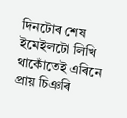দিনটোৰ শেষ ইমেইলটো লিখি থাকোঁতেই এৰিনে প্ৰায় চিঞৰি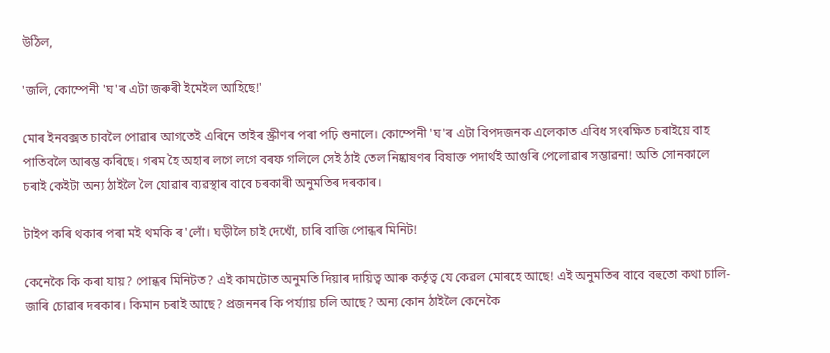উঠিল,

'জলি, কোম্পেনী 'ঘ'ৰ এটা জৰুৰী ইমেইল আহিছে!'

মোৰ ইনবক্সত চাবলৈ পোৱাৰ আগতেই এৰিনে তাইৰ স্ক্ৰীণৰ পৰা পঢ়ি শুনালে। কোম্পেনী 'ঘ'ৰ এটা বিপদজনক এলেকাত এবিধ সংৰক্ষিত চৰাইয়ে বাহ পাতিবলৈ আৰম্ভ কৰিছে। গৰম হৈ অহাৰ লগে লগে বৰফ গলিলে সেই ঠাই তেল নিষ্কাষণৰ বিষাক্ত পদাৰ্থই আগুৰি পেলোৱাৰ সম্ভাৱনা! অতি সোনকালে চৰাই কেইটা অন্য ঠাইলৈ লৈ যোৱাৰ ব্যৱস্থাৰ বাবে চৰকাৰী অনুমতিৰ দৰকাৰ।

টাইপ কৰি থকাৰ পৰা মই থমকি ৰ'লোঁ। ঘড়ীলৈ চাই দেখোঁ, চাৰি বাজি পোন্ধৰ মিনিট!

কেনেকৈ কি কৰা যায়? পোন্ধৰ মিনিটত? এই কামটোত অনুমতি দিয়াৰ দায়িত্ব আৰু কৰ্তৃত্ব যে কেৱল মোৰহে আছে! এই অনুমতিৰ বাবে বহুতো কথা চালি-জাৰি চোৱাৰ দৰকাৰ। কিমান চৰাই আছে? প্ৰজননৰ কি পৰ্য্যায় চলি আছে? অন্য কোন ঠাইলৈ কেনেকৈ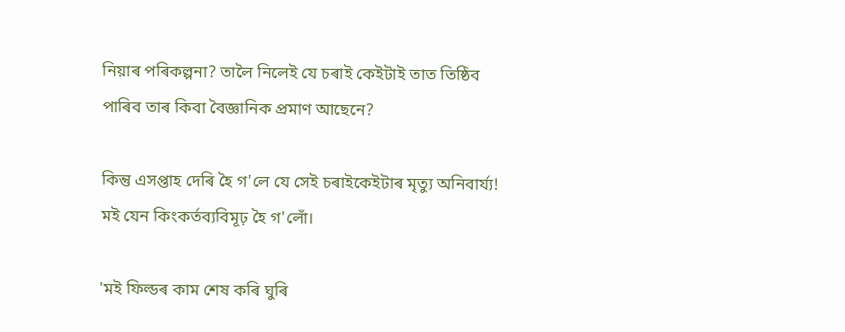নিয়াৰ পৰিকল্পনা? তালৈ নিলেই যে চৰাই কেইটাই তাত তিষ্ঠিব পাৰিব তাৰ কিবা বৈজ্ঞানিক প্ৰমাণ আছেনে?

কিন্তু এসপ্তাহ দেৰি হৈ গ'লে যে সেই চৰাইকেইটাৰ মৃত্যু অনিবাৰ্য্য! মই যেন কিংকৰ্তব্যবিমূঢ় হৈ গ'লোঁ।

'মই ফিল্ডৰ কাম শেষ কৰি ঘুৰি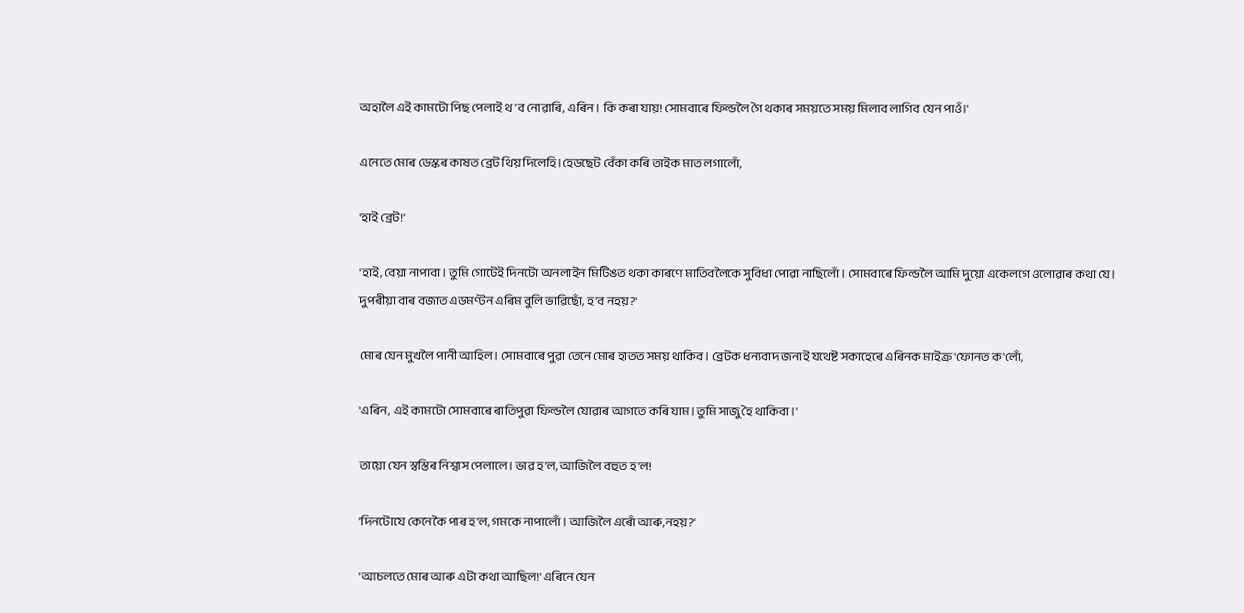অহালৈ এই কামটো পিছ পেলাই থ'ব নোৱাৰি, এৰিন। কি কৰা যায়! সোমবাৰে ফিল্ডলৈ গৈ থকাৰ সময়তে সময় মিলাব লাগিব যেন পাওঁ।'

এনেতে মোৰ ডেস্কৰ কাষত ব্ৰেট থিয় দিলেহি।হেডছেট বেঁকা কৰি তাইক মাত লগালোঁ,

'হাই ব্ৰেট!'

'হাই, বেয়া নাপাবা। তুমি গোটেই দিনটো অনলাইন মিটিঙত থকা কাৰণে মাতিবলৈকে সুবিধা পোৱা নাছিলোঁ। সোমবাৰে ফিল্ডলৈ আমি দুয়ো একেলগে ওলোৱাৰ কথা যে। দুপৰীয়া বাৰ বজাত এডমণ্টন এৰিম বুলি ভাৱিছোঁ, হ'ব নহয়?'

মোৰ যেন মুখলৈ পানী আহিল। সোমবাৰে পুৱা তেনে মোৰ হাতত সময় থাকিব। ব্ৰেটক ধন্যবাদ জনাই যথেষ্ট সকাহেৰে এৰিনক মাইক্ৰ'ফোনত ক'লোঁ,

'এৰিন, এই কামটো সোমবাৰে ৰাতিপুৱা ফিল্ডলৈ যোৱাৰ আগতে কৰি যাম। তুমি সাজু হৈ থাকিবা।'

তায়ো যেন স্বস্তিৰ নিশ্বাস পেলালে। ভাৱ হ'ল, আজিলৈ বহুত হ'ল!

'দিনটোযে কেনেকৈ পাৰ হ'ল, গমকে নাপালোঁ। আজিলৈ এৰোঁ আৰু,নহয়?'

'আচলতে মোৰ আৰু এটা কথা আছিল!' এৰিনে যেন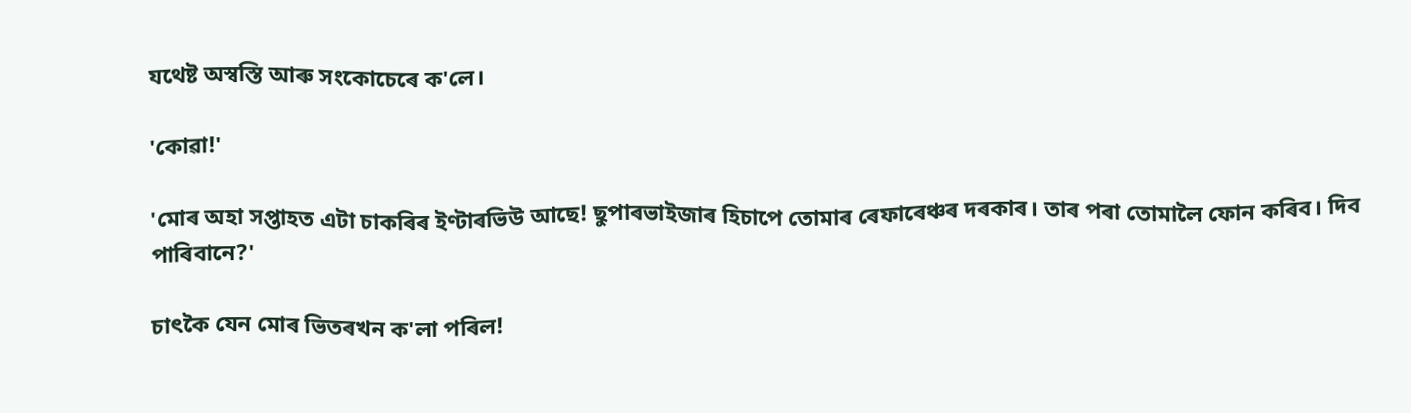যথেষ্ট অস্বস্তি আৰু সংকোচেৰে ক'লে।

'কোৱা!'

'মোৰ অহা সপ্তাহত এটা চাকৰিৰ ইণ্টাৰভিউ আছে! ছুপাৰভাইজাৰ হিচাপে তোমাৰ ৰেফাৰেঞ্চৰ দৰকাৰ। তাৰ পৰা তোমালৈ ফোন কৰিব। দিব পাৰিবানে?'

চাৎকৈ যেন মোৰ ভিতৰখন ক'লা পৰিল!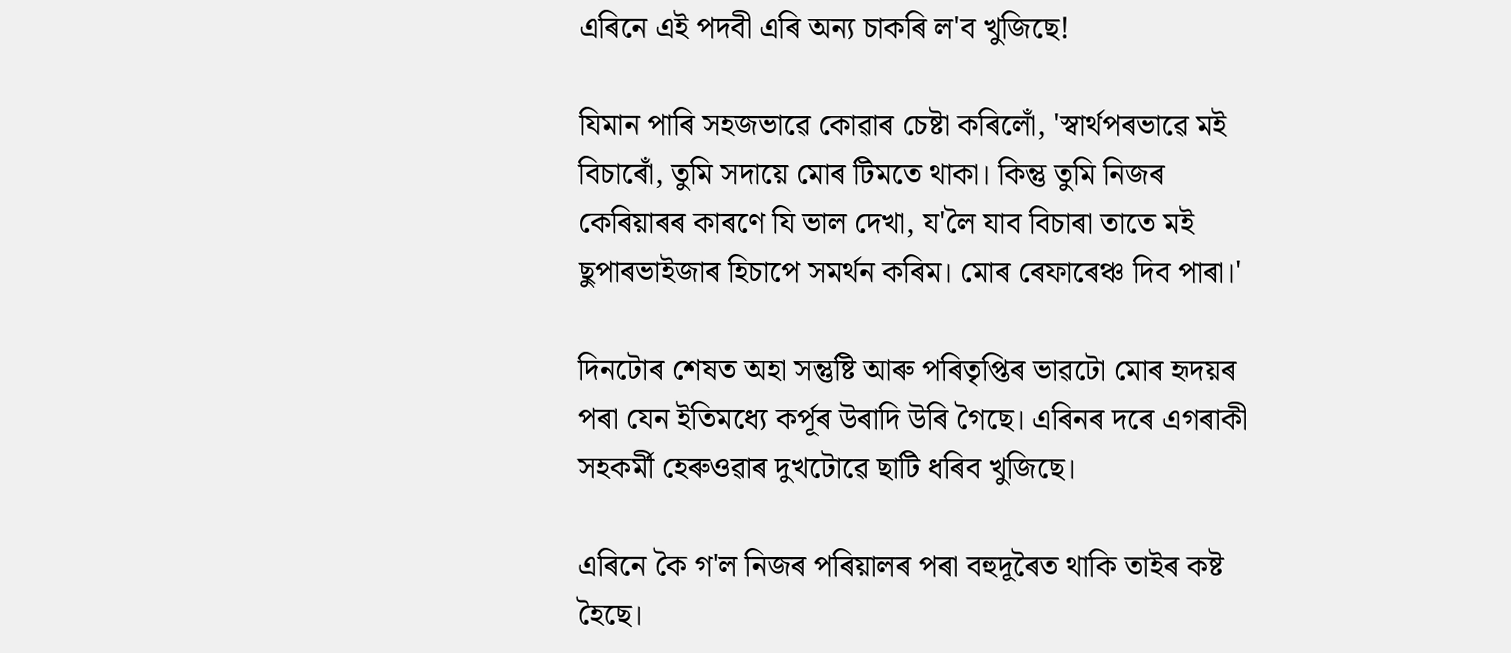এৰিনে এই পদবী এৰি অন্য চাকৰি ল'ব খুজিছে!

যিমান পাৰি সহজভাৱে কোৱাৰ চেষ্টা কৰিলোঁ, 'স্বাৰ্থপৰভাৱে মই বিচাৰোঁ, তুমি সদায়ে মোৰ টিমতে থাকা। কিন্তু তুমি নিজৰ কেৰিয়াৰৰ কাৰণে যি ভাল দেখা, য'লৈ যাব বিচাৰা তাতে মই ছুপাৰভাইজাৰ হিচাপে সমৰ্থন কৰিম। মোৰ ৰেফাৰেঞ্চ দিব পাৰা।'

দিনটোৰ শেষত অহা সন্তুষ্টি আৰু পৰিতৃপ্তিৰ ভাৱটো মোৰ হৃদয়ৰ পৰা যেন ইতিমধ্যে কৰ্পূৰ উৰাদি উৰি গৈছে। এৰিনৰ দৰে এগৰাকী সহকৰ্মী হেৰুওৱাৰ দুখটোৱে ছাটি ধৰিব খুজিছে।

এৰিনে কৈ গ'ল নিজৰ পৰিয়ালৰ পৰা বহুদূৰৈত থাকি তাইৰ কষ্ট হৈছে।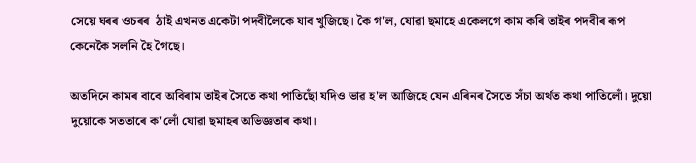সেয়ে ঘৰৰ ওচৰৰ  ঠাই এখনত একেটা পদবীলৈকে যাব খুজিছে। কৈ গ'ল, যোৱা ছমাহে একেলগে কাম কৰি তাইৰ পদবীৰ ৰূপ কেনেকৈ সলনি হৈ গৈছে।

অতদিনে কামৰ বাবে অবিৰাম তাইৰ সৈতে কথা পাতিছোঁ যদিও ভাৱ হ'ল আজিহে যেন এৰিনৰ সৈতে সঁচা অৰ্থত কথা পাতিলোঁ। দুয়ো দুয়োকে সততাৰে ক'লোঁ যোৱা ছমাহৰ অভিজ্ঞতাৰ কথা।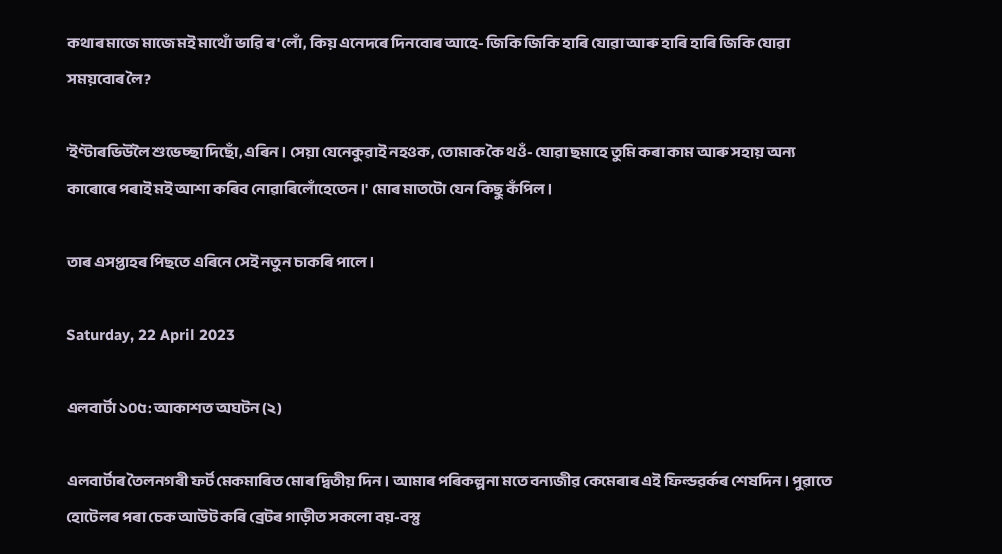কথাৰ মাজে মাজে মই মাথোঁ ভাৱি ৰ'লোঁ, কিয় এনেদৰে দিনবোৰ আহে- জিকি জিকি হাৰি যোৱা আৰু হাৰি হাৰি জিকি যোৱা সময়বোৰ লৈ?

'ইণ্টাৰভিউলৈ শুভেচ্ছা দিছোঁ, এৰিন। সেয়া যেনেকুৱাই নহওক, তোমাক কৈ থওঁ- যোৱা ছমাহে তুমি কৰা কাম আৰু সহায় অন্য কাৰোৰে পৰাই মই আশা কৰিব নোৱাৰিলোঁহেতেন।' মোৰ মাতটো যেন কিছু কঁপিল।

তাৰ এসপ্তাহৰ পিছতে এৰিনে সেই নতুন চাকৰি পালে।

Saturday, 22 April 2023

এলবাৰ্টা ১০৫: আকাশত অঘটন (২)

এলবাৰ্টাৰ তৈলনগৰী ফৰ্ট মেকমাৰিত মোৰ দ্বিতীয় দিন। আমাৰ পৰিকল্পনা মতে বন্যজীৱ কেমেৰাৰ এই ফিল্ডৱৰ্কৰ শেষদিন। পুৱাতে হোটেলৰ পৰা চেক আউট কৰি ব্ৰেটৰ গাড়ীত সকলো বয়-বস্তু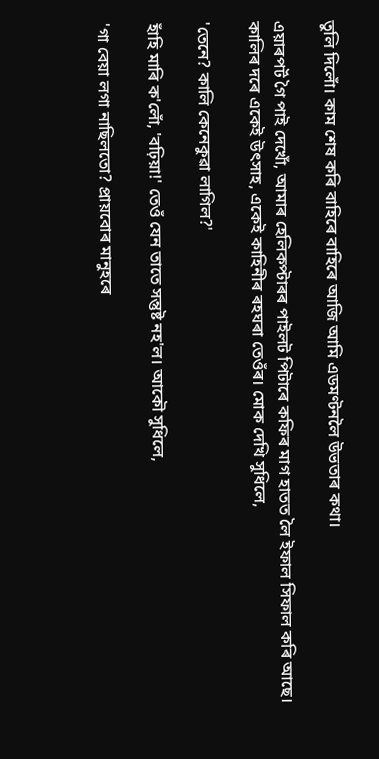তুলি দিলোঁ। কাম শেষ কৰি বাহিৰে বাহিৰে আজি আমি এডমণ্টনলৈ উভতাৰ কথা।

এয়াৰপৰ্ট গৈ পাই দেখোঁ, আমাৰ হেলিকপ্টাৰৰ পাইলট পিটাৰে কফিৰ মাগ হাতত লৈ ইফাল সিফাল কৰি আছে। কালিৰ দৰে একেই উৎসাহ, একেই কাহিনীৰ ৰহঘৰা তেওঁৰ। মোক দেখি সুধিলে,

'তেনে? কালি কেনেকুৱা লাগিল?'

হাঁহি মাৰি ক'লোঁ, 'বঢ়িয়া!' তেওঁ যেন তাতে সন্তুষ্ট নহ'ল। আকৌ সুধিলে,

'গা বেয়া লগা নাছিলতো? প্ৰায়বোৰ মানুহৰে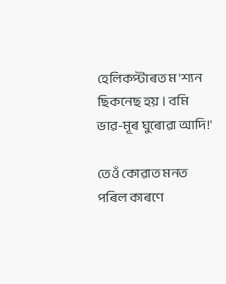হেলিকপ্টাৰত ম'শ্যন ছিকনেছ হয়। বমি ভাৱ-মূৰ ঘুৰোৱা আদি!'

তেওঁ কোৱাত মনত পৰিল কাৰণে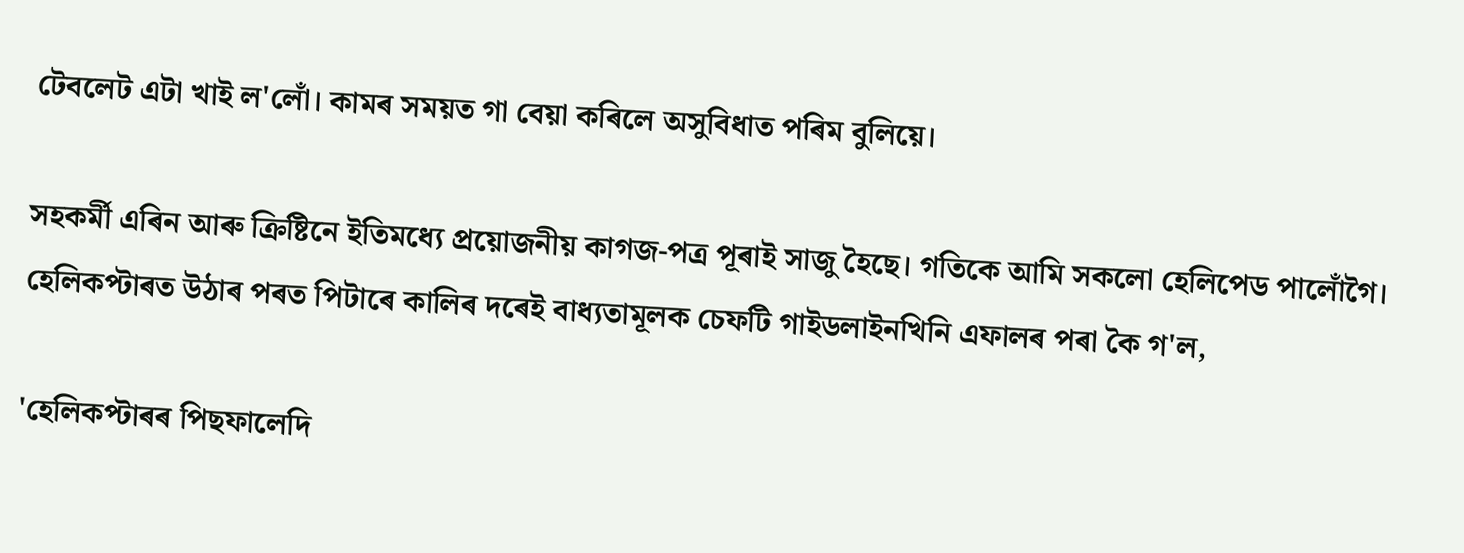টেবলেট এটা খাই ল'লোঁ। কামৰ সময়ত গা বেয়া কৰিলে অসুবিধাত পৰিম বুলিয়ে।

সহকৰ্মী এৰিন আৰু ক্ৰিষ্টিনে ইতিমধ্যে প্ৰয়োজনীয় কাগজ-পত্ৰ পূৰাই সাজু হৈছে। গতিকে আমি সকলো হেলিপেড পালোঁগৈ। হেলিকপ্টাৰত উঠাৰ পৰত পিটাৰে কালিৰ দৰেই বাধ্যতামূলক চেফটি গাইডলাইনখিনি এফালৰ পৰা কৈ গ'ল,

'হেলিকপ্টাৰৰ পিছফালেদি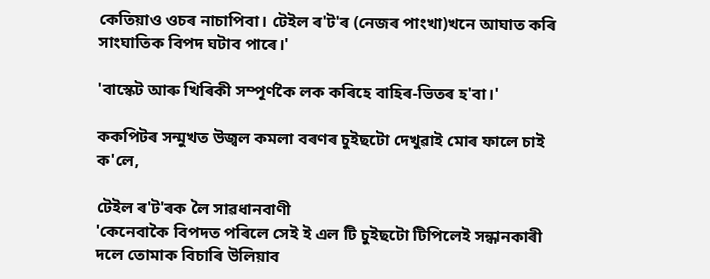কেতিয়াও ওচৰ নাচাপিবা। টেইল ৰ'ট'ৰ (নেজৰ পাংখা)খনে আঘাত কৰি সাংঘাতিক বিপদ ঘটাব পাৰে।'

'বাস্কেট আৰু খিৰিকী সম্পূৰ্ণকৈ লক কৰিহে বাহিৰ-ভিতৰ হ'বা।'

ককপিটৰ সন্মুখত উজ্বল কমলা বৰণৰ চুইছটো দেখুৱাই মোৰ ফালে চাই ক'লে,

টেইল ৰ'ট'ৰক লৈ সাৱধানবাণী
'কেনেবাকৈ বিপদত পৰিলে সেই ই এল টি চুইছটো টিপিলেই সন্ধানকাৰী দলে তোমাক বিচাৰি উলিয়াব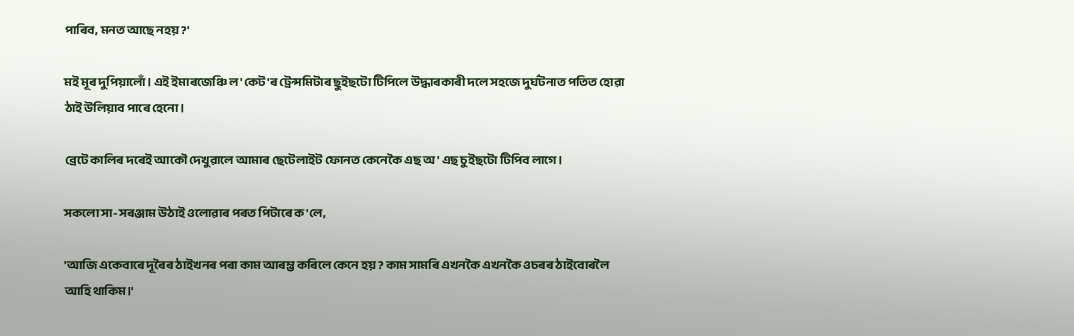পাৰিব, মনত আছে নহয়?'

মই মূৰ দুপিয়ালোঁ। এই ইমাৰজেঞ্চি ল'কেট'ৰ ট্ৰেন্সমিটাৰ ছুইছটো টিপিলে উদ্ধাৰকাৰী দলে সহজে দুৰ্ঘটনাত পতিত হোৱা ঠাই উলিয়াব পাৰে হেনো।

ব্ৰেটে কালিৰ দৰেই আকৌ দেখুৱালে আমাৰ ছেটেলাইট ফোনত কেনেকৈ এছ অ' এছ চুইছটো টিপিব লাগে।

সকলো সা-সৰঞ্জাম উঠাই ওলোৱাৰ পৰত পিটাৰে ক'লে,

'আজি একেবাৰে দূৰৈৰ ঠাইখনৰ পৰা কাম আৰম্ভ কৰিলে কেনে হয়? কাম সামৰি এখনকৈ এখনকৈ ওচৰৰ ঠাইবোৰলৈ আহি থাকিম।'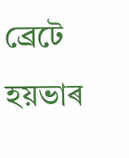ব্ৰেটে হয়ভাৰ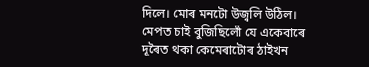দিলে। মোৰ মনটো উজ্বলি উঠিল। মেপত চাই বুজিছিলোঁ যে একেবাৰে দূৰৈত থকা কেমেৰাটোৰ ঠাইখন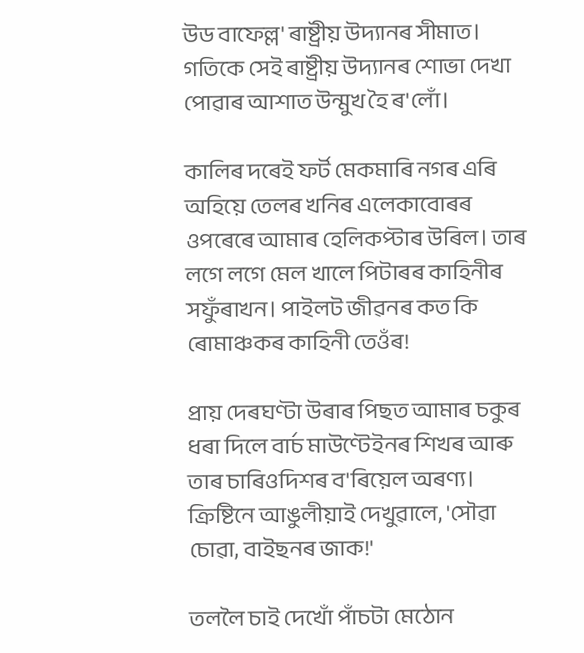উড বাফেল্ল' ৰাষ্ট্ৰীয় উদ্যানৰ সীমাত। গতিকে সেই ৰাষ্ট্ৰীয় উদ্যানৰ শোভা দেখা পোৱাৰ আশাত উন্মুখ হৈ ৰ'লোঁ।

কালিৰ দৰেই ফৰ্ট মেকমাৰি নগৰ এৰি অহিয়ে তেলৰ খনিৰ এলেকাবোৰৰ ওপৰেৰে আমাৰ হেলিকপ্টাৰ উৰিল। তাৰ লগে লগে মেল খালে পিটাৰৰ কাহিনীৰ সফুঁৰাখন। পাইলট জীৱনৰ কত কি ৰোমাঞ্চকৰ কাহিনী তেওঁৰ!

প্ৰায় দেৰঘণ্টা উৰাৰ পিছত আমাৰ চকুৰ ধৰা দিলে বাৰ্চ মাউণ্টেইনৰ শিখৰ আৰু তাৰ চাৰিওদিশৰ ব'ৰিয়েল অৰণ্য। ক্ৰিষ্টিনে আঙুলীয়াই দেখুৱালে, 'সৌৱা চোৱা, বাইছনৰ জাক!'

তললৈ চাই দেখোঁ পাঁচটা মেঠোন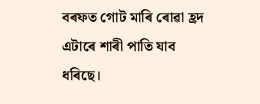বৰফত গোট মাৰি ৰোৱা হ্ৰদ এটাৰে শাৰী পাতি যাব ধৰিছে।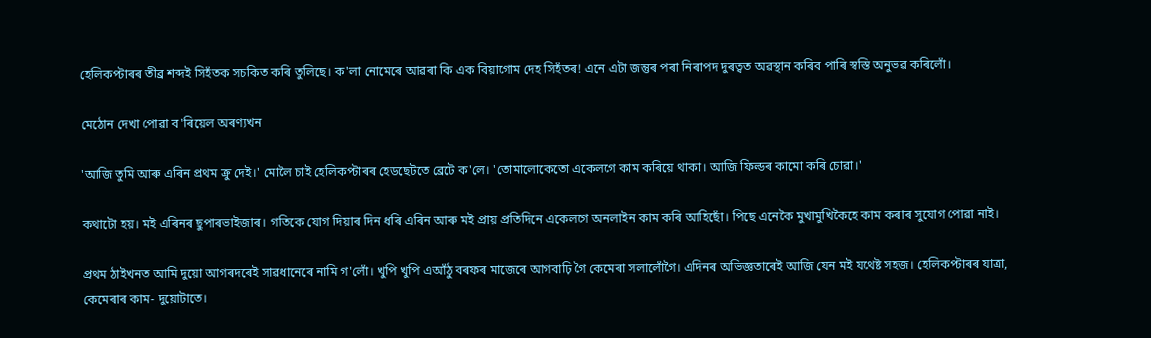হেলিকপ্টাৰৰ তীব্ৰ শব্দই সিহঁতক সচকিত কৰি তুলিছে। ক'লা নোমেৰে আৱৰা কি এক বিয়াগোম দেহ সিহঁতৰ! এনে এটা জন্তুৰ পৰা নিৰাপদ দুৰত্বত অৱস্থান কৰিব পাৰি স্বস্তি অনুভৱ কৰিলোঁ।

মেঠোন দেখা পোৱা ব'ৰিয়েল অৰণ্যখন

'আজি তুমি আৰু এৰিন প্ৰথম ক্ৰু দেই।' মোলৈ চাই হেলিকপ্টাৰৰ হেডছেটতে ব্ৰেটে ক'লে। 'তোমালোকেতো একেলগে কাম কৰিয়ে থাকা। আজি ফিল্ডৰ কামো কৰি চোৱা।'

কথাটো হয়। মই এৰিনৰ ছুপাৰভাইজাৰ। গতিকে যোগ দিয়াৰ দিন ধৰি এৰিন আৰু মই প্ৰায় প্ৰতিদিনে একেলগে অনলাইন কাম কৰি আহিছোঁ। পিছে এনেকৈ মুখামুখিকৈহে কাম কৰাৰ সুযোগ পোৱা নাই।

প্ৰথম ঠাইখনত আমি দুয়ো আগৰদৰেই সাৱধানেৰে নামি গ'লোঁ। খুপি খুপি এআঁঠু বৰফৰ মাজেৰে আগবাঢ়ি গৈ কেমেৰা সলালোঁগৈ। এদিনৰ অভিজ্ঞতাৰেই আজি যেন মই যথেষ্ট সহজ। হেলিকপ্টাৰৰ যাত্ৰা, কেমেৰাৰ কাম- দুয়োটাতে।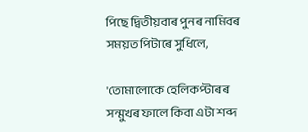পিছে দ্বিতীয়বাৰ পুনৰ নামিবৰ সময়ত পিটাৰে সুধিলে,

'তোমালোকে হেলিকপ্টাৰৰ সন্মুখৰ ফালে কিবা এটা শব্দ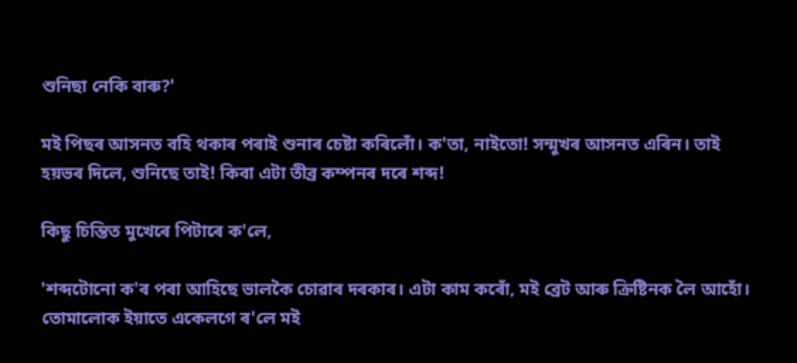শুনিছা নেকি বাৰু?'

মই পিছৰ আসনত বহি থকাৰ পৰাই শুনাৰ চেষ্টা কৰিলোঁ। ক'তা, নাইতো! সন্মুখৰ আসনত এৰিন। তাই হয়ভৰ দিলে, শুনিছে তাই! কিবা এটা তীব্ৰ কম্পনৰ দৰে শব্দ!

কিছু চিন্তিত মুখেৰে পিটাৰে ক'লে,

'শব্দটোনো ক'ৰ পৰা আহিছে ভালকৈ চোৱাৰ দৰকাৰ। এটা কাম কৰোঁ, মই ব্ৰেট আৰু ক্ৰিষ্টিনক লৈ আহোঁ। তোমালোক ইয়াতে একেলগে ৰ'লে মই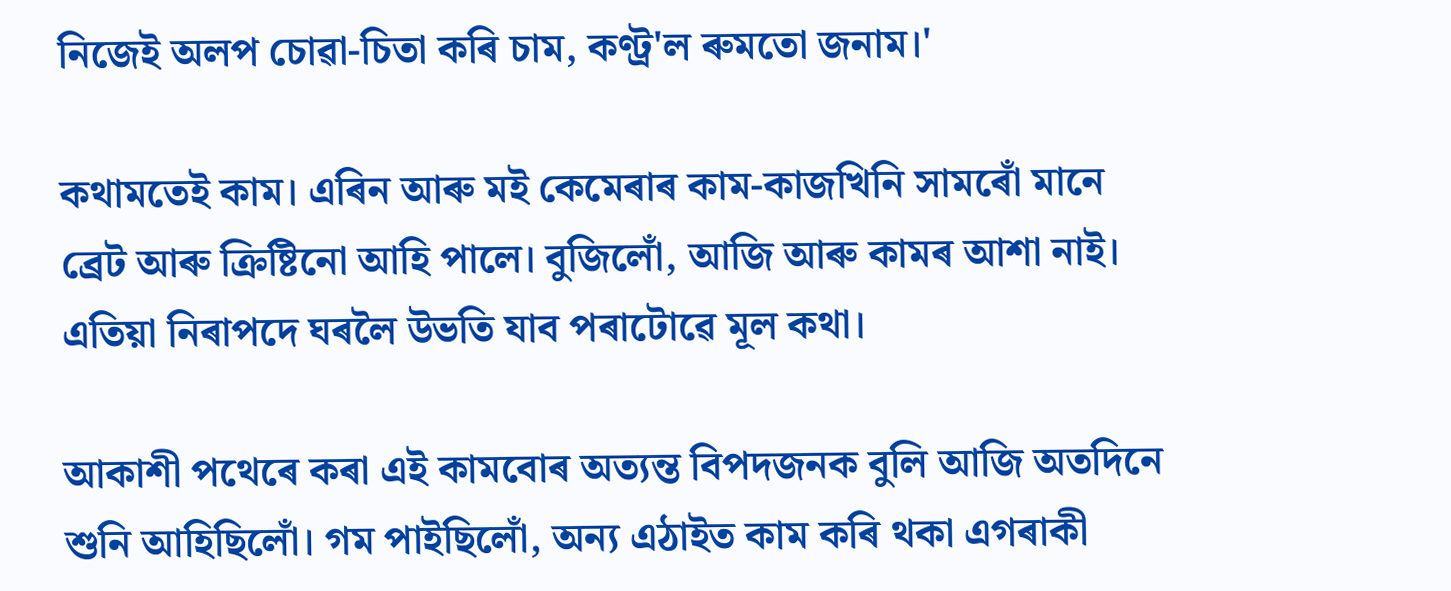নিজেই অলপ চোৱা-চিতা কৰি চাম, কণ্ট্ৰ'ল ৰুমতো জনাম।'

কথামতেই কাম। এৰিন আৰু মই কেমেৰাৰ কাম-কাজখিনি সামৰোঁ মানে ব্ৰেট আৰু ক্ৰিষ্টিনো আহি পালে। বুজিলোঁ, আজি আৰু কামৰ আশা নাই। এতিয়া নিৰাপদে ঘৰলৈ উভতি যাব পৰাটোৱে মূল কথা।

আকাশী পথেৰে কৰা এই কামবোৰ অত্যন্ত বিপদজনক বুলি আজি অতদিনে শুনি আহিছিলোঁ। গম পাইছিলোঁ, অন্য এঠাইত কাম কৰি থকা এগৰাকী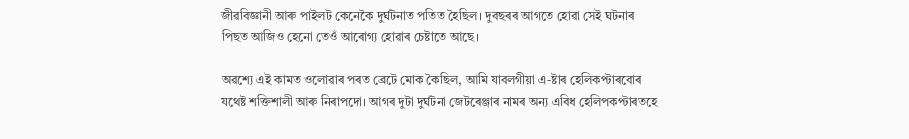জীৱবিজ্ঞানী আৰু পাইলট কেনেকৈ দুৰ্ঘটনাত পতিত হৈছিল। দুবছৰৰ আগতে হোৱা সেই ঘটনাৰ পিছত আজিও হেনো তেওঁ আৰোগ্য হোৱাৰ চেষ্টাতে আছে।

অৱশ্যে এই কামত ওলোৱাৰ পৰত ব্ৰেটে মোক কৈছিল, আমি যাবলগীয়া এ-ষ্টাৰ হেলিকপ্টাৰবোৰ যথেষ্ট শক্তিশালী আৰু নিৰাপদো। আগৰ দুটা দুৰ্ঘটনা জেটৰেঞ্জাৰ নামৰ অন্য এবিধ হেলিপকপ্টাৰতহে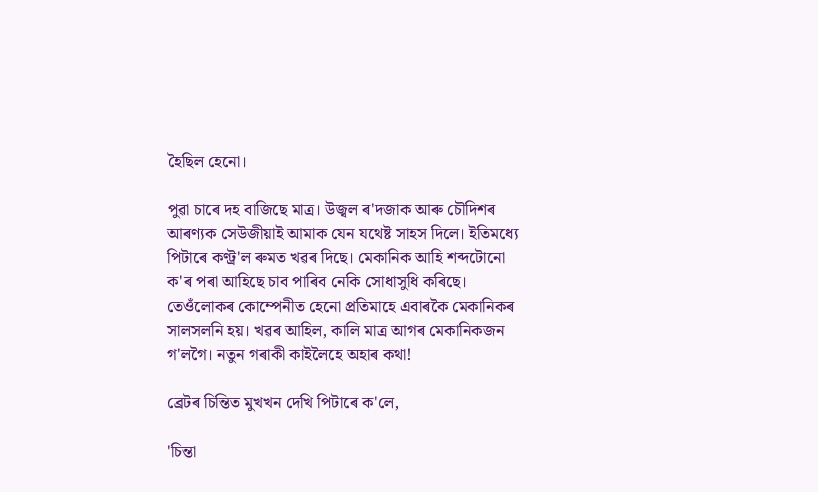হৈছিল হেনো।

পুৱা চাৰে দহ বাজিছে মাত্ৰ। উজ্বল ৰ'দজাক আৰু চৌদিশৰ আৰণ্যক সেউজীয়াই আমাক যেন যথেষ্ট সাহস দিলে। ইতিমধ্যে পিটাৰে কণ্ট্ৰ'ল ৰুমত খৱৰ দিছে। মেকানিক আহি শব্দটোনো ক'ৰ পৰা আহিছে চাব পাৰিব নেকি সোধাসুধি কৰিছে। তেওঁলোকৰ কোম্পেনীত হেনো প্ৰতিমাহে এবাৰকৈ মেকানিকৰ সালসলনি হয়। খৱৰ আহিল, কালি মাত্ৰ আগৰ মেকানিকজন গ'লগৈ। নতুন গৰাকী কাইলৈহে অহাৰ কথা!

ব্ৰেটৰ চিন্তিত মুখখন দেখি পিটাৰে ক'লে,

'চিন্তা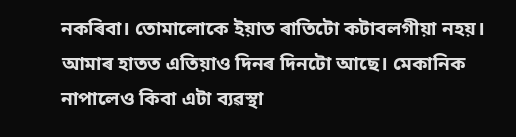নকৰিবা। তোমালোকে ইয়াত ৰাতিটো কটাবলগীয়া নহয়। আমাৰ হাতত এতিয়াও দিনৰ দিনটো আছে। মেকানিক নাপালেও কিবা এটা ব্যৱস্থা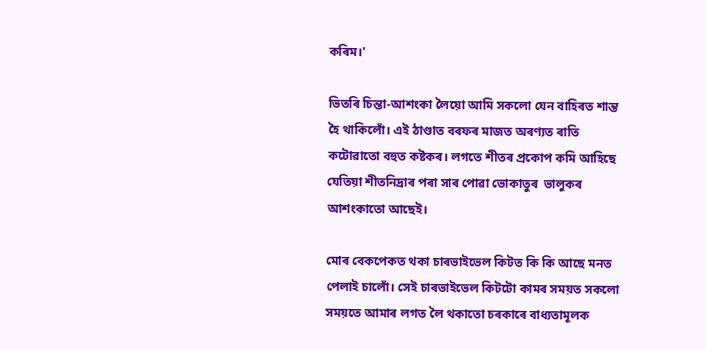কৰিম।'

ভিতৰি চিন্তা-আশংকা লৈয়ো আমি সকলো যেন বাহিৰত শান্ত হৈ থাকিলোঁ। এই ঠাণ্ডাত বৰফৰ মাজত অৰণ্যত ৰাতি কটোৱাতো বহুত কষ্টকৰ। লগতে শীতৰ প্ৰকোপ কমি আহিছে যেতিয়া শীতনিদ্ৰাৰ পৰা সাৰ পোৱা ভোকাতুৰ  ভালুকৰ আশংকাতো আছেই।

মোৰ বেকপেকত থকা চাৰভাইভেল কিটত কি কি আছে মনত পেলাই চালোঁ। সেই চাৰভাইভেল কিটটো কামৰ সময়ত সকলো সময়তে আমাৰ লগত লৈ থকাতো চৰকাৰে বাধ্যতামূলক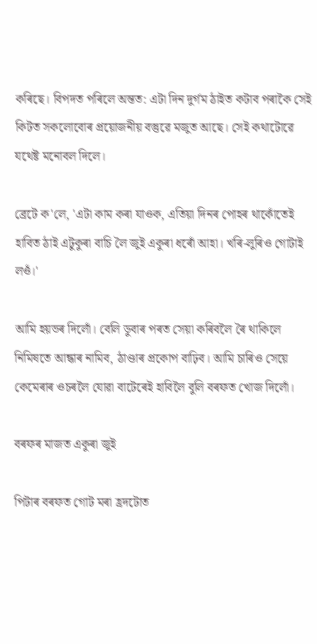কৰিছে। বিপদত পৰিলে অন্তত: এটা দিন দুৰ্গম ঠাইত কটাব পৰাকৈ সেই কিটত সকলোবোৰ প্ৰয়োজনীয় বস্তুৱে মজুত আছে। সেই কথাটোৱে যথেষ্ট মনোবল দিলে।

ব্ৰেটে ক'লে, 'এটা কাম কৰা যাওক, এতিয়া দিনৰ পোহৰ থাকোঁতেই হাবিত ঠাই এটুকুৰা বাচি লৈ জুই একুৰা ধৰোঁ আহা। খৰি-লুৰিও গোটাই লওঁ।'

আমি হয়ভৰ দিলোঁ। বেলি ডুবাৰ পৰত সেয়া কৰিবলৈ ৰৈ থাকিলে নিমিষতে আন্ধাৰ নামিব, ঠাণ্ডাৰ প্ৰকোপ বাঢ়িব। আমি চাৰিও সেয়ে কেমেৰাৰ ওচৰলৈ যোৱা বাটেৰেই হাবিলৈ বুলি বৰফত খোজ দিলোঁ।

বৰফৰ মাজত একুৰা জুই

পিটাৰ বৰফত গোট মৰা হ্ৰদটোত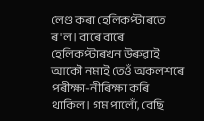লেণ্ড কৰা হেলিকপ্টাৰতে ৰ'ল। বাৰে বাৰে হেলিকপ্টাৰখন উৰুৱাই আকৌ নমাই তেওঁ অকলশৰে পৰীক্ষা-নীৰিক্ষা কৰি থাকিল। গম পালোঁ, বেছি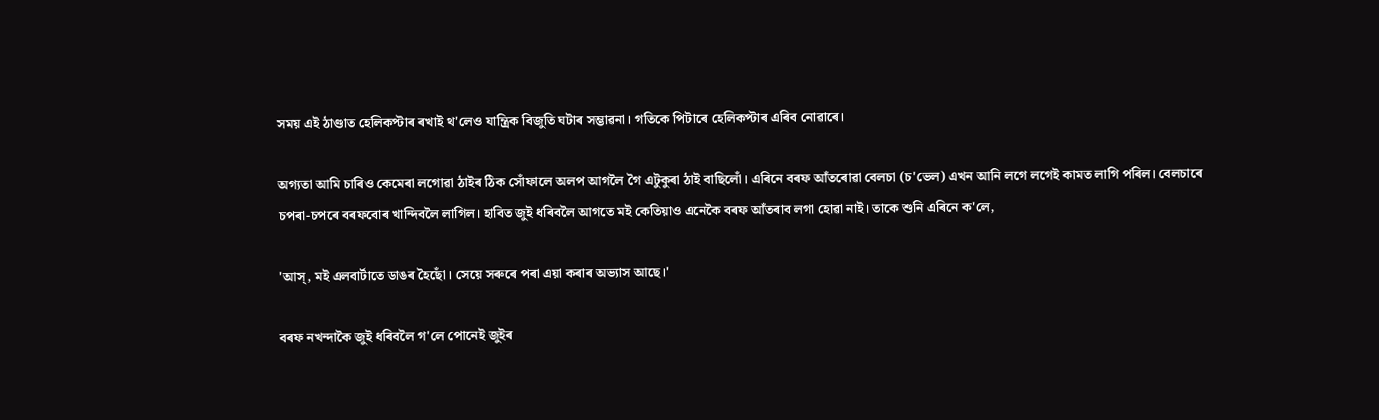সময় এই ঠাণ্ডাত হেলিকপ্টাৰ ৰখাই থ'লেও যান্ত্ৰিক বিজুতি ঘটাৰ সম্ভাৱনা। গতিকে পিটাৰে হেলিকপ্টাৰ এৰিব নোৱাৰে।

অগ্যতা আমি চাৰিও কেমেৰা লগোৱা ঠাইৰ ঠিক সোঁফালে অলপ আগলৈ গৈ এটুকুৰা ঠাই বাছিলোঁ। এৰিনে বৰফ আঁতৰোৱা বেলচা (চ'ভেল) এখন আনি লগে লগেই কামত লাগি পৰিল। বেলচাৰে চপৰা-চপৰে বৰফবোৰ খান্দিবলৈ লাগিল। হাবিত জুই ধৰিবলৈ আগতে মই কেতিয়াও এনেকৈ বৰফ আঁতৰাব লগা হোৱা নাই। তাকে শুনি এৰিনে ক'লে,

'আস্‌, মই এলবাৰ্টাতে ডাঙৰ হৈছোঁ। সেয়ে সৰুৰে পৰা এয়া কৰাৰ অভ্যাস আছে।'

বৰফ নখন্দাকৈ জুই ধৰিবলৈ গ'লে পোনেই জুইৰ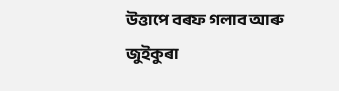উত্তাপে বৰফ গলাব আৰু জুইকুৰা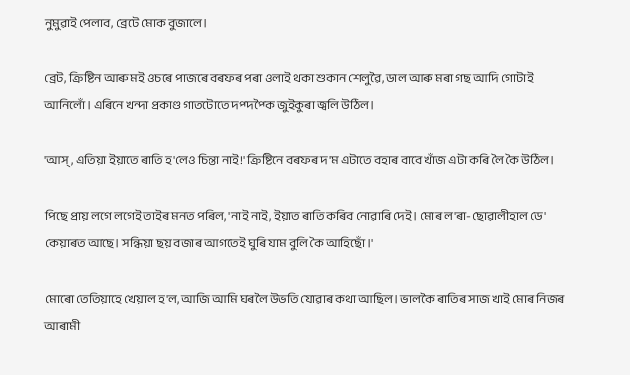নুমুৱাই পেলাব, ব্ৰেটে মোক বুজালে।

ব্ৰেট, ক্ৰিষ্টিন আৰু মই ওচৰে পাজৰে বৰফৰ পৰা ওলাই থকা শুকান শেলুৱৈ, ডাল আৰু মৰা গছ আদি গোটাই আনিলোঁ। এৰিনে খন্দা প্ৰকাণ্ড গাতটোতে দপ্দ‌প্কৈ‌ জুইকুৰা জ্বলি উঠিল।

'আস্‌, এতিয়া ইয়াতে ৰাতি হ'লেও চিন্তা নাই!' ক্ৰিষ্টিনে বৰফৰ দ'ম এটাতে বহাৰ বাবে খাঁজ এটা কৰি লৈ কৈ উঠিল।

পিছে প্ৰায় লগে লগেই তাইৰ মনত পৰিল, 'নাই নাই, ইয়াত ৰাতি কৰিব নোৱাৰি দেই। মোৰ ল'ৰা-ছোৱালীহাল ডে' কেয়াৰত আছে। সন্ধিয়া ছয় বজাৰ আগতেই ঘুৰি যাম বুলি কৈ আহিছোঁ।'

মোৰো তেতিয়াহে খেয়াল হ'ল, আজি আমি ঘৰলৈ উভতি যোৱাৰ কথা আছিল। ভালকৈ ৰাতিৰ সাজ খাই মোৰ নিজৰ আৰামী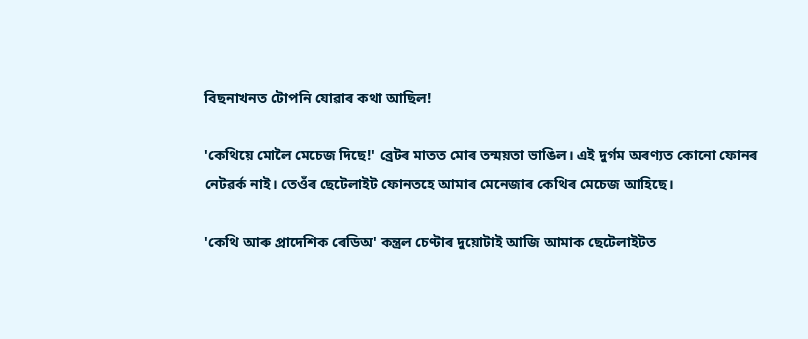বিছনাখনত টোপনি যোৱাৰ কথা আছিল!

'কেথিয়ে মোলৈ মেচেজ দিছে!' ব্ৰেটৰ মাতত মোৰ তন্ময়তা ভাঙিল। এই দুৰ্গম অৰণ্যত কোনো ফোনৰ নেটৱৰ্ক নাই। তেওঁৰ ছেটেলাইট ফোনতহে আমাৰ মেনেজাৰ কেথিৰ মেচেজ আহিছে।

'কেথি আৰু প্ৰাদেশিক ৰেডিঅ' কন্ত্ৰল চেণ্টাৰ দুয়োটাই আজি আমাক ছেটেলাইটত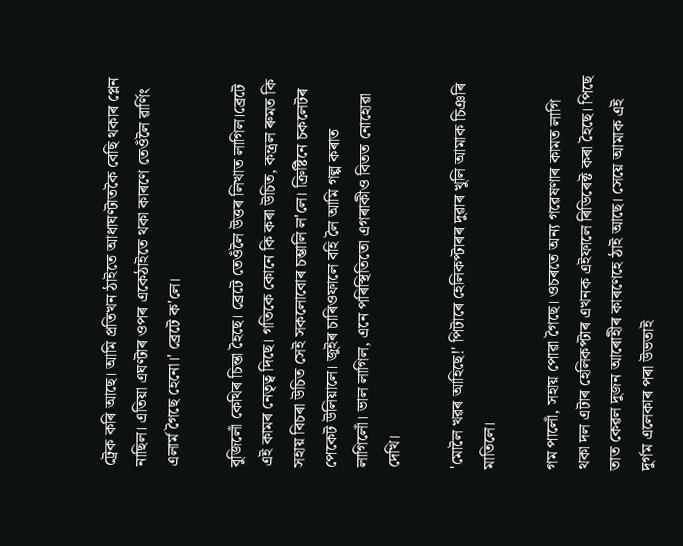ট্ৰেক কৰি আছে। আমি প্ৰতিখন ঠাইতে আধাঘণ্টাতকৈ বেছি থকাৰ প্লেন নাছিল। এতিয়া এঘণ্টাৰ ওপৰ একেঠাইতে থকা কাৰণে তেওঁলৈ ৱাৰ্ণিং এলাৰ্ম গৈছে হেনো।' ব্ৰেটে ক'লে।

বুজিলোঁ কেথিৰ চিন্তা হৈছে। ব্ৰেটে তেওঁলৈ উত্তৰ লিখাত লাগিল।ব্ৰেটে এই কামৰ নেতৃত্ব দিছে। গতিকে কোনে কি কৰা উচিত, কন্ত্ৰল ৰুমত কি সহায় বিচৰা উচিত সেই সকলোবোৰ চম্ভালি ল'লে। ক্ৰিষ্টিনে চকলেটৰ পেকেট উলিয়ালে। জুইৰ চাৰিওফালে বহি লৈ আমি গল্প কৰাত লাগিলোঁ। ভাল লাগিল, এনে পৰিস্থিতিতো এগৰাকীও বিতত নোহোৱা দেখি।

'মোলৈ খৱৰ আহিছে!' পিটাৰে হেলিকপ্টাৰৰ দুৱাৰ খুলি আমাক চিঞৰি মাতিলে।

গম পালোঁ, সহায় পোৱা গৈছে। ওচৰতে অন্য গৱেষণাৰ কামত লাগি থকা দল এটাৰ হেলিকপ্টাৰ এখনক এইফালে ৰিডিৰেক্ট কৰা হৈছে। পিছে তাত কেৱল দুজন আৰোহীৰ কাৰণেহে ঠাই আছে। সেয়ে আমাক এই দুৰ্গম এলেকাৰ পৰা উভতাই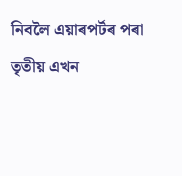নিবলৈ এয়াৰপৰ্টৰ পৰা তৃতীয় এখন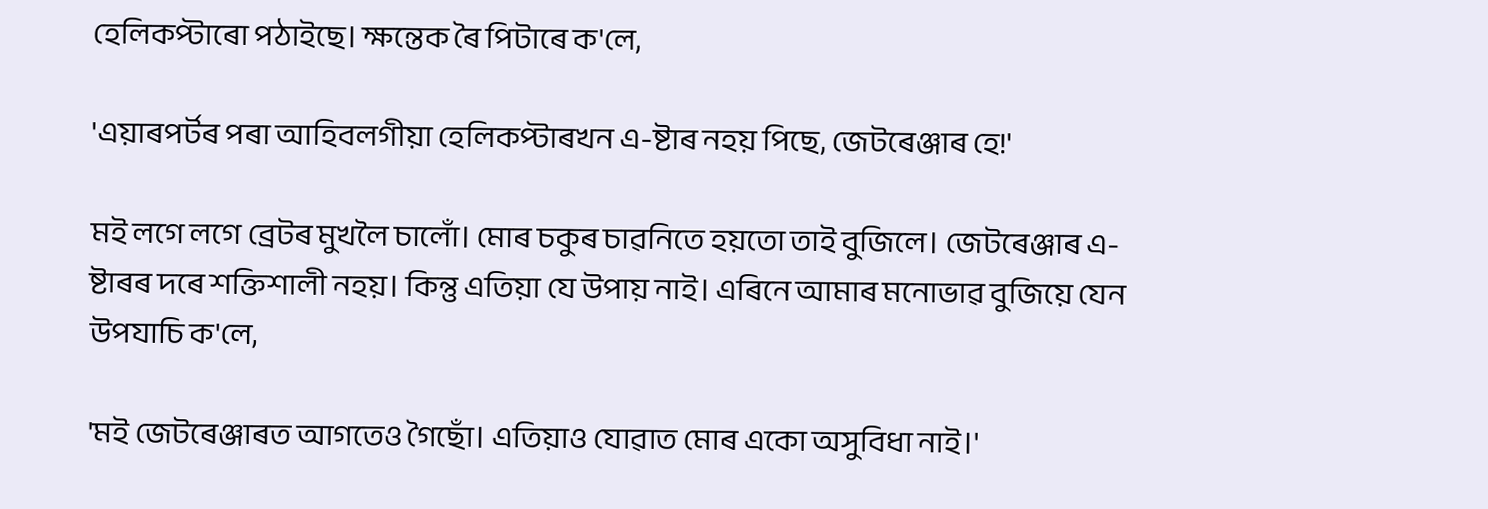হেলিকপ্টাৰো পঠাইছে। ক্ষন্তেক ৰৈ পিটাৰে ক'লে,

'এয়াৰপৰ্টৰ পৰা আহিবলগীয়া হেলিকপ্টাৰখন এ-ষ্টাৰ নহয় পিছে, জেটৰেঞ্জাৰ হে!'

মই লগে লগে ব্ৰেটৰ মুখলৈ চালোঁ। মোৰ চকুৰ চাৱনিতে হয়তো তাই বুজিলে। জেটৰেঞ্জাৰ এ-ষ্টাৰৰ দৰে শক্তিশালী নহয়। কিন্তু এতিয়া যে উপায় নাই। এৰিনে আমাৰ মনোভাৱ বুজিয়ে যেন উপযাচি ক'লে,

'মই জেটৰেঞ্জাৰত আগতেও গৈছোঁ। এতিয়াও যোৱাত মোৰ একো অসুবিধা নাই।'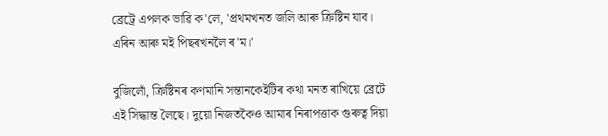ব্ৰেট্ৰে এপলক ভাৱি ক'লে, 'প্ৰথমখনত জলি আৰু ক্ৰিষ্টিন যাব। এৰিন আৰু মই পিছৰখনলৈ ৰ'ম।'

বুজিলোঁ, ক্ৰিষ্টিনৰ কণমানি সন্তানকেইটিৰ কথা মনত ৰাখিয়ে ব্ৰেটে এই সিদ্ধান্ত লৈছে। দুয়ো নিজতকৈও আমাৰ নিৰাপত্তাক গুৰুত্ব দিয়া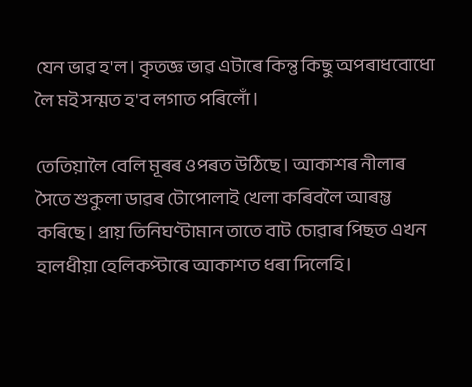যেন ভাৱ হ'ল। কৃতজ্ঞ ভাৱ এটাৰে কিন্তু কিছু অপৰাধবোধো লৈ মই সন্মত হ'ব লগাত পৰিলোঁ।

তেতিয়ালৈ বেলি মূৰৰ ওপৰত উঠিছে। আকাশৰ নীলাৰ সৈতে শুকুলা ডাৱৰ টোপোলাই খেলা কৰিবলৈ আৰম্ভ কৰিছে। প্ৰায় তিনিঘণ্টামান তাতে বাট চোৱাৰ পিছত এখন হালধীয়া হেলিকপ্টাৰে আকাশত ধৰা দিলেহি।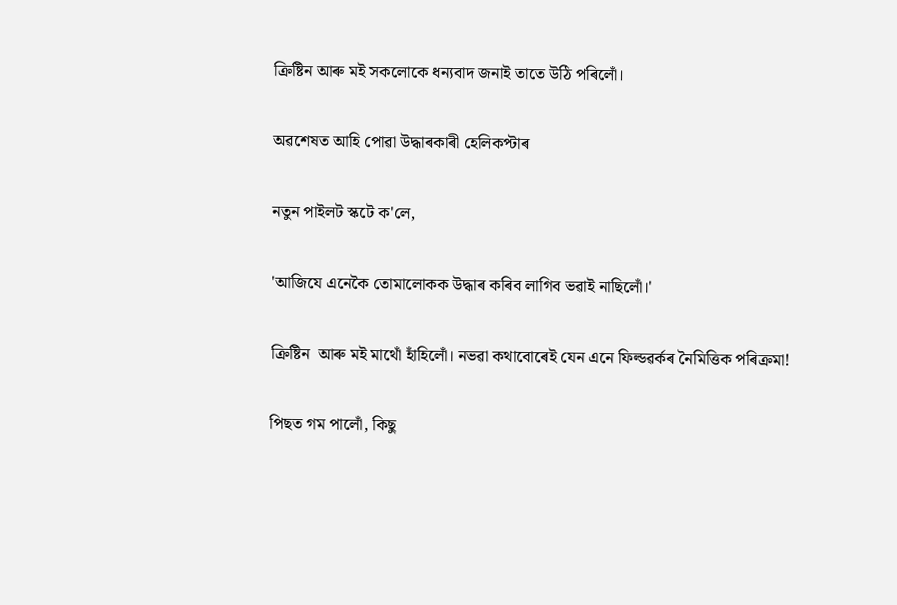ক্ৰিষ্টিন আৰু মই সকলোকে ধন্যবাদ জনাই তাতে উঠি পৰিলোঁ।

অৱশেষত আহি পোৱা উদ্ধাৰকাৰী হেলিকপ্টাৰ

নতুন পাইলট স্কটে ক'লে,

'আজিযে এনেকৈ তোমালোকক উদ্ধাৰ কৰিব লাগিব ভৱাই নাছিলোঁ।'

ক্ৰিষ্টিন  আৰু মই মাথোঁ হাঁহিলোঁ। নভৱা কথাবোৰেই যেন এনে ফিল্ডৱৰ্কৰ নৈমিত্তিক পৰিক্ৰমা!

পিছত গম পালোঁ, কিছু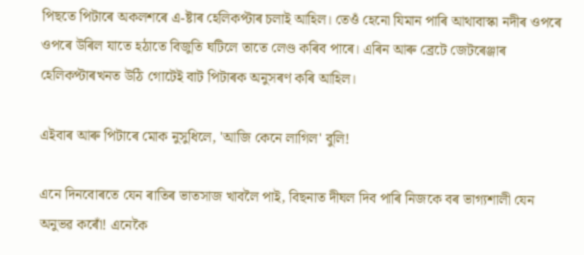পিছতে পিটাৰে অকলশৰে এ-ষ্টাৰ হেলিকপ্টাৰ চলাই আহিল। তেওঁ হেনো যিমান পাৰি আথাবাস্কা নদীৰ ওপৰে ওপৰে উৰিল যাতে হঠাতে বিজুতি ঘটিলে তাতে লেণ্ড কৰিব পাৰে। এৰিন আৰু ব্ৰেটে জেটৰেঞ্জাৰ হেলিকপ্টাৰখনত উঠি গোটেই বাট পিটাৰক অনুসৰণ কৰি আহিল।

এইবাৰ আৰু পিটাৰে মোক নুসুধিলে, 'আজি কেনে লাগিল' বুলি!

এনে দিনবোৰতে যেন ৰাতিৰ ভাতসাজ খাবলৈ পাই, বিছনাত দীঘল দিব পাৰি নিজকে বৰ ভাগ্যশালী যেন অনুভৱ কৰোঁ! এনেকৈ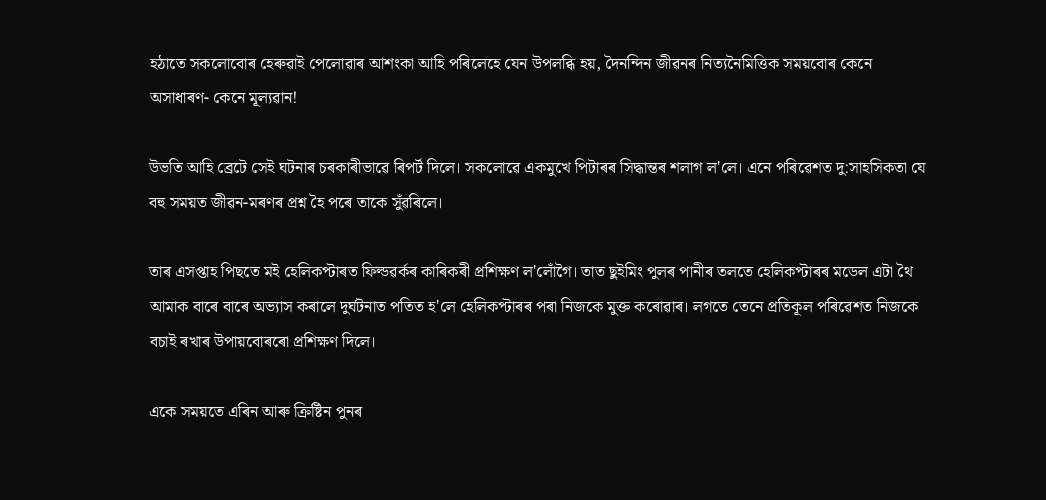হঠাতে সকলোবোৰ হেৰুৱাই পেলোৱাৰ আশংকা আহি পৰিলেহে যেন উপলব্ধি হয়, দৈনন্দিন জীৱনৰ নিত্যনৈমিত্তিক সময়বোৰ কেনে অসাধাৰণ- কেনে মূল্যৱান!

উভতি আহি ব্ৰেটে সেই ঘটনাৰ চৰকাৰীভাৱে ৰিপৰ্ট দিলে। সকলোৱে একমুখে পিটাৰৰ সিদ্ধান্তৰ শলাগ ল'লে। এনে পৰিৱেশত দু:সাহসিকতা যে বহু সময়ত জীৱন-মৰণৰ প্ৰশ্ন হৈ পৰে তাকে সুঁৱৰিলে।

তাৰ এসপ্তাহ পিছতে মই হেলিকপ্টাৰত ফিল্ডৱৰ্কৰ কাৰিকৰী প্ৰশিক্ষণ ল'লোঁগৈ। তাত ছুইমিং পুলৰ পানীৰ তলতে হেলিকপ্টাৰৰ মডেল এটা থৈ আমাক বাৰে বাৰে অভ্যাস কৰালে দুৰ্ঘটনাত পতিত হ'লে হেলিকপ্টাৰৰ পৰা নিজকে মুক্ত কৰোৱাৰ। লগতে তেনে প্ৰতিকূল পৰিৱেশত নিজকে বচাই ৰখাৰ উপায়বোৰৰো প্ৰশিক্ষণ দিলে।

একে সময়তে এৰিন আৰু ক্ৰিষ্টিন পুনৰ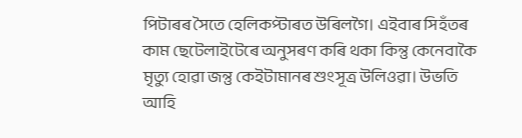পিটাৰৰ সৈতে হেলিকপ্টাৰত উৰিলগৈ। এইবাৰ সিহঁতৰ কাম ছেটেলাইটেৰে অনুসৰণ কৰি থকা কিন্তু কেনেবাকৈ মৃত্যু হোৱা জন্তু কেইটামানৰ শুংসূত্ৰ উলিওৱা। উভতি আহি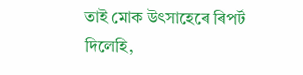তাই মোক উৎসাহেৰে ৰিপৰ্ট দিলেহি,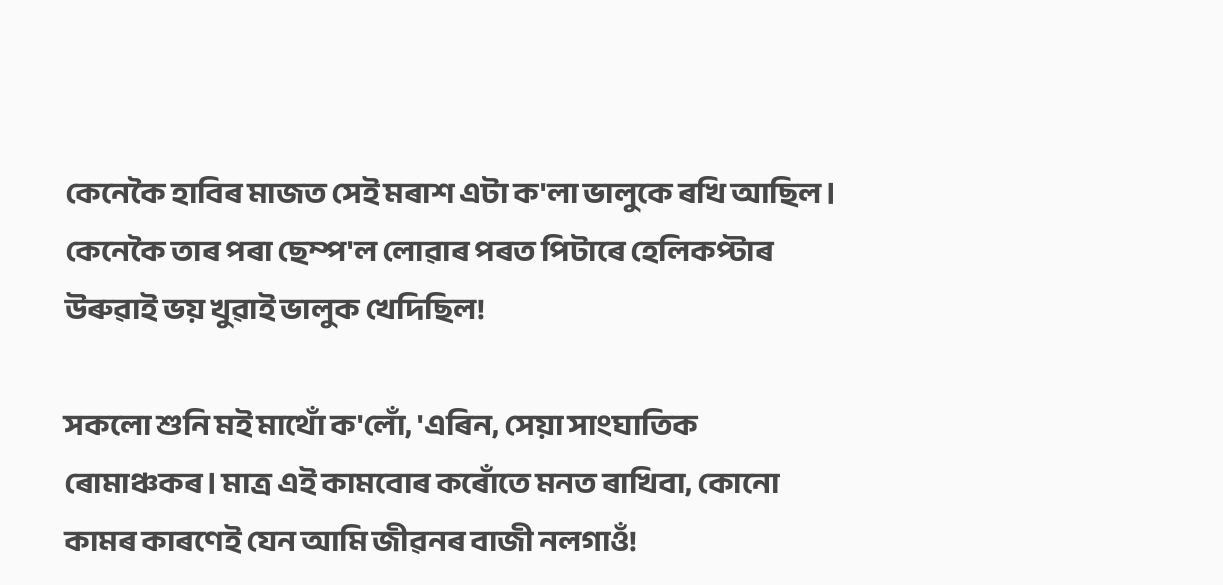কেনেকৈ হাবিৰ মাজত সেই মৰাশ এটা ক'লা ভালুকে ৰখি আছিল। কেনেকৈ তাৰ পৰা ছেম্প'ল লোৱাৰ পৰত পিটাৰে হেলিকপ্টাৰ উৰুৱাই ভয় খুৱাই ভালুক খেদিছিল!

সকলো শুনি মই মাথোঁ ক'লোঁ, 'এৰিন, সেয়া সাংঘাতিক ৰোমাঞ্চকৰ। মাত্ৰ এই কামবোৰ কৰোঁতে মনত ৰাখিবা, কোনো কামৰ কাৰণেই যেন আমি জীৱনৰ বাজী নলগাওঁ!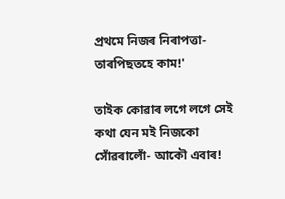প্ৰথমে নিজৰ নিৰাপত্তা-তাৰপিছতহে কাম!'

তাইক কোৱাৰ লগে লগে সেই কথা যেন মই নিজকো সোঁৱৰালোঁ- আকৌ এবাৰ!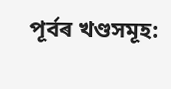পূৰ্বৰ খণ্ডসমূহ: